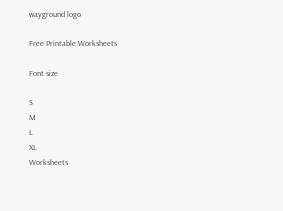wayground logo

Free Printable Worksheets

Font size

S
M
L
XL
Worksheets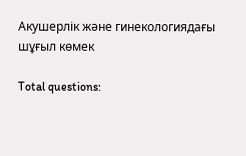Акушерлік және гинекологиядағы шұғыл көмек

Total questions: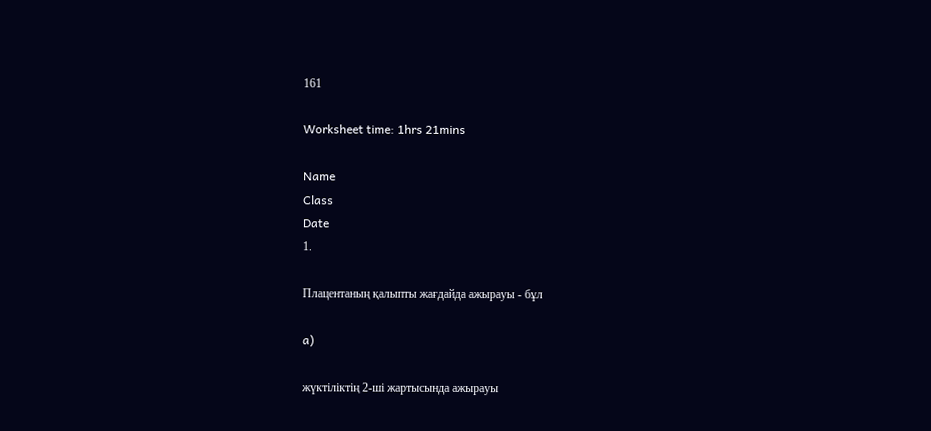161

Worksheet time: 1hrs 21mins

Name
Class
Date
1.

Плацентаның қалыпты жағдайда ажырауы - бұл

a)

жүктіліктің 2-ші жартысында ажырауы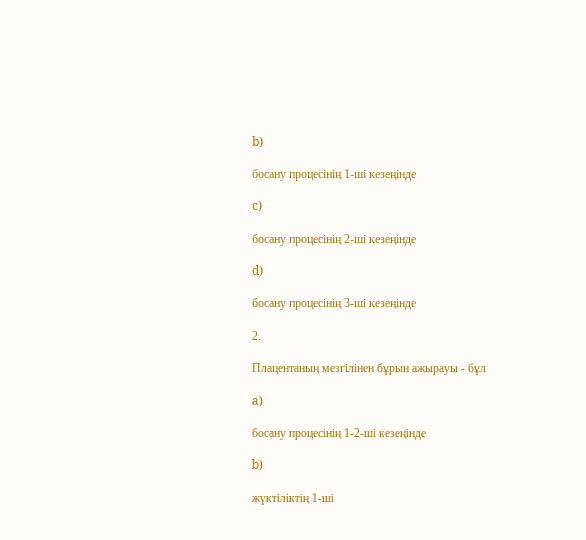b)

босану процесінің 1-ші кезеңінде

c)

босану процесінің 2-ші кезеңінде

d)

босану процесінің 3-ші кезеңінде

2.

Плацентаның мезгілінен бұрын ажырауы - бұл

a)

босану процесінің 1-2-ші кезеңінде

b)

жүктіліктің 1-ші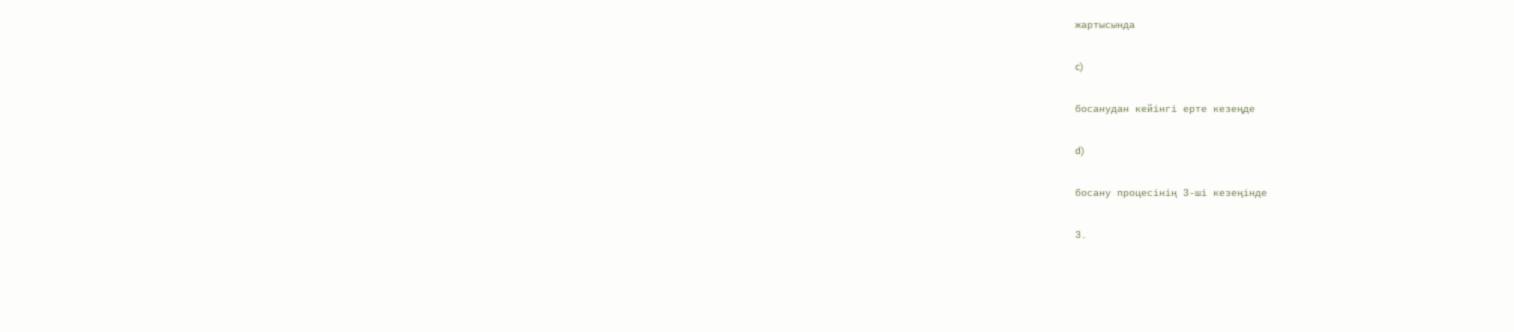жартысында

c)

босанудан кейінгі ерте кезеңде

d)

босану процесінің 3-ші кезеңінде

3.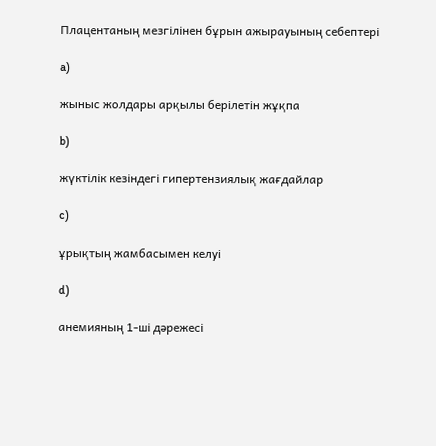Плацентаның мезгілінен бұрын ажырауының себептері

a)

жыныс жолдары арқылы берілетін жұқпа

b)

жүктілік кезіндегі гипертензиялық жағдайлар

c)

ұрықтың жамбасымен келуі

d)

анемияның 1-ші дәрежесі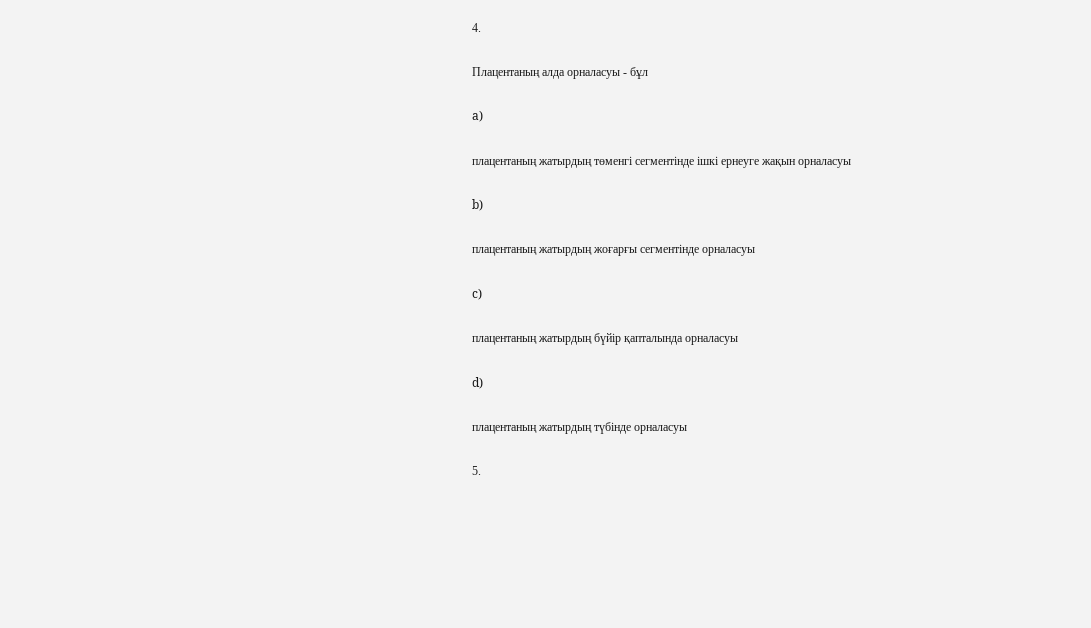4.

Плацентаның алда орналасуы - бұл

a)

плацентаның жатырдың төменгі сегментінде ішкі ернеуге жақын орналасуы

b)

плацентаның жатырдың жоғарғы сегментінде орналасуы

c)

плацентаның жатырдың бүйір қапталында орналасуы

d)

плацентаның жатырдың түбінде орналасуы

5.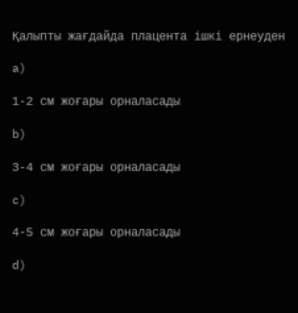Қалыпты жағдайда плацента ішкі ернеуден

a)

1-2 см жоғары орналасады

b)

3-4 см жоғары орналасады

c)

4-5 см жоғары орналасады

d)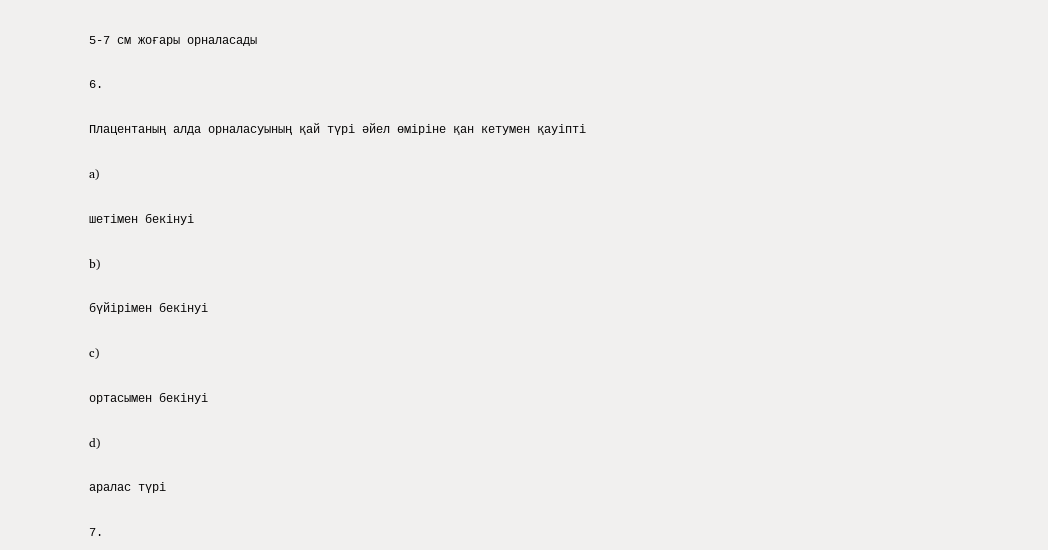5-7 см жоғары орналасады

6.

Плацентаның алда орналасуының қай түрі әйел өміріне қан кетумен қауіпті

a)

шетімен бекінуі

b)

бүйірімен бекінуі

c)

ортасымен бекінуі

d)

аралас түрі

7.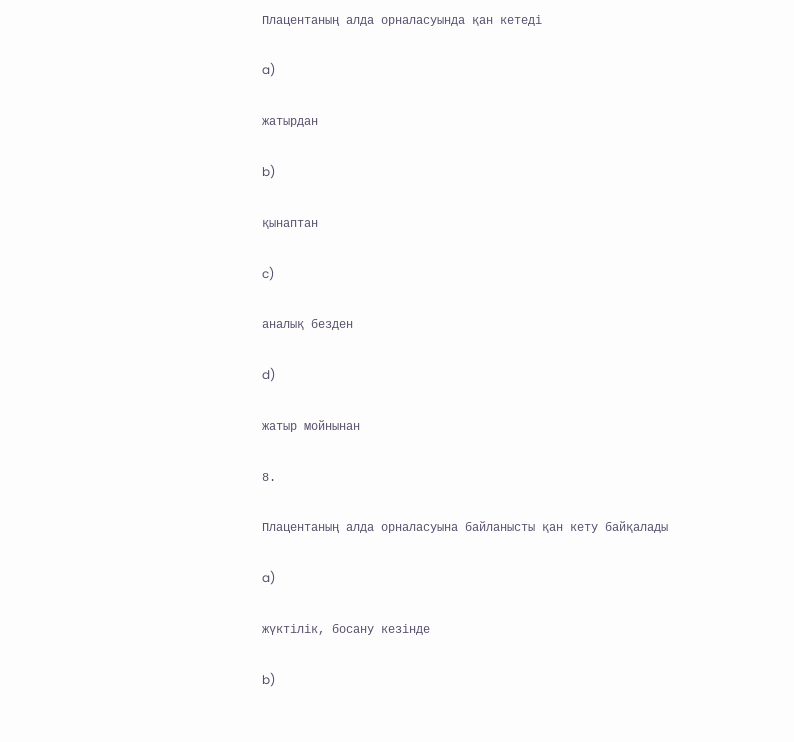Плацентаның алда орналасуында қан кетеді

a)

жатырдан

b)

қынаптан

c)

аналық безден

d)

жатыр мойнынан

8.

Плацентаның алда орналасуына байланысты қан кету байқалады

a)

жүктілік, босану кезінде

b)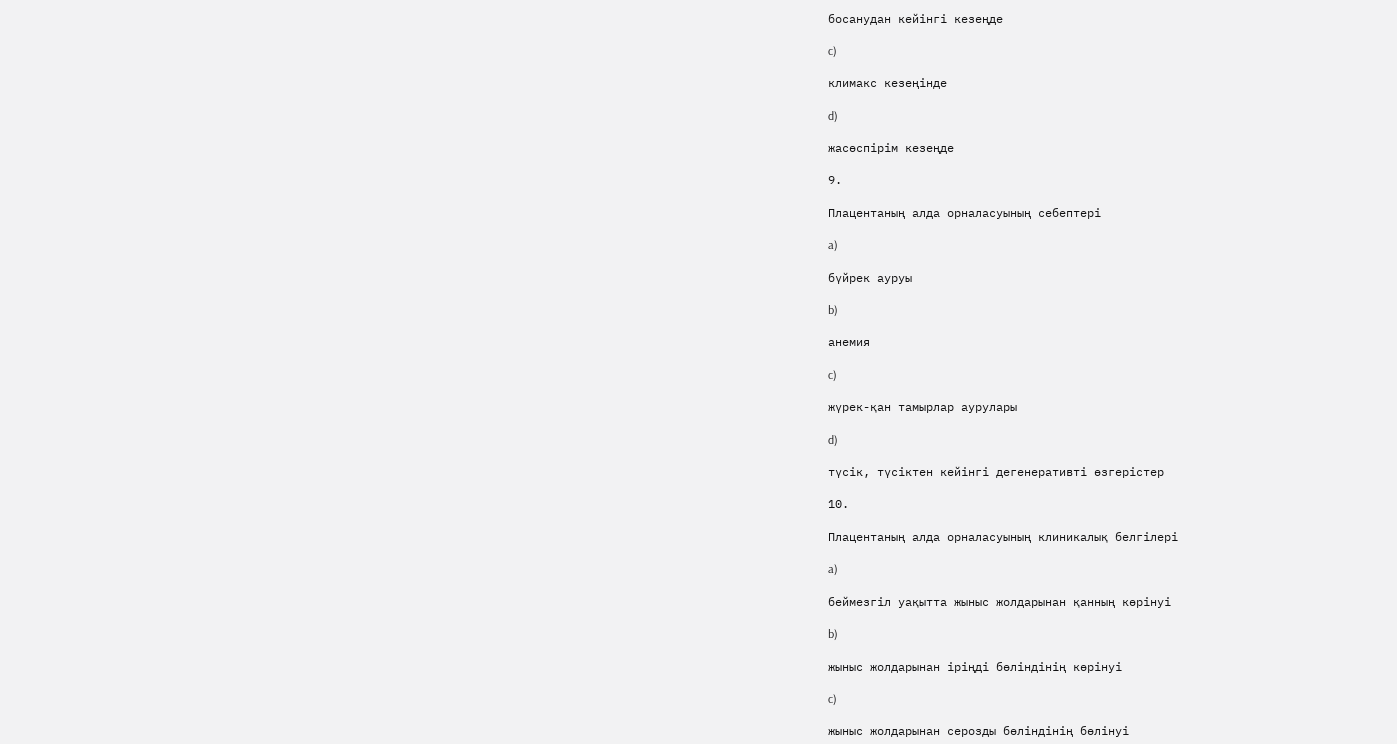босанудан кейінгі кезеңде

c)

климакс кезеңінде

d)

жасөспірім кезеңде

9.

Плацентаның алда орналасуының себептері

a)

бүйрек ауруы

b)

анемия

c)

жүрек-қан тамырлар аурулары

d)

түсік, түсіктен кейінгі дегенеративті өзгерістер

10.

Плацентаның алда орналасуының клиникалық белгілері

a)

беймезгіл уақытта жыныс жолдарынан қанның көрінуі

b)

жыныс жолдарынан іріңді бөліндінің көрінуі

c)

жыныс жолдарынан серозды бөліндінің бөлінуі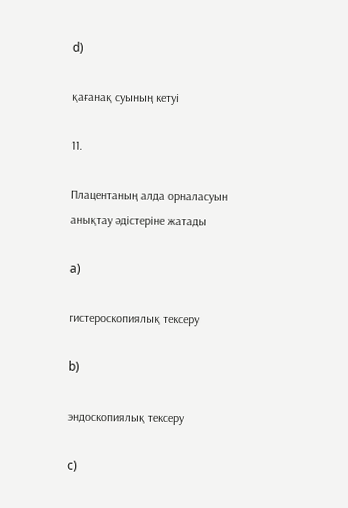d)

қағанақ суының кетуі

11.

Плацентаның алда орналасуын анықтау әдістеріне жатады

a)

гистероскопиялық тексеру

b)

эндоскопиялық тексеру

c)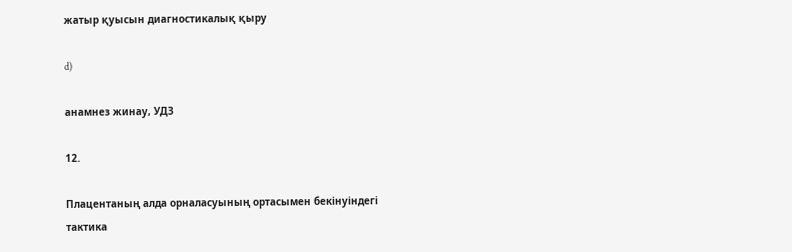жатыр қуысын диагностикалық қыру

d)

анамнез жинау, УДЗ

12.

Плацентаның алда орналасуының ортасымен бекінуіндегі тактика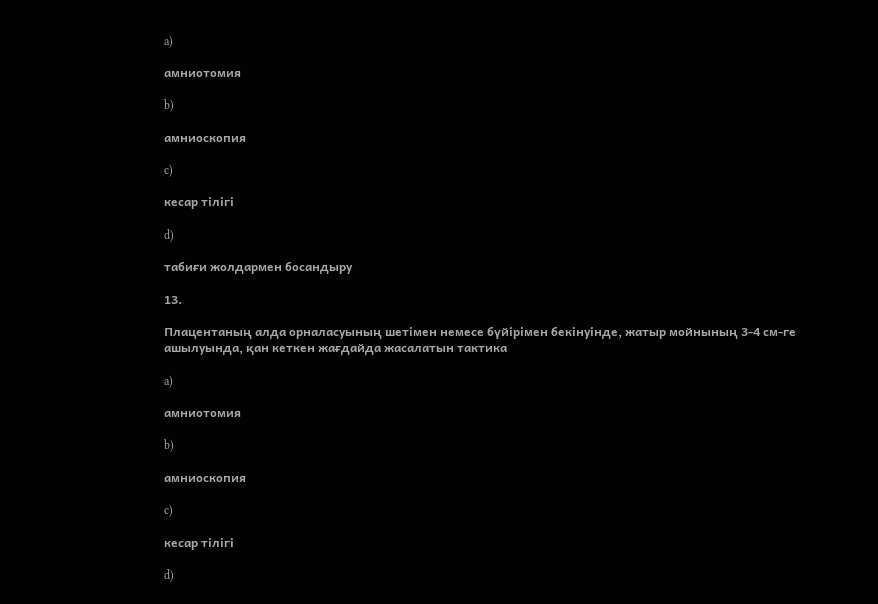a)

амниотомия

b)

амниоскопия

c)

кесар тілігі

d)

табиғи жолдармен босандыру

13.

Плацентаның алда орналасуының шетімен немесе бүйірімен бекінуінде, жатыр мойнының 3-4 см-ге ашылуында, қан кеткен жағдайда жасалатын тактика

a)

амниотомия

b)

амниоскопия

c)

кесар тілігі

d)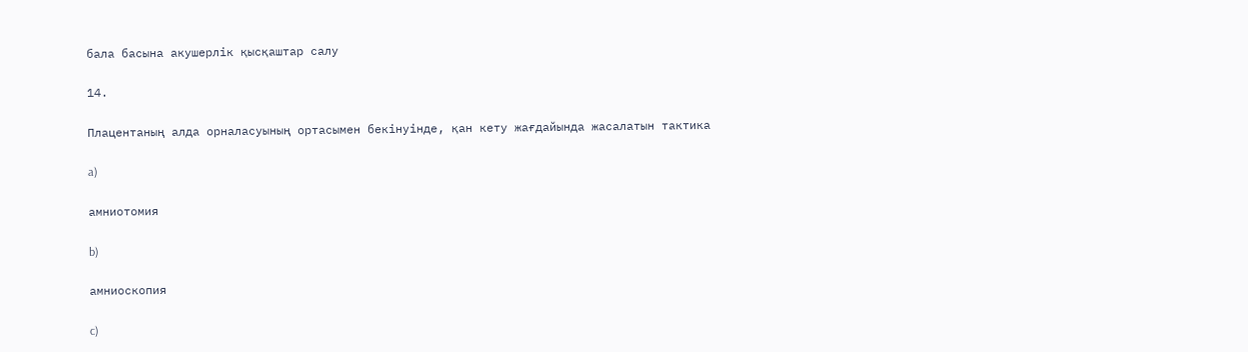бала басына акушерлік қысқаштар салу

14.

Плацентаның алда орналасуының ортасымен бекінуінде, қан кету жағдайында жасалатын тактика

a)

амниотомия

b)

амниоскопия

c)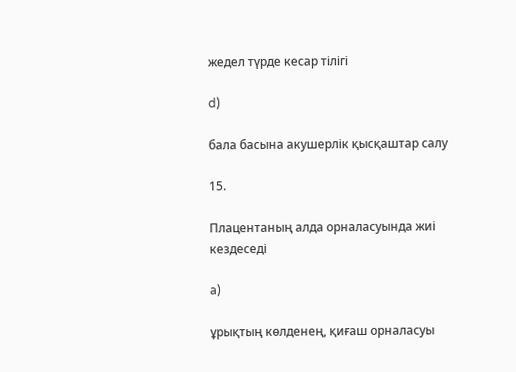жедел түрде кесар тілігі

d)

бала басына акушерлік қысқаштар салу

15.

Плацентаның алда орналасуында жиі кездеседі

a)

ұрықтың көлденең, қиғаш орналасуы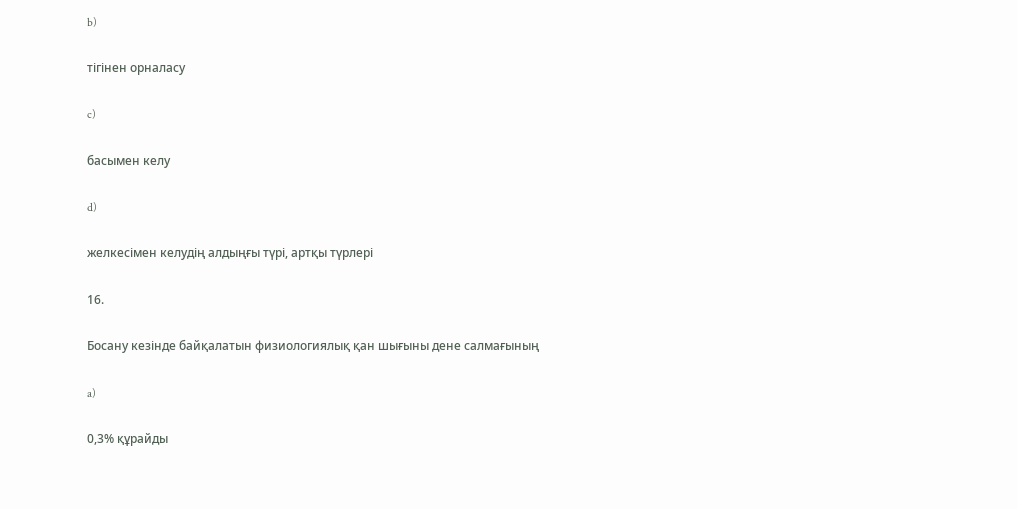b)

тігінен орналасу

c)

басымен келу

d)

желкесімен келудің алдыңғы түрі, артқы түрлері

16.

Босану кезінде байқалатын физиологиялық қан шығыны дене салмағының

a)

0,3% құрайды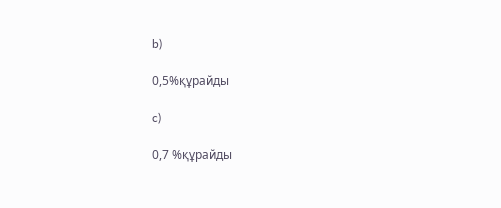b)

0,5%құрайды

c)

0,7 %құрайды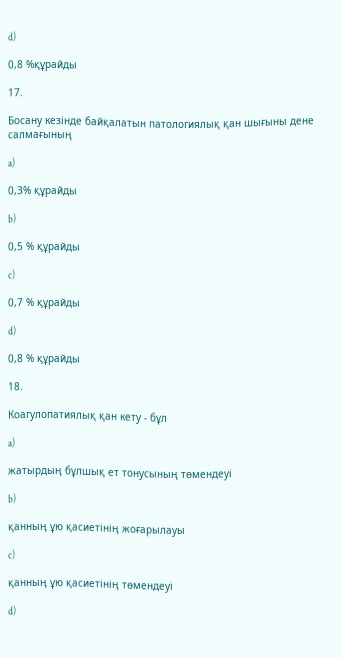d)

0,8 %құрайды

17.

Босану кезінде байқалатын патологиялық қан шығыны дене салмағының

a)

0,3% құрайды

b)

0,5 % құрайды

c)

0,7 % құрайды

d)

0,8 % құрайды

18.

Коагулопатиялық қан кету - бұл

a)

жатырдың бұлшық ет тонусының төмендеуі

b)

қанның ұю қасиетінің жоғарылауы

c)

қанның ұю қасиетінің төмендеуі

d)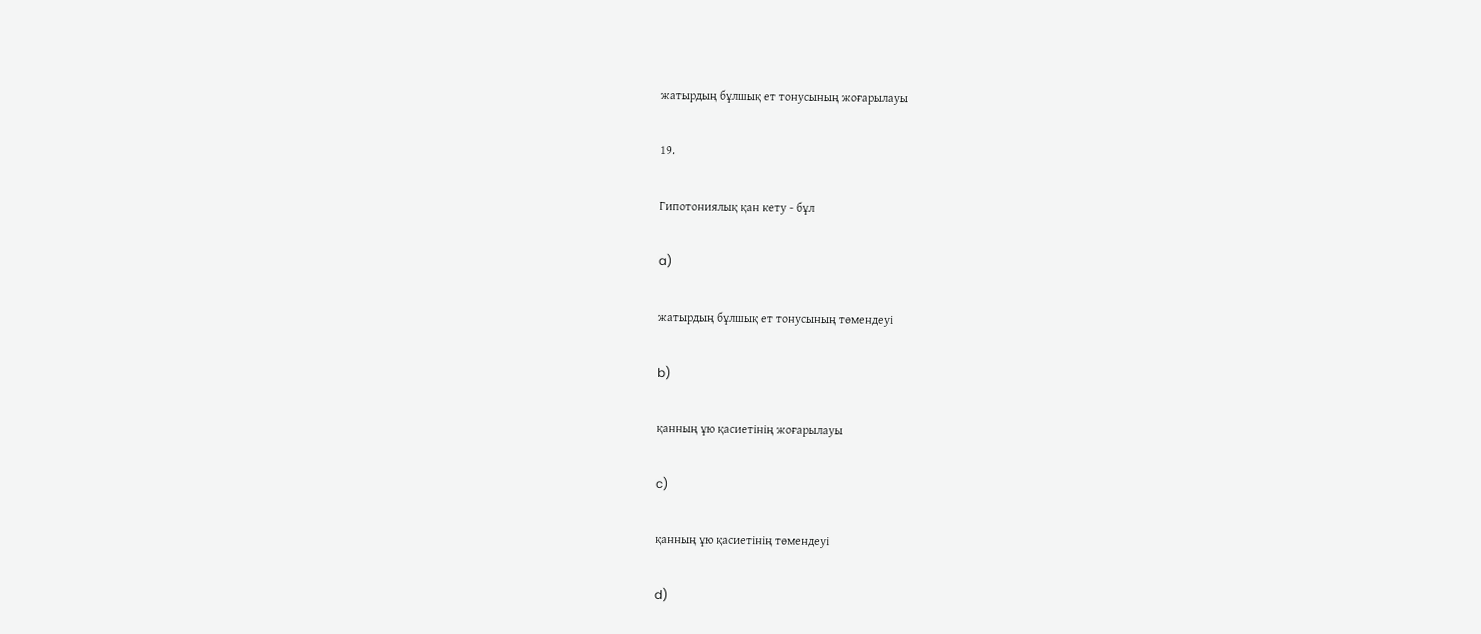жатырдың бұлшық ет тонусының жоғарылауы

19.

Гипотониялық қан кету - бұл

a)

жатырдың бұлшық ет тонусының төмендеуі

b)

қанның ұю қасиетінің жоғарылауы

c)

қанның ұю қасиетінің төмендеуі

d)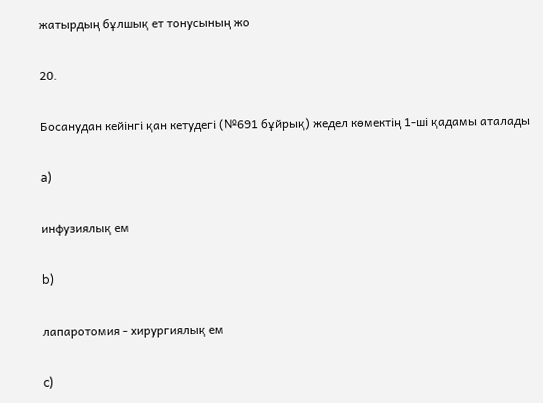жатырдың бұлшық ет тонусының жо

20.

Босанудан кейінгі қан кетудегі (№691 бұйрық) жедел көмектің 1-ші қадамы аталады

a)

инфузиялық ем

b)

лапаротомия - хирургиялық ем

c)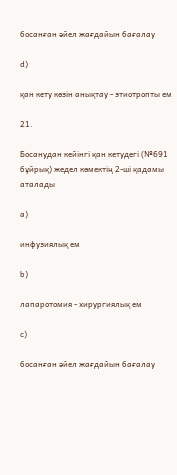босанған әйел жағдайын бағалау

d)

қан кету көзін анықтау - этиотропты ем

21.

Босанудан кейінгі қан кетудегі (№691 бұйрық) жедел көмектің 2-ші қадамы аталады

a)

инфузиялық ем

b)

лапаротомия - хирургиялық ем

c)

босанған әйел жағдайын бағалау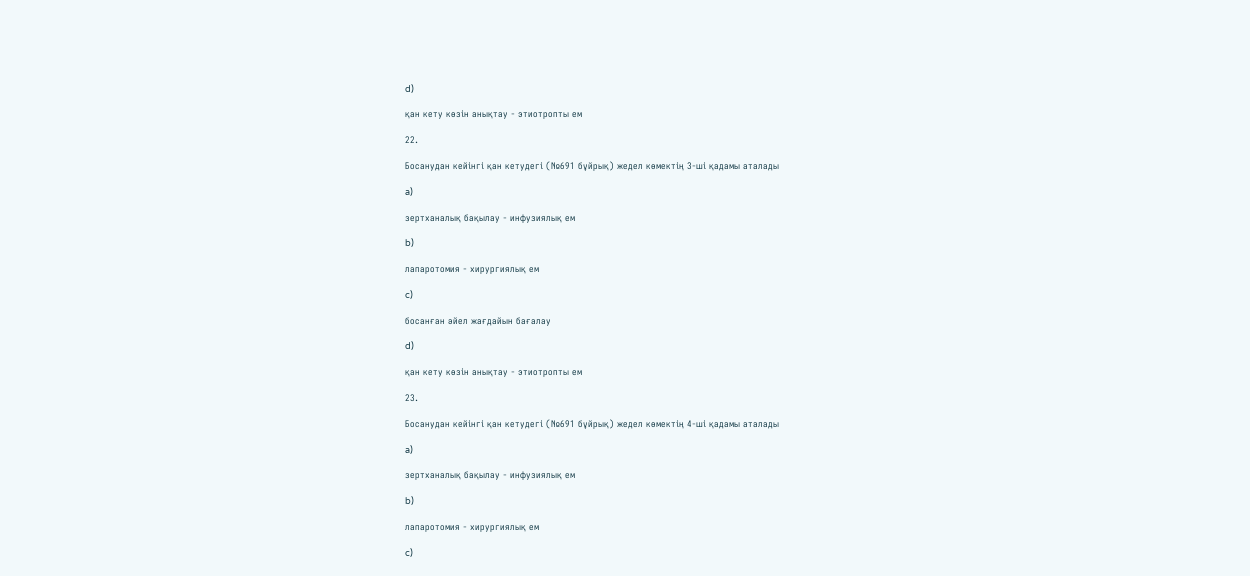d)

қан кету көзін анықтау - этиотропты ем

22.

Босанудан кейінгі қан кетудегі (№691 бұйрық) жедел көмектің 3-ші қадамы аталады

a)

зертханалық бақылау - инфузиялық ем

b)

лапаротомия - хирургиялық ем

c)

босанған әйел жағдайын бағалау

d)

қан кету көзін анықтау - этиотропты ем

23.

Босанудан кейінгі қан кетудегі (№691 бұйрық) жедел көмектің 4-ші қадамы аталады

a)

зертханалық бақылау - инфузиялық ем

b)

лапаротомия - хирургиялық ем

c)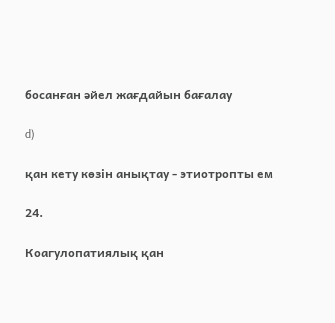босанған әйел жағдайын бағалау

d)

қан кету көзін анықтау - этиотропты ем

24.

Коагулопатиялық қан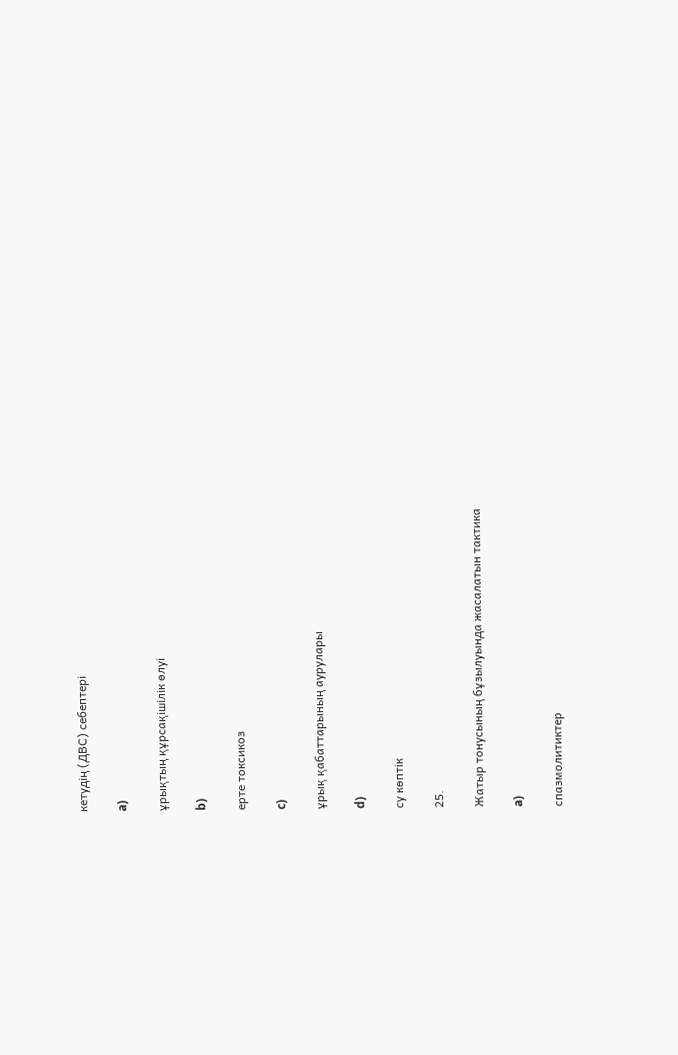кетудің (ДВС) себептері

a)

ұрықтың құрсақішілік өлуі

b)

ерте токсикоз

c)

ұрық қабаттарының аурулары

d)

су көптік

25.

Жатыр тонусының бұзылуында жасалатын тактика

a)

спазмолитиктер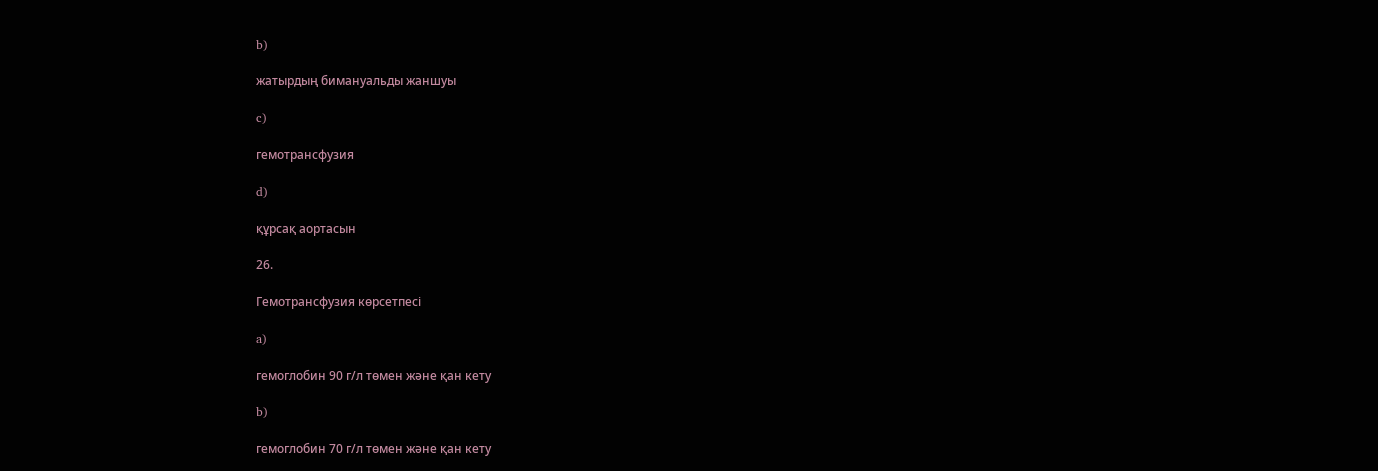b)

жатырдың бимануальды жаншуы

c)

гемотрансфузия

d)

құрсақ аортасын

26.

Гемотрансфузия көрсетпесі

a)

гемоглобин 90 г/л төмен және қан кету

b)

гемоглобин 70 г/л төмен және қан кету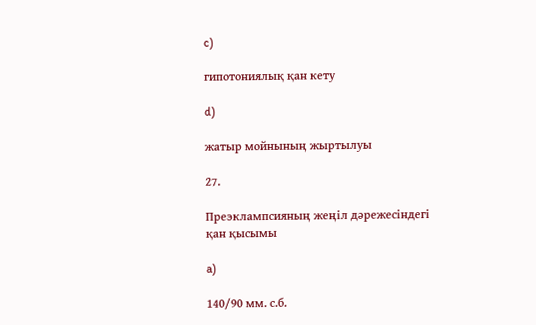c)

гипотониялық қан кету

d)

жатыр мойнының жыртылуы

27.

Преэклампсияның жеңіл дәрежесіндегі қан қысымы

a)

140/90 мм. с.б.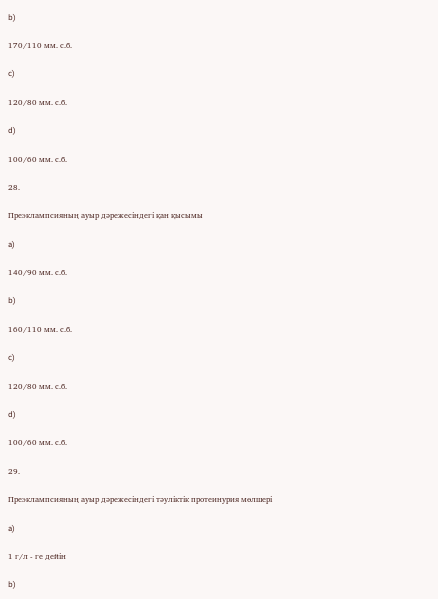b)

170/110 мм. с.б.

c)

120/80 мм. с.б.

d)

100/60 мм. с.б.

28.

Преэклампсияның ауыр дәрежесіндегі қан қысымы

a)

140/90 мм. с.б.

b)

160/110 мм. с.б.

c)

120/80 мм. с.б.

d)

100/60 мм. с.б.

29.

Преэклампсияның ауыр дәрежесіндегі тәуліктік протеинурия мөлшері

a)

1 г/л - ге дейін

b)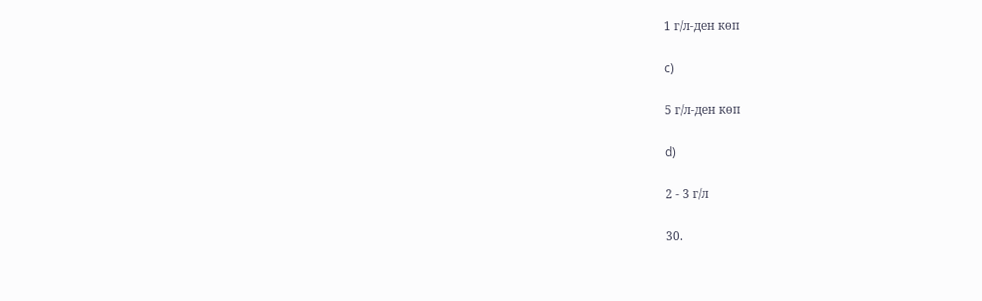1 г/л-ден көп

c)

5 г/л-ден көп

d)

2 - 3 г/л

30.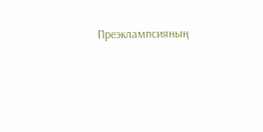Преэклампсияның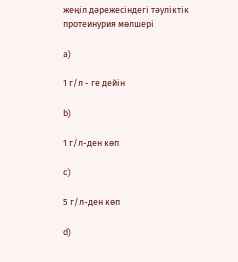жеңіл дәрежесіндегі тәуліктік протеинурия мөлшері

a)

1 г/л - ге дейін

b)

1 г/л-ден көп

c)

5 г/л-ден көп

d)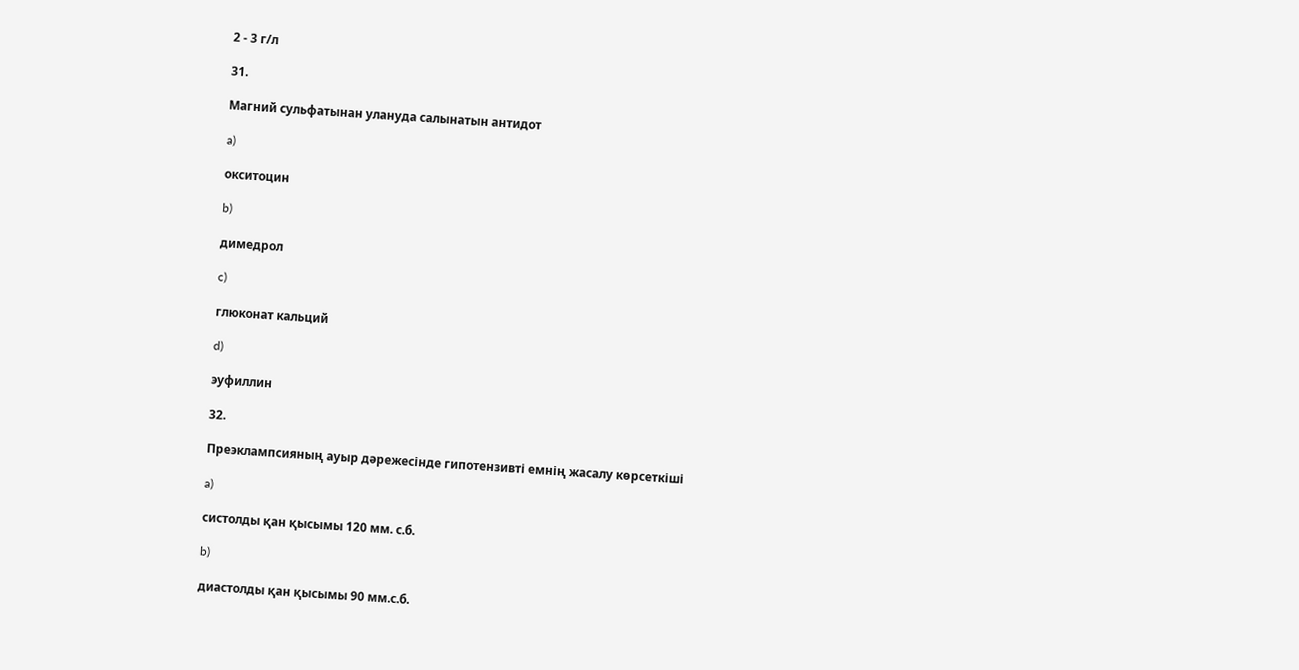2 - 3 г/л

31.

Магний сульфатынан улануда салынатын антидот

a)

окситоцин

b)

димедрол

c)

глюконат кальций

d)

эуфиллин

32.

Преэклампсияның ауыр дәрежесінде гипотензивті емнің жасалу көрсеткіші

a)

систолды қан қысымы 120 мм. с.б.

b)

диастолды қан қысымы 90 мм.с.б.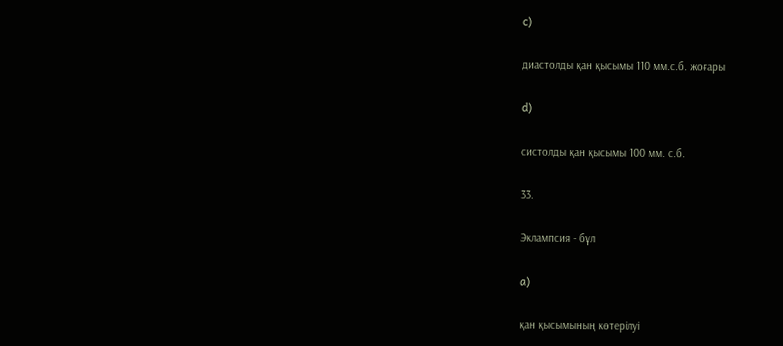c)

диастолды қан қысымы 110 мм.с.б. жоғары

d)

систолды қан қысымы 100 мм. с.б.

33.

Эклампсия - бұл

a)

қан қысымының көтерілуі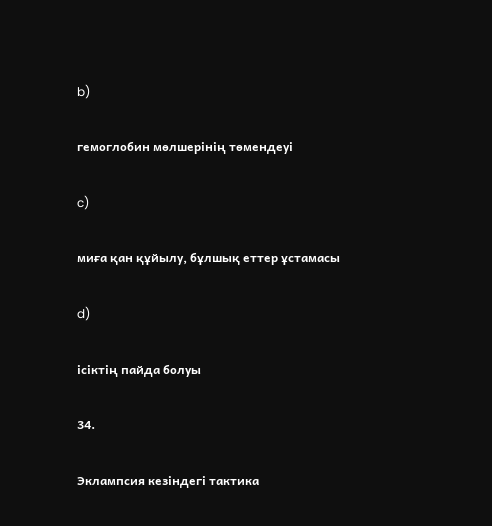b)

гемоглобин мөлшерінің төмендеуі

c)

миға қан құйылу, бұлшық еттер ұстамасы

d)

ісіктің пайда болуы

34.

Эклампсия кезіндегі тактика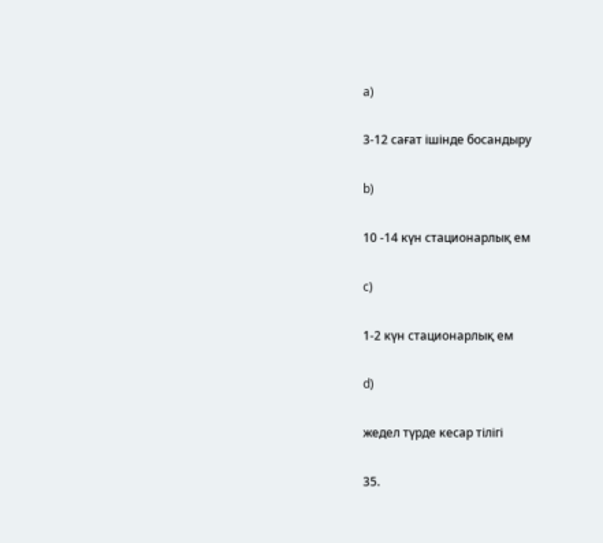a)

3-12 сағат ішінде босандыру

b)

10 -14 күн стационарлық ем

c)

1-2 күн стационарлық ем

d)

жедел түрде кесар тілігі

35.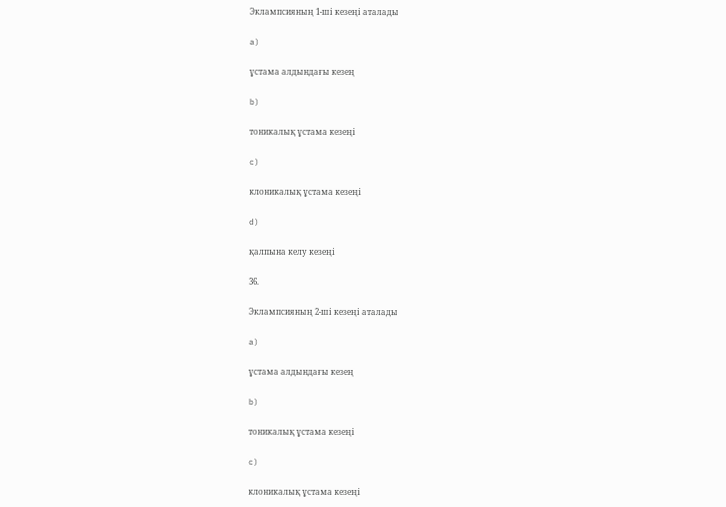Эклампсияның 1-ші кезеңі аталады

a)

ұстама алдындағы кезең

b)

тоникалық ұстама кезеңі

c)

клоникалық ұстама кезеңі

d)

қалпына келу кезеңі

36.

Эклампсияның 2-ші кезеңі аталады

a)

ұстама алдындағы кезең

b)

тоникалық ұстама кезеңі

c)

клоникалық ұстама кезеңі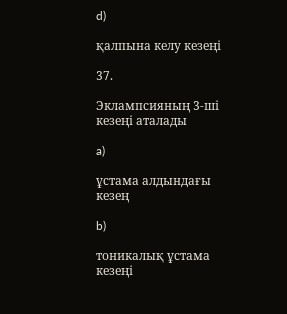d)

қалпына келу кезеңі

37.

Эклампсияның 3-ші кезеңі аталады

a)

ұстама алдындағы кезең

b)

тоникалық ұстама кезеңі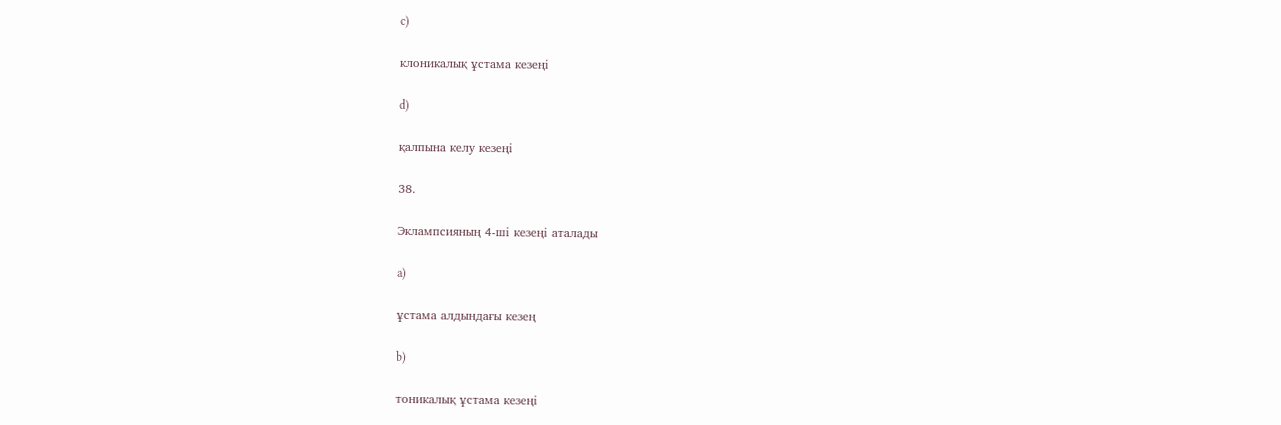c)

клоникалық ұстама кезеңі

d)

қалпына келу кезеңі

38.

Эклампсияның 4-ші кезеңі аталады

a)

ұстама алдындағы кезең

b)

тоникалық ұстама кезеңі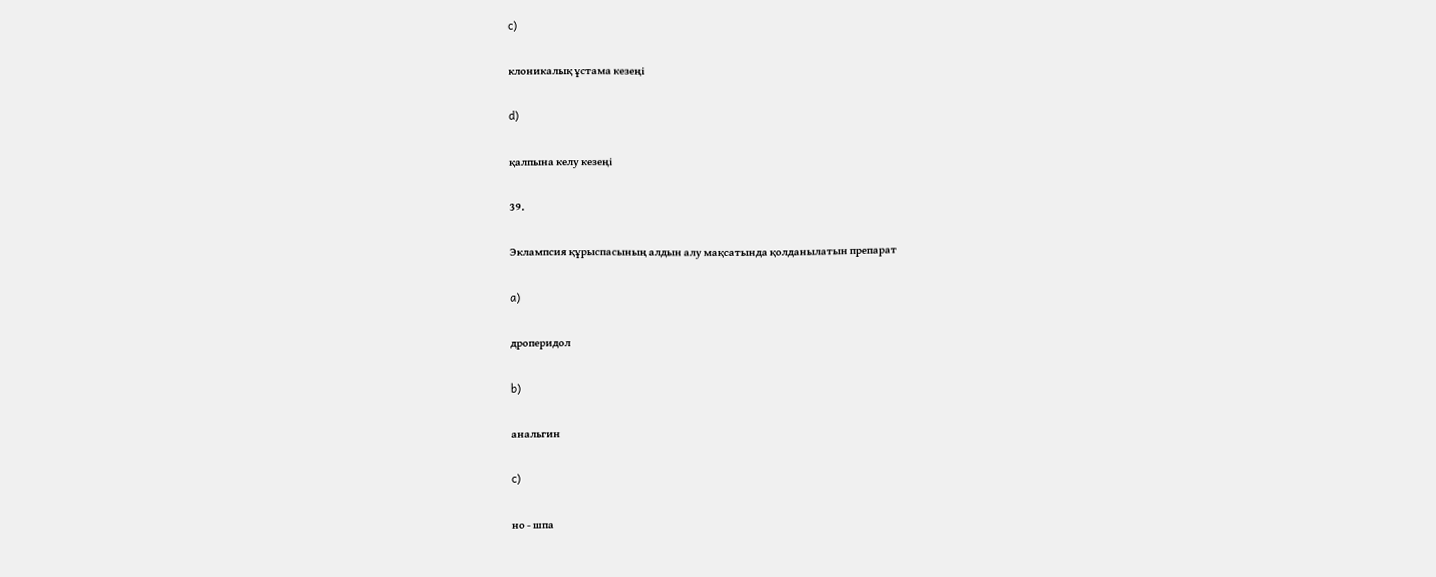c)

клоникалық ұстама кезеңі

d)

қалпына келу кезеңі

39.

Эклампсия құрыспасының алдын алу мақсатында қолданылатын препарат

a)

дроперидол

b)

анальгин

c)

но - шпа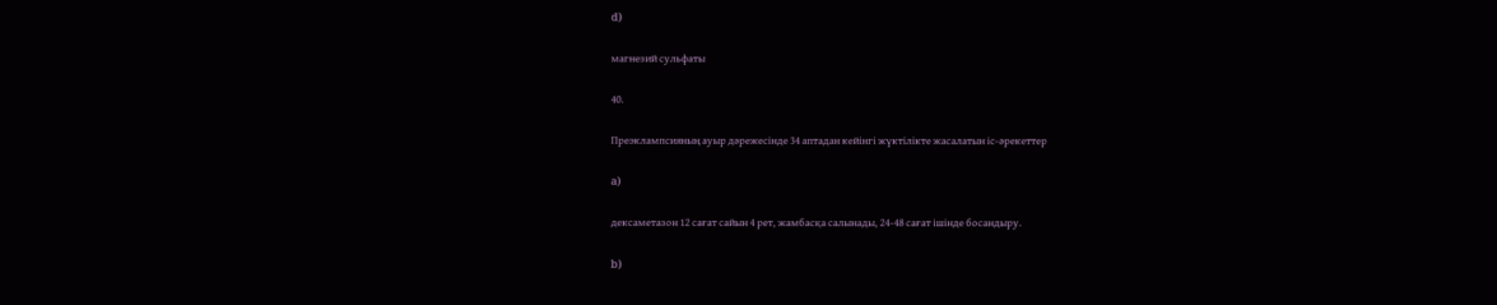d)

магнезий сульфаты

40.

Преэклампсияның ауыр дәрежесінде 34 аптадан кейінгі жүктілікте жасалатын іс-әрекеттер

a)

дексаметазон 12 сағат сайын 4 рет, жамбасқа салынады, 24-48 сағат ішінде босандыру.

b)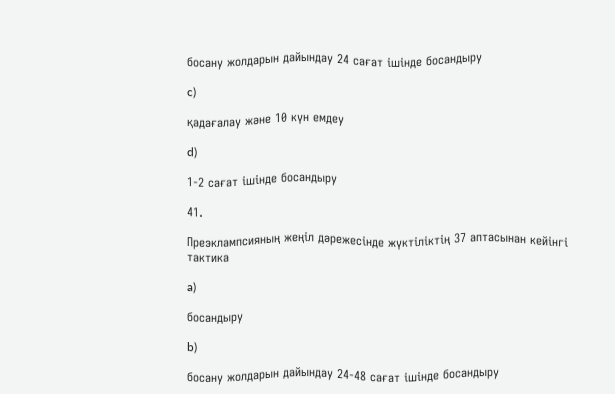босану жолдарын дайындау 24 сағат ішінде босандыру

c)

қадағалау және 10 күн емдеу

d)

1-2 сағат ішінде босандыру

41.

Преэклампсияның жеңіл дәрежесінде жүктіліктің 37 аптасынан кейінгі тактика

a)

босандыру

b)

босану жолдарын дайындау 24-48 сағат ішінде босандыру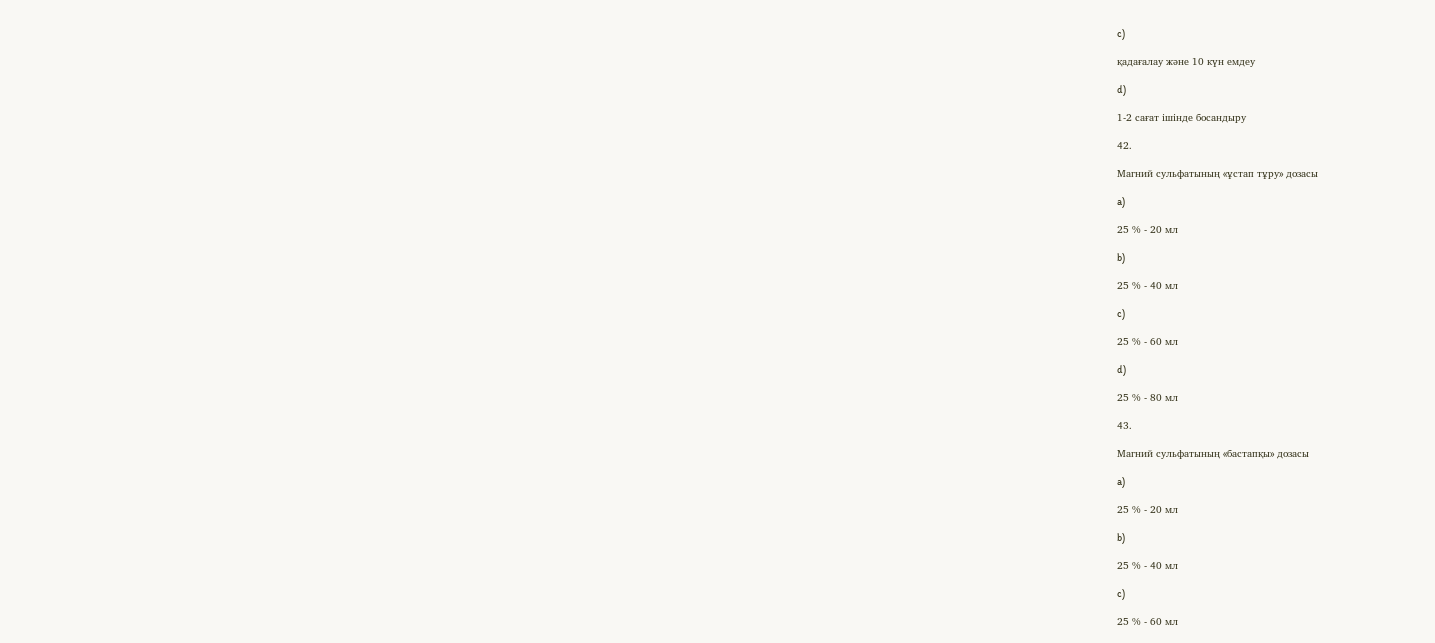c)

қадағалау және 10 күн емдеу

d)

1-2 сағат ішінде босандыру

42.

Магний сульфатының «ұстап тұру» дозасы

a)

25 % - 20 мл

b)

25 % - 40 мл

c)

25 % - 60 мл

d)

25 % - 80 мл

43.

Магний сульфатының «бастапқы» дозасы

a)

25 % - 20 мл

b)

25 % - 40 мл

c)

25 % - 60 мл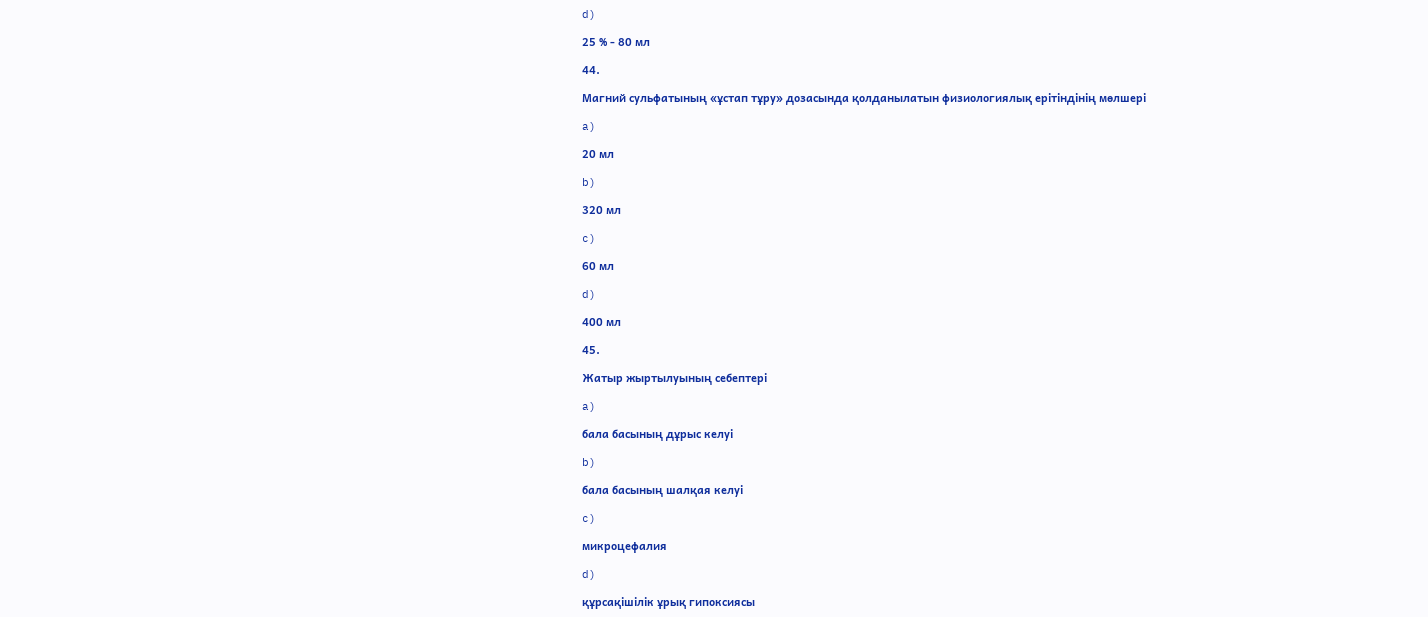d)

25 % - 80 мл

44.

Магний сульфатының «ұстап тұру» дозасында қолданылатын физиологиялық ерітіндінің мөлшері

a)

20 мл

b)

320 мл

c)

60 мл

d)

400 мл

45.

Жатыр жыртылуының себептері

a)

бала басының дұрыс келуі

b)

бала басының шалқая келуі

c)

микроцефалия

d)

құрсақішілік ұрық гипоксиясы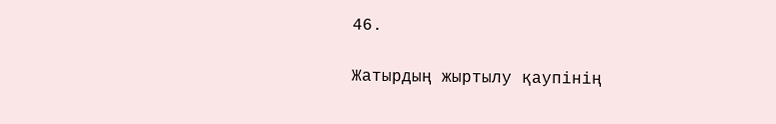46.

Жатырдың жыртылу қаупінің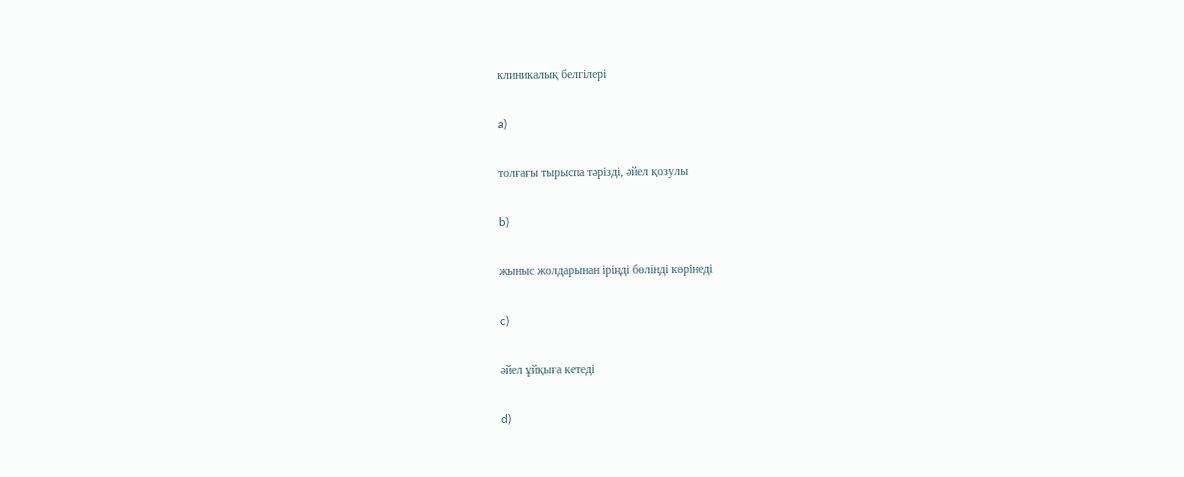клиникалық белгілері

a)

толғағы тырыспа тәрізді, әйел қозулы

b)

жыныс жолдарынан іріңді бөлінді көрінеді

c)

әйел ұйқыға кетеді

d)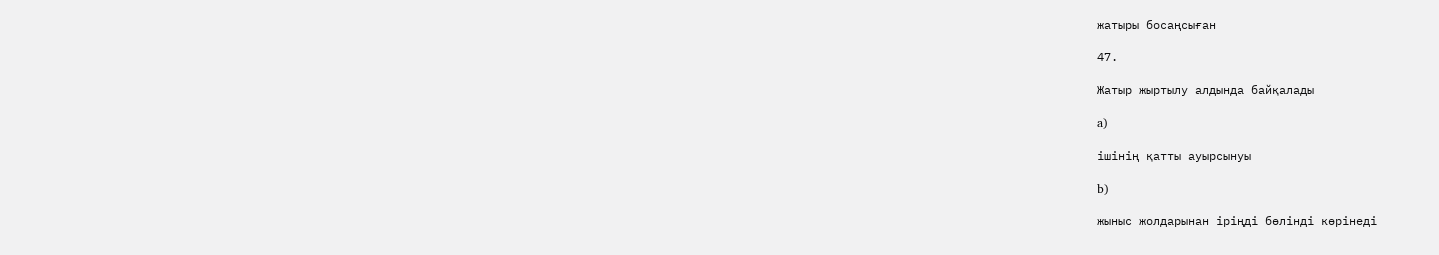жатыры босаңсыған

47.

Жатыр жыртылу алдында байқалады

a)

ішінің қатты ауырсынуы

b)

жыныс жолдарынан іріңді бөлінді көрінеді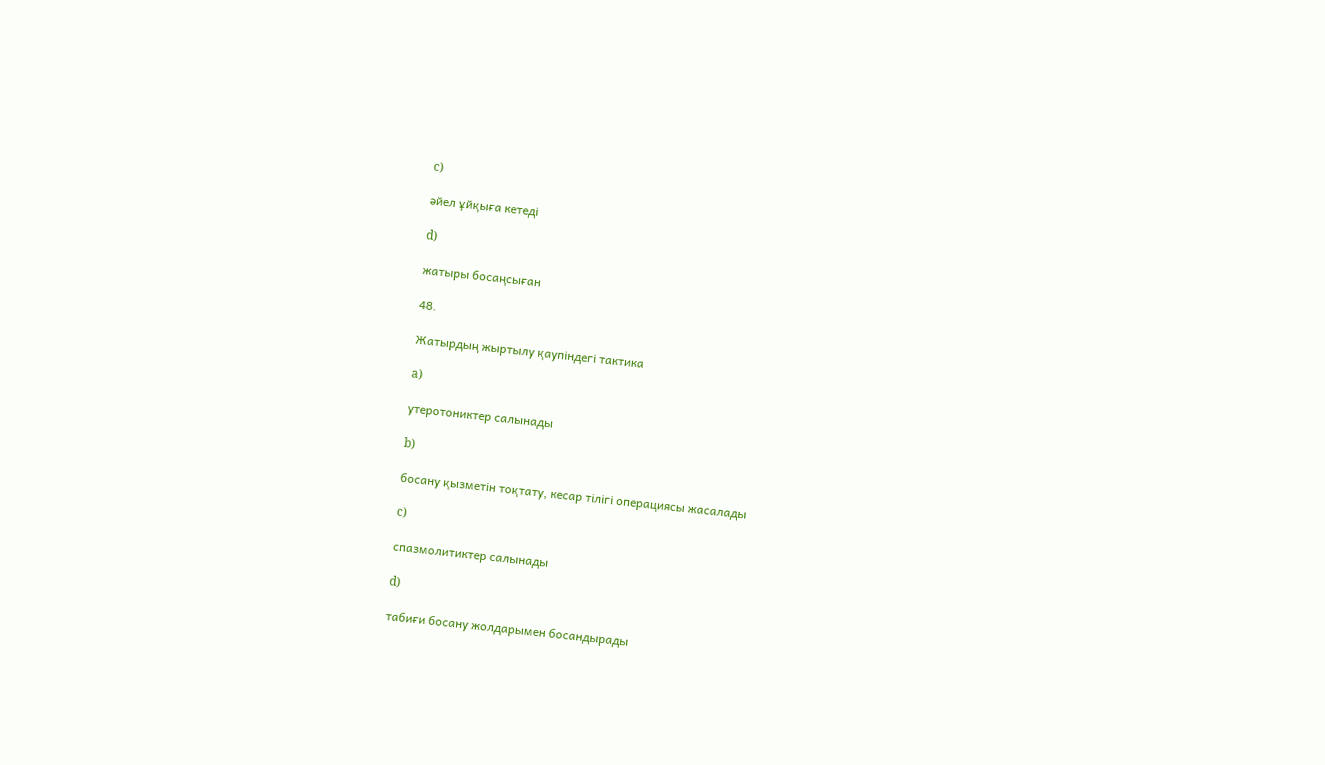c)

әйел ұйқыға кетеді

d)

жатыры босаңсыған

48.

Жатырдың жыртылу қаупіндегі тактика

a)

утеротониктер салынады

b)

босану қызметін тоқтату, кесар тілігі операциясы жасалады

c)

спазмолитиктер салынады

d)

табиғи босану жолдарымен босандырады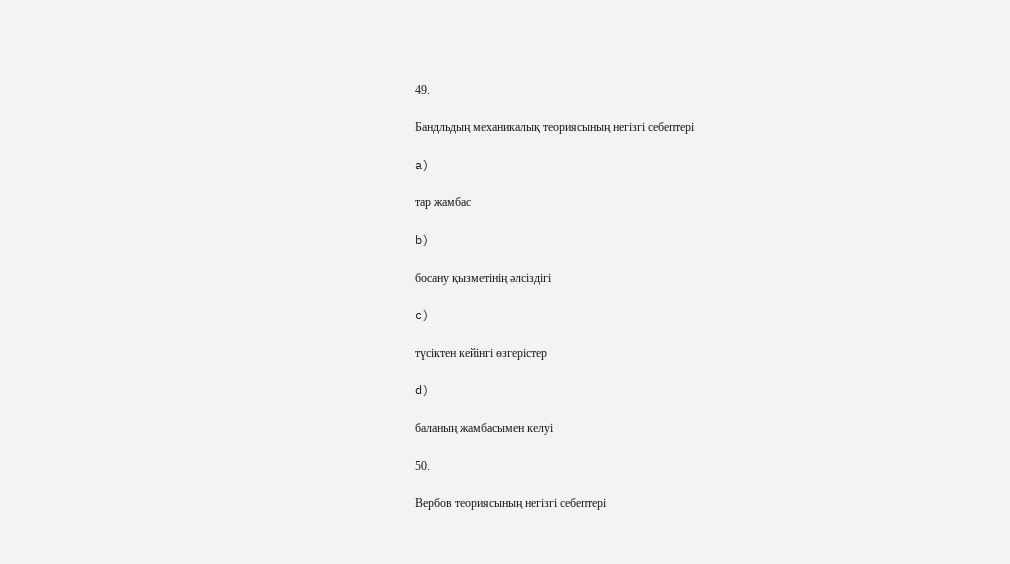49.

Бандльдың механикалық теориясының негізгі себептері

a)

тар жамбас

b)

босану қызметінің әлсіздігі

c)

түсіктен кейінгі өзгерістер

d)

баланың жамбасымен келуі

50.

Вербов теориясының негізгі себептері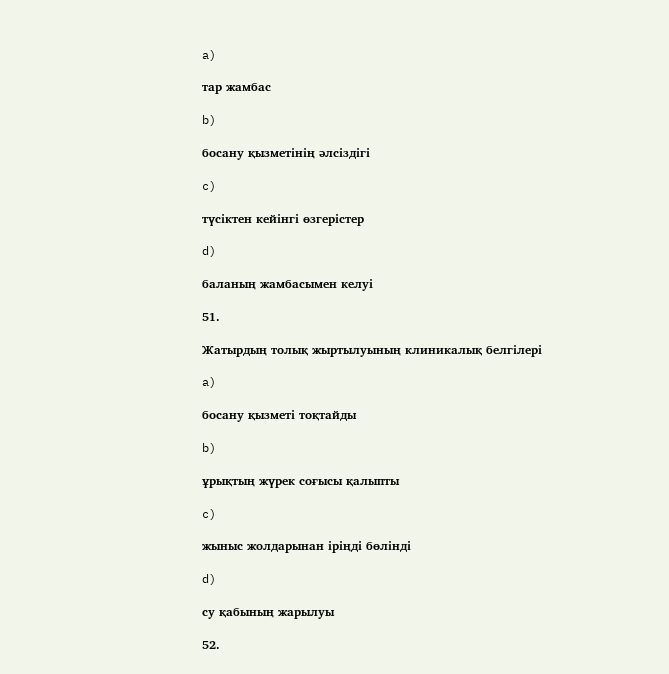a)

тар жамбас

b)

босану қызметінің әлсіздігі

c)

түсіктен кейінгі өзгерістер

d)

баланың жамбасымен келуі

51.

Жатырдың толық жыртылуының клиникалық белгілері

a)

босану қызметі тоқтайды

b)

ұрықтың жүрек соғысы қалыпты

c)

жыныс жолдарынан іріңді бөлінді

d)

су қабының жарылуы

52.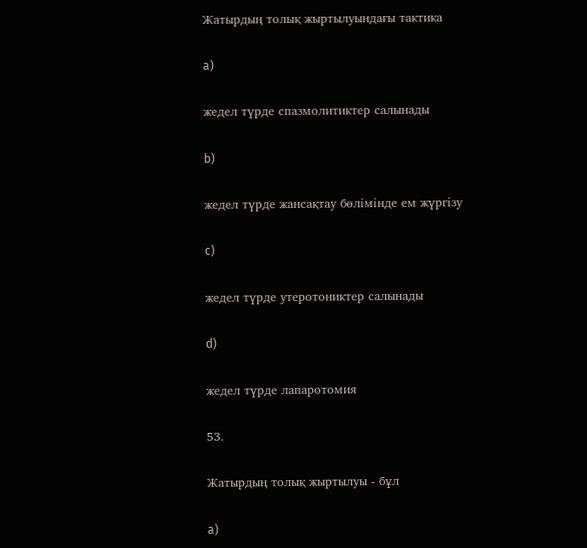Жатырдың толық жыртылуындағы тактика

a)

жедел түрде спазмолитиктер салынады

b)

жедел түрде жансақтау бөлімінде ем жүргізу

c)

жедел түрде утеротониктер салынады

d)

жедел түрде лапаротомия

53.

Жатырдың толық жыртылуы - бұл

a)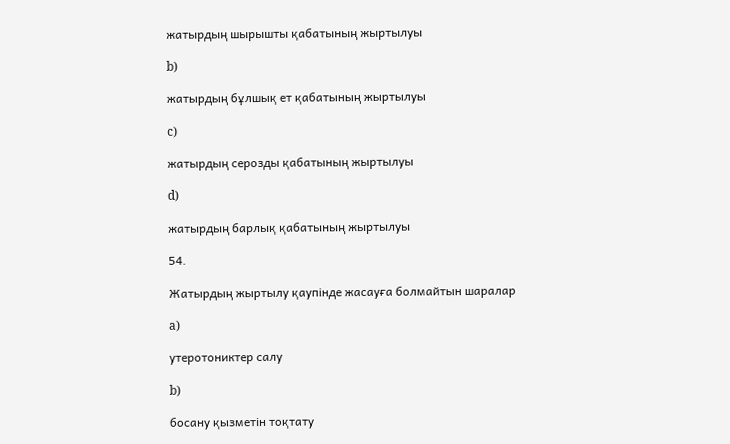жатырдың шырышты қабатының жыртылуы

b)

жатырдың бұлшық ет қабатының жыртылуы

c)

жатырдың серозды қабатының жыртылуы

d)

жатырдың барлық қабатының жыртылуы

54.

Жатырдың жыртылу қаупінде жасауға болмайтын шаралар

a)

утеротониктер салу

b)

босану қызметін тоқтату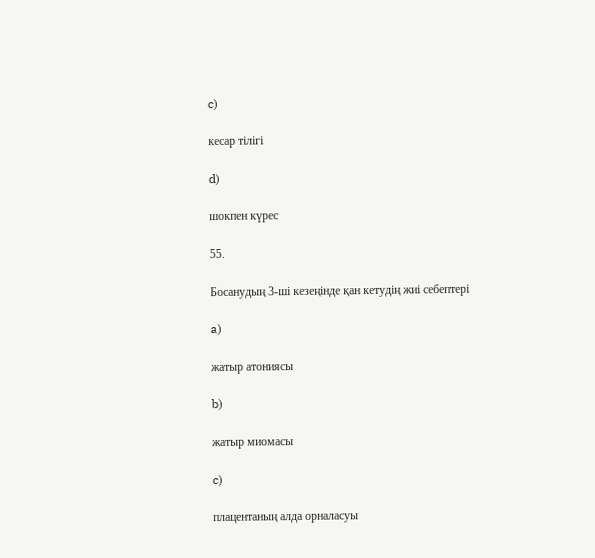c)

кесар тілігі

d)

шокпен күрес

55.

Босанудың 3-ші кезеңінде қан кетудің жиі себептері

a)

жатыр атониясы

b)

жатыр миомасы

c)

плацентаның алда орналасуы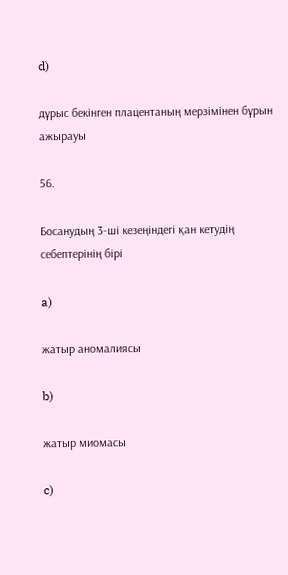d)

дұрыс бекінген плацентаның мерзімінен бұрын ажырауы

56.

Босанудың 3-ші кезеңіндегі қан кетудің себептерінің бірі

a)

жатыр аномалиясы

b)

жатыр миомасы

c)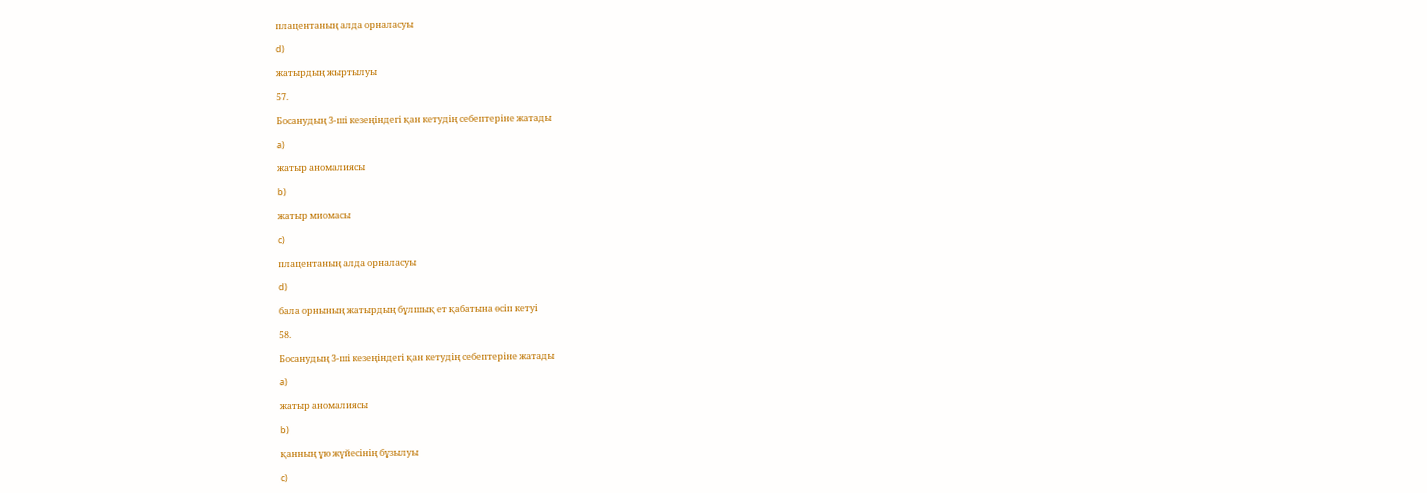плацентаның алда орналасуы

d)

жатырдың жыртылуы

57.

Босанудың 3-ші кезеңіндегі қан кетудің себептеріне жатады

a)

жатыр аномалиясы

b)

жатыр миомасы

c)

плацентаның алда орналасуы

d)

бала орнының жатырдың бұлшық ет қабатына өсіп кетуі

58.

Босанудың 3-ші кезеңіндегі қан кетудің себептеріне жатады

a)

жатыр аномалиясы

b)

қанның ұю жүйесінің бұзылуы

c)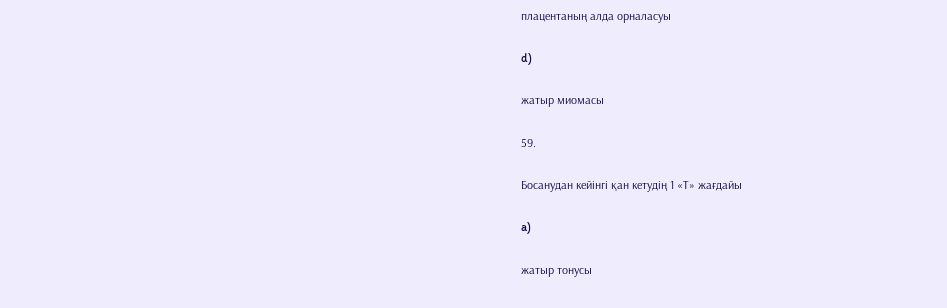плацентаның алда орналасуы

d)

жатыр миомасы

59.

Босанудан кейінгі қан кетудің 1 «Т» жағдайы

a)

жатыр тонусы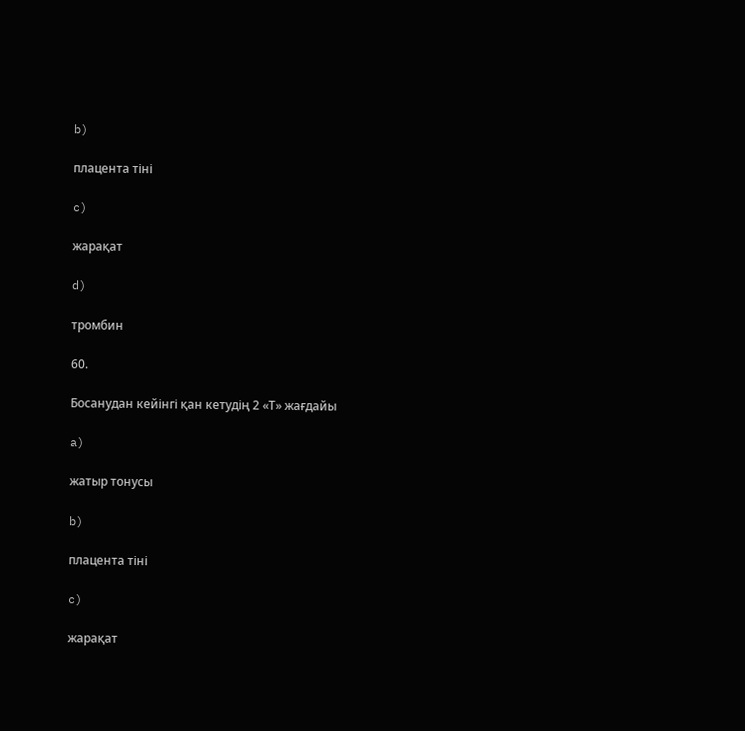b)

плацента тіні

c)

жарақат

d)

тромбин

60.

Босанудан кейінгі қан кетудің 2 «Т» жағдайы

a)

жатыр тонусы

b)

плацента тіні

c)

жарақат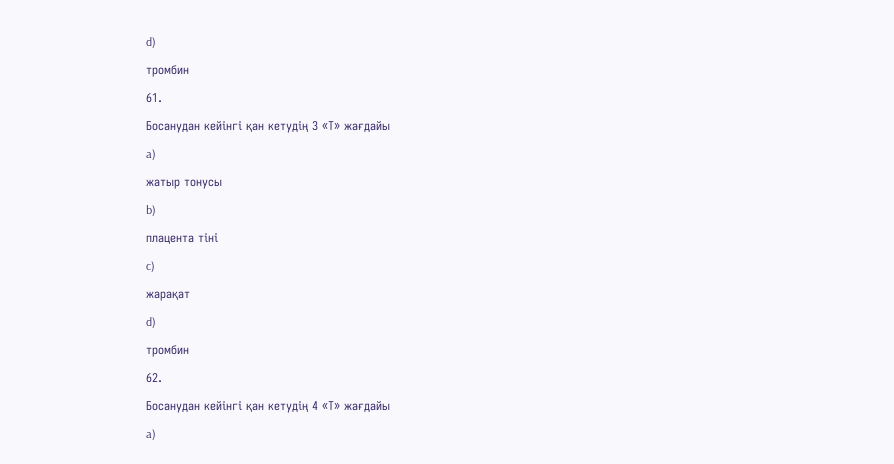d)

тромбин

61.

Босанудан кейінгі қан кетудің 3 «Т» жағдайы

a)

жатыр тонусы

b)

плацента тіні

c)

жарақат

d)

тромбин

62.

Босанудан кейінгі қан кетудің 4 «Т» жағдайы

a)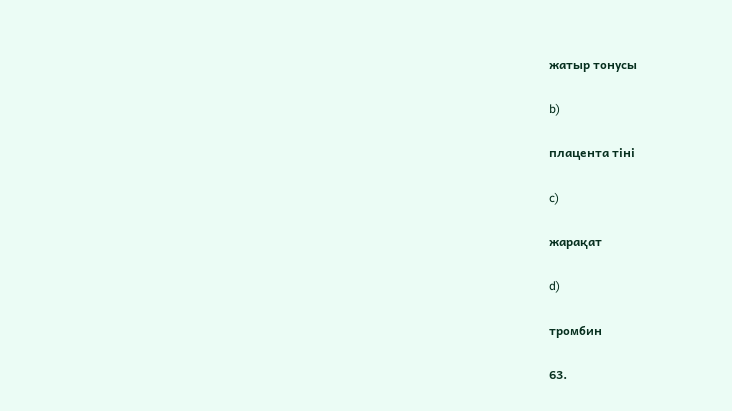жатыр тонусы

b)

плацента тіні

c)

жарақат

d)

тромбин

63.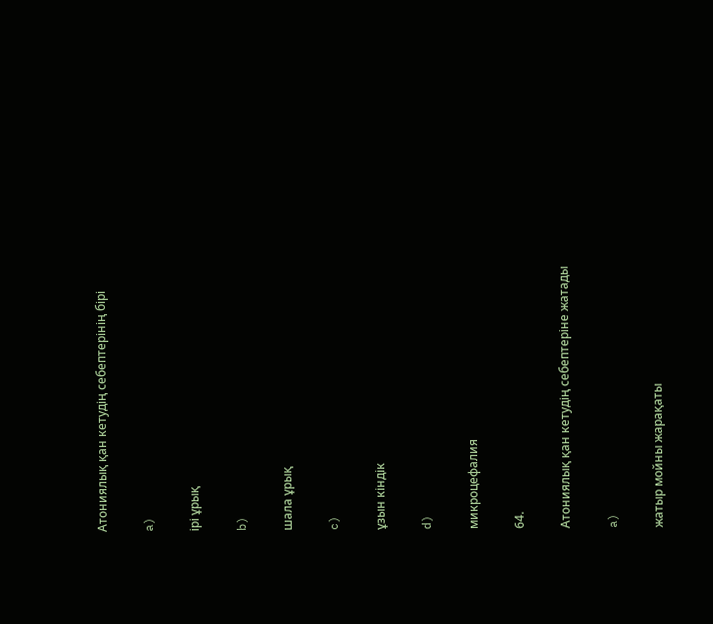Атониялық қан кетудің себептерінің бірі

a)

ірі ұрық

b)

шала ұрық

c)

ұзын кіндік

d)

микроцефалия

64.

Атониялық қан кетудің себептеріне жатады

a)

жатыр мойны жарақаты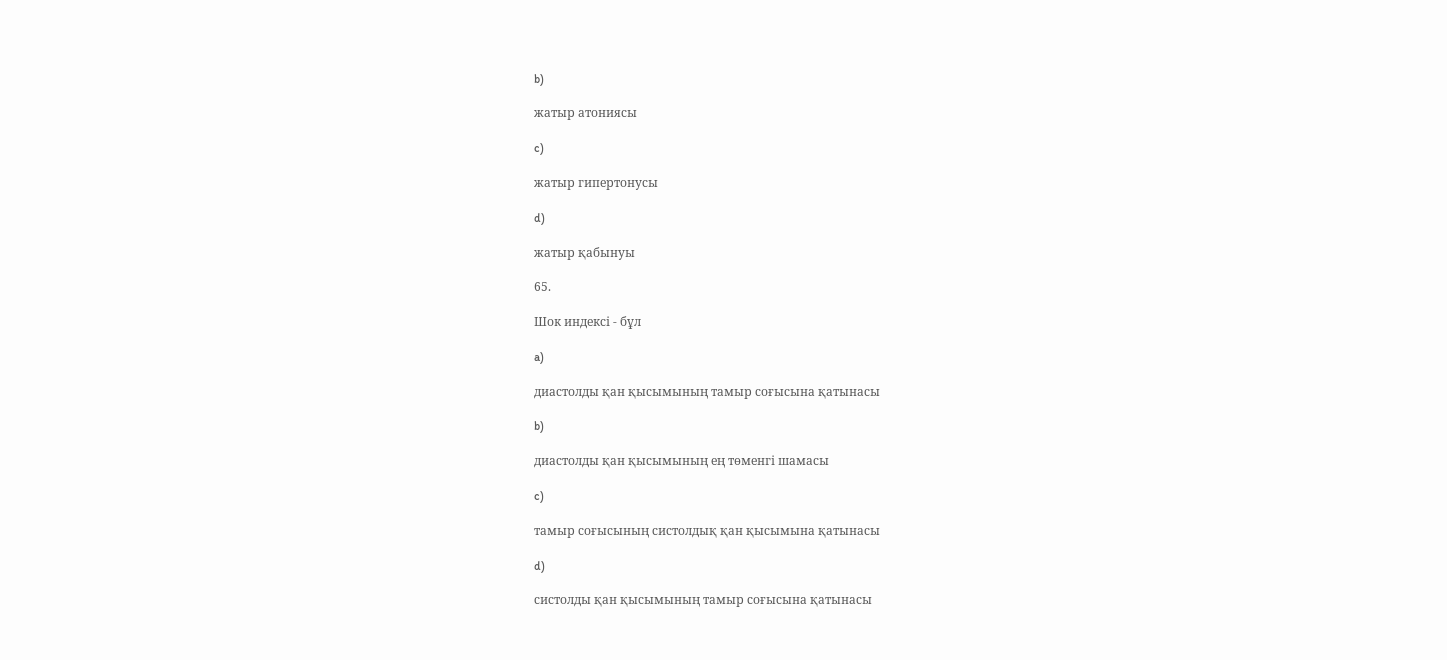b)

жатыр атониясы

c)

жатыр гипертонусы

d)

жатыр қабынуы

65.

Шок индексі - бұл

a)

диастолды қан қысымының тамыр соғысына қатынасы

b)

диастолды қан қысымының ең төменгі шамасы

c)

тамыр соғысының систолдық қан қысымына қатынасы

d)

систолды қан қысымының тамыр соғысына қатынасы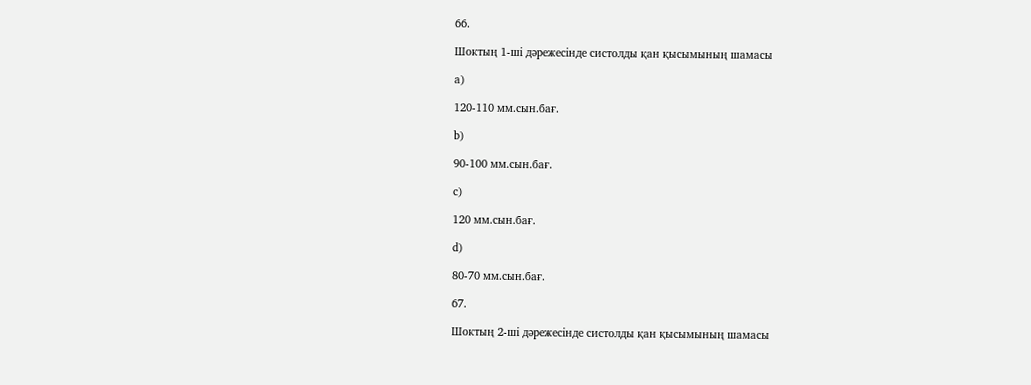66.

Шоктың 1-ші дәрежесінде систолды қан қысымының шамасы

a)

120-110 мм.сын.бағ.

b)

90-100 мм.сын.бағ.

c)

120 мм.сын.бағ.

d)

80-70 мм.сын.бағ.

67.

Шоктың 2-ші дәрежесінде систолды қан қысымының шамасы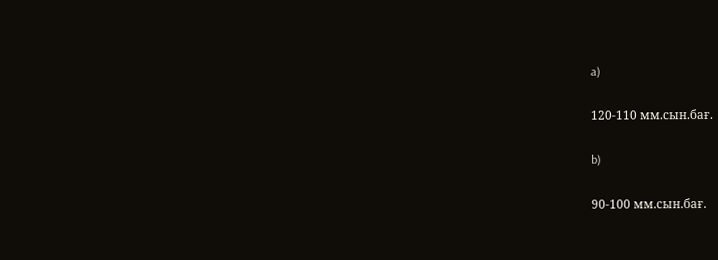a)

120-110 мм.сын.бағ.

b)

90-100 мм.сын.бағ.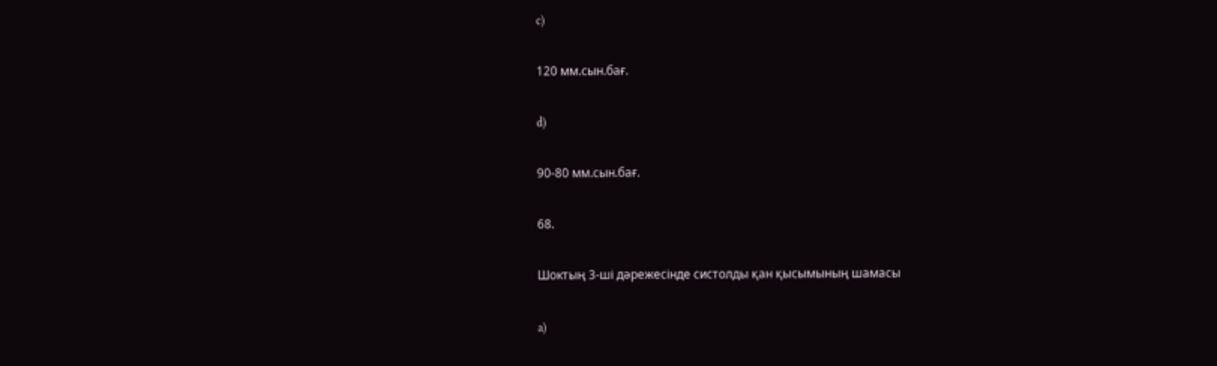c)

120 мм.сын.бағ.

d)

90-80 мм.сын.бағ.

68.

Шоктың 3-ші дәрежесінде систолды қан қысымының шамасы

a)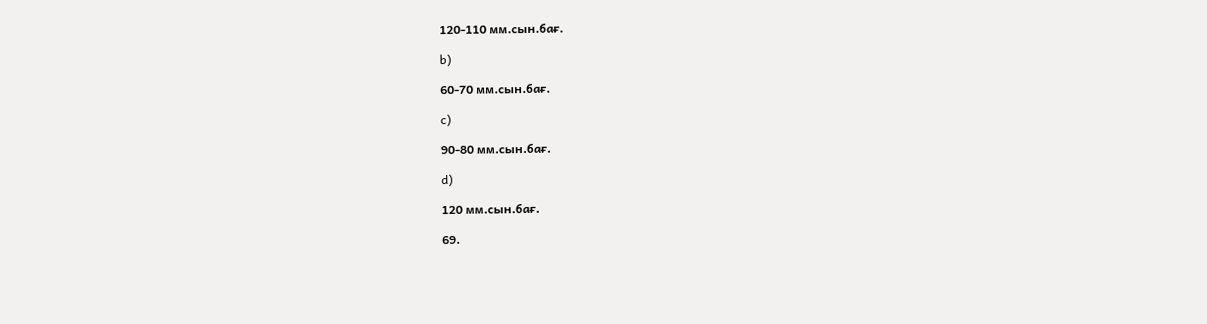120-110 мм.сын.бағ.

b)

60-70 мм.сын.бағ.

c)

90-80 мм.сын.бағ.

d)

120 мм.сын.бағ.

69.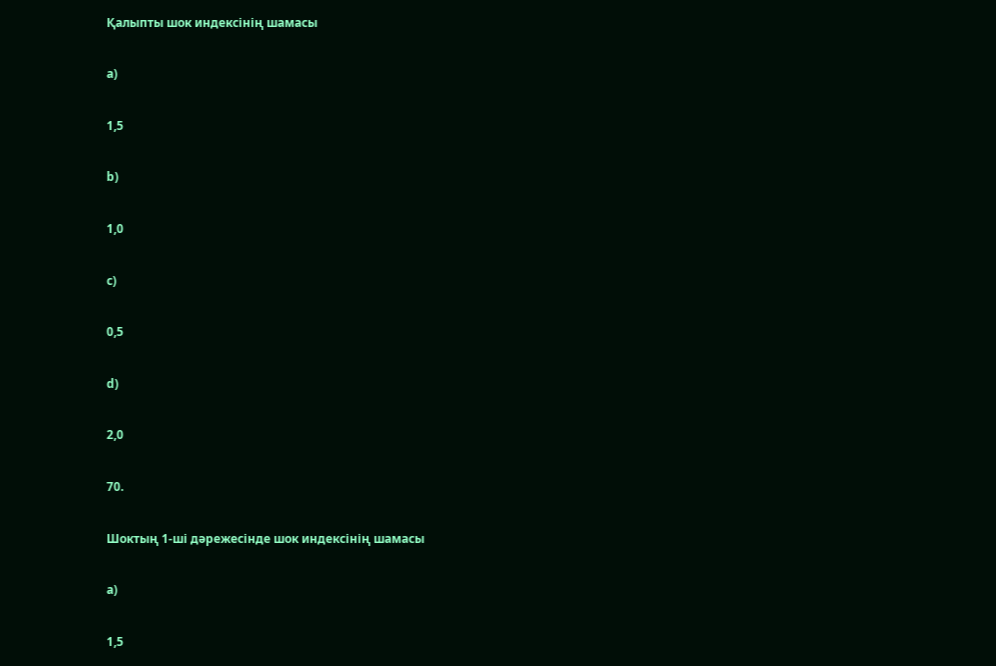Қалыпты шок индексінің шамасы

a)

1,5

b)

1,0

c)

0,5

d)

2,0

70.

Шоктың 1-ші дәрежесінде шок индексінің шамасы

a)

1,5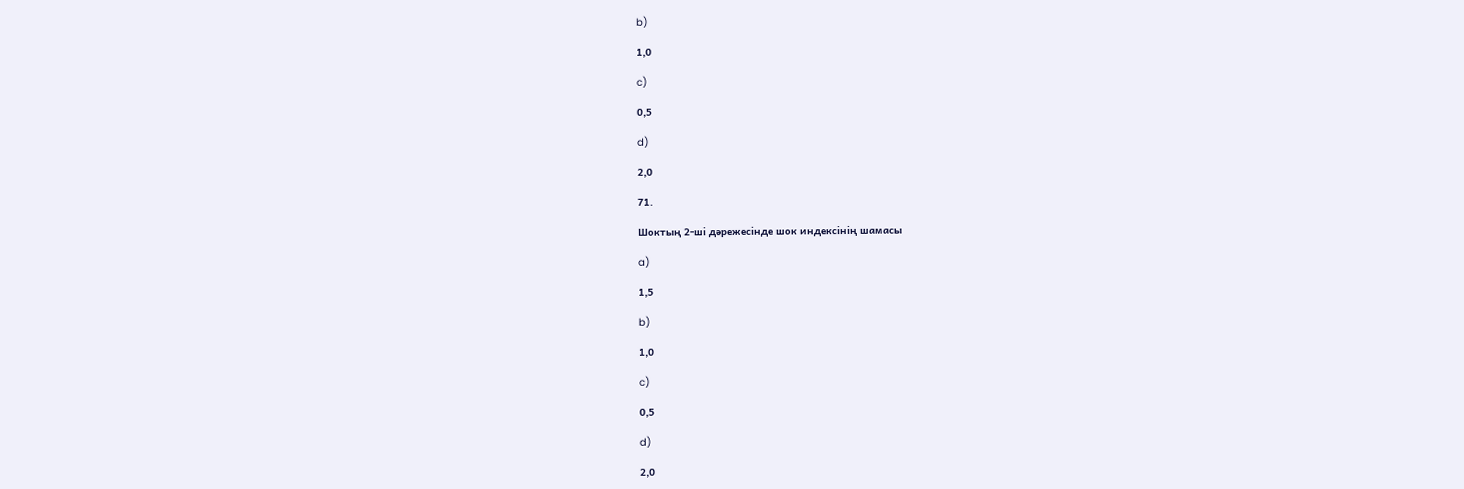b)

1,0

c)

0,5

d)

2,0

71.

Шоктың 2-ші дәрежесінде шок индексінің шамасы

a)

1,5

b)

1,0

c)

0,5

d)

2,0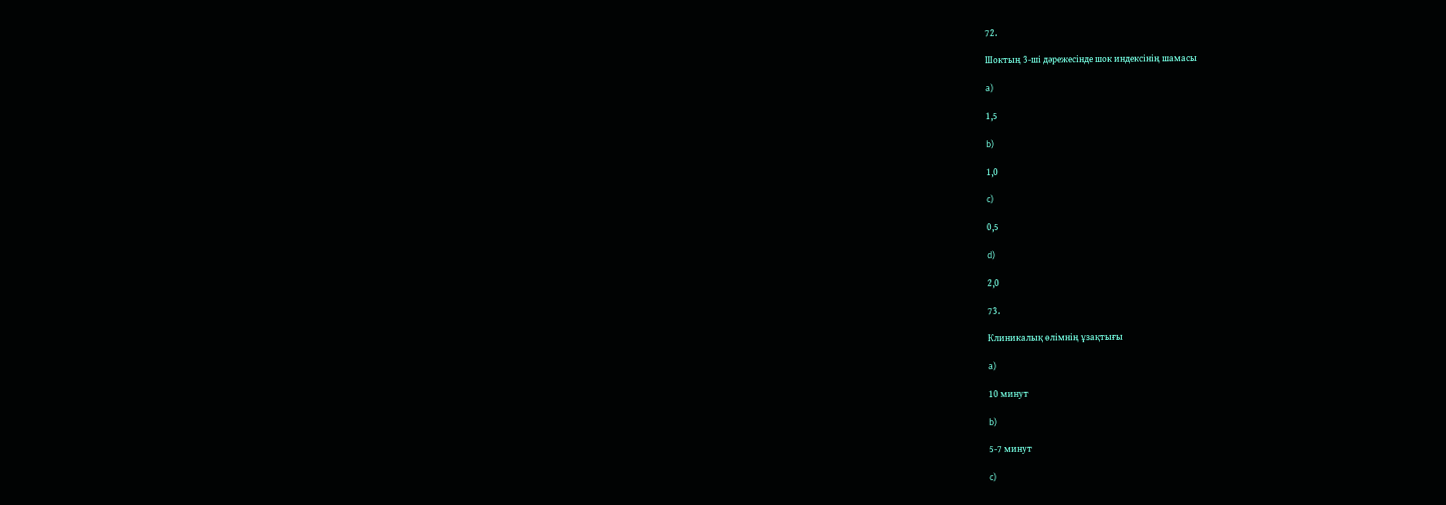72.

Шоктың 3-ші дәрежесінде шок индексінің шамасы

a)

1,5

b)

1,0

c)

0,5

d)

2,0

73.

Клиникалық өлімнің ұзақтығы

a)

10 минут

b)

5-7 минут

c)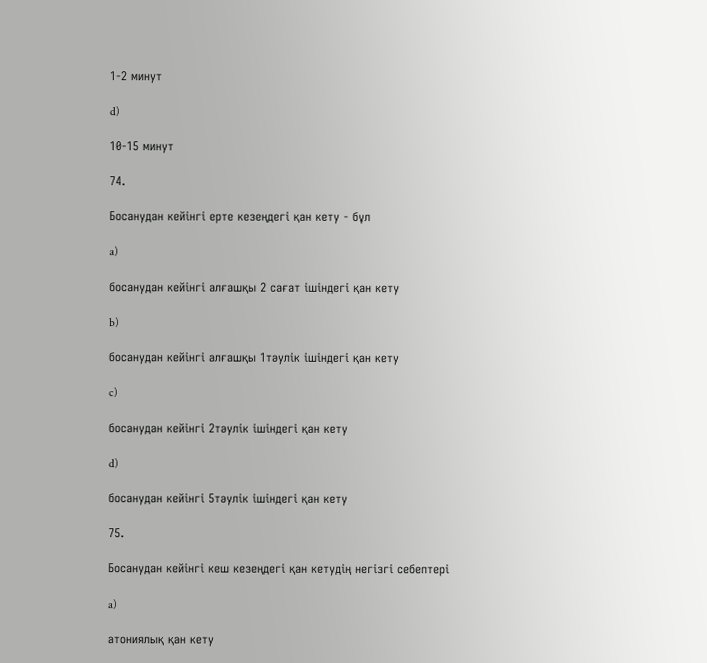1-2 минут

d)

10-15 минут

74.

Босанудан кейінгі ерте кезеңдегі қан кету - бұл

a)

босанудан кейінгі алғашқы 2 сағат ішіндегі қан кету

b)

босанудан кейінгі алғашқы 1тәулік ішіндегі қан кету

c)

босанудан кейінгі 2тәулік ішіндегі қан кету

d)

босанудан кейінгі 5тәулік ішіндегі қан кету

75.

Босанудан кейінгі кеш кезеңдегі қан кетудің негізгі себептері

a)

атониялық қан кету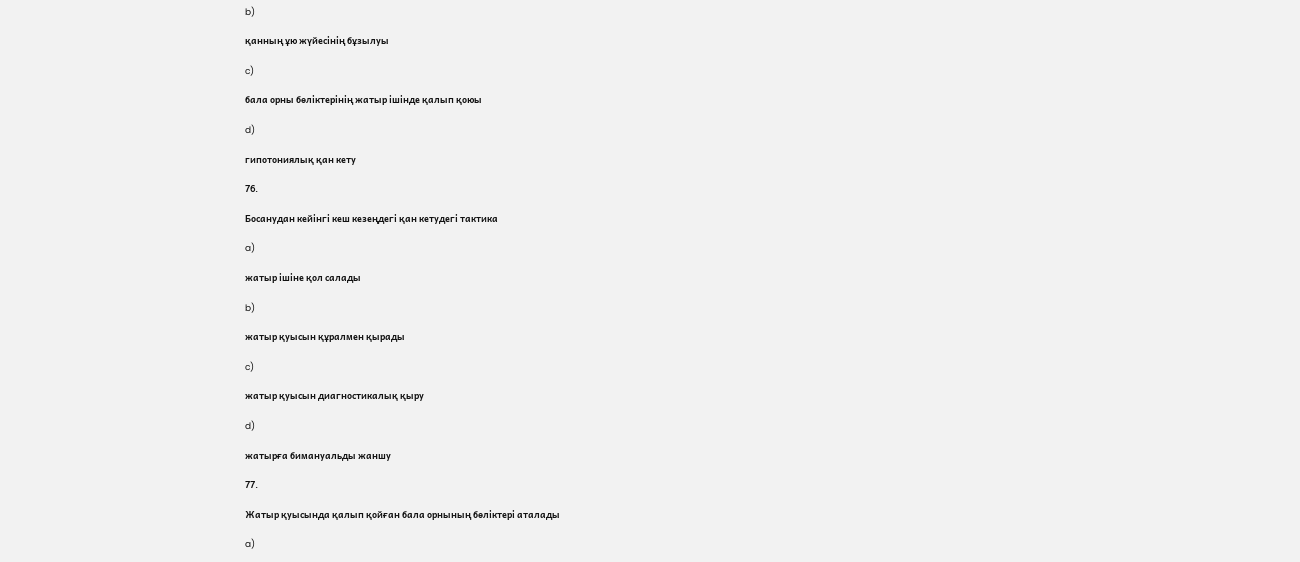b)

қанның ұю жүйесінің бұзылуы

c)

бала орны бөліктерінің жатыр ішінде қалып қоюы

d)

гипотониялық қан кету

76.

Босанудан кейінгі кеш кезеңдегі қан кетудегі тактика

a)

жатыр ішіне қол салады

b)

жатыр қуысын құралмен қырады

c)

жатыр қуысын диагностикалық қыру

d)

жатырға бимануальды жаншу

77.

Жатыр қуысында қалып қойған бала орнының бөліктері аталады

a)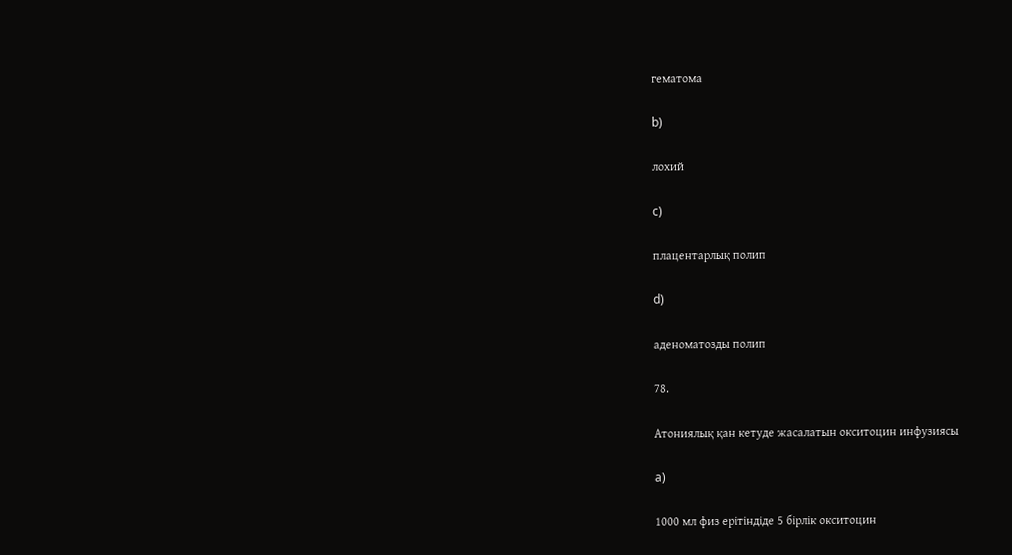гематома

b)

лохий

c)

плацентарлық полип

d)

аденоматозды полип

78.

Атониялық қан кетуде жасалатын окситоцин инфузиясы

a)

1000 мл физ ерітіндіде 5 бірлік окситоцин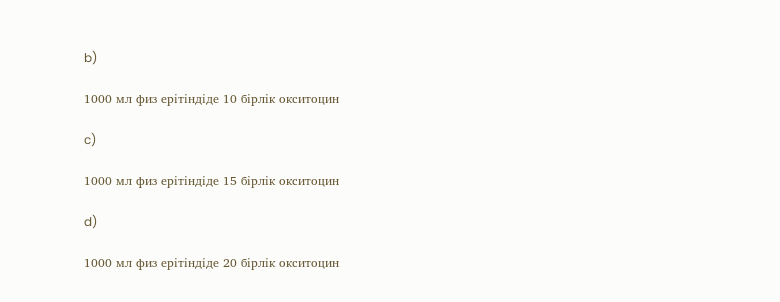b)

1000 мл физ ерітіндіде 10 бірлік окситоцин

c)

1000 мл физ ерітіндіде 15 бірлік окситоцин

d)

1000 мл физ ерітіндіде 20 бірлік окситоцин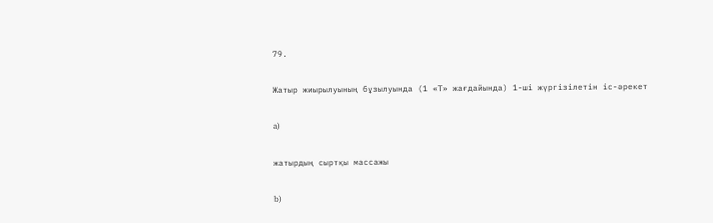79.

Жатыр жиырылуының бұзылуында (1 «Т» жағдайында) 1-ші жүргізілетін іс-әрекет

a)

жатырдың сыртқы массажы

b)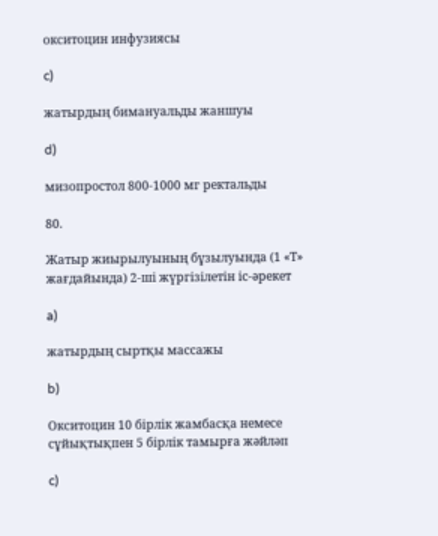окситоцин инфузиясы

c)

жатырдың бимануальды жаншуы

d)

мизопростол 800-1000 мг ректальды

80.

Жатыр жиырылуының бұзылуында (1 «Т» жағдайында) 2-ші жүргізілетін іс-әрекет

a)

жатырдың сыртқы массажы

b)

Окситоцин 10 бірлік жамбасқа немесе сұйықтықпен 5 бірлік тамырға жәйләп

c)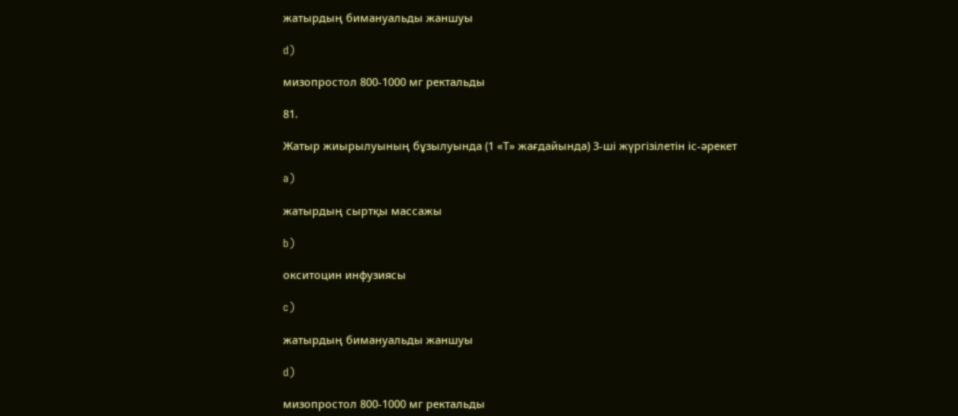жатырдың бимануальды жаншуы

d)

мизопростол 800-1000 мг ректальды

81.

Жатыр жиырылуының бұзылуында (1 «Т» жағдайында) 3-ші жүргізілетін іс-әрекет

a)

жатырдың сыртқы массажы

b)

окситоцин инфузиясы

c)

жатырдың бимануальды жаншуы

d)

мизопростол 800-1000 мг ректальды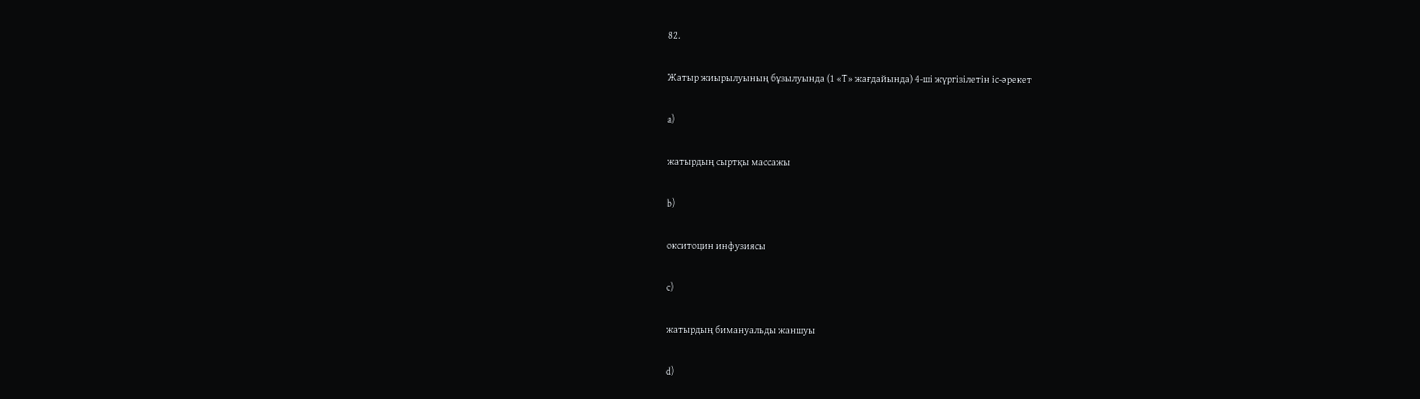82.

Жатыр жиырылуының бұзылуында (1 «Т» жағдайында) 4-ші жүргізілетін іс-әрекет

a)

жатырдың сыртқы массажы

b)

окситоцин инфузиясы

c)

жатырдың бимануальды жаншуы

d)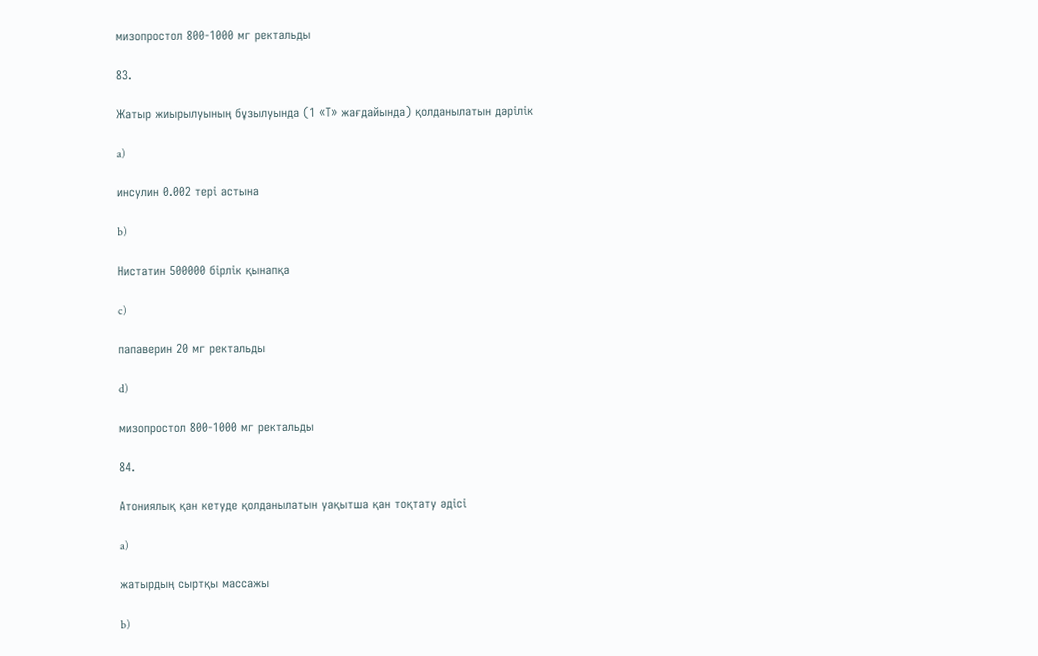мизопростол 800-1000 мг ректальды

83.

Жатыр жиырылуының бұзылуында (1 «Т» жағдайында) қолданылатын дәрілік

a)

инсулин 0.002 тері астына

b)

Нистатин 500000 бірлік қынапқа

c)

папаверин 20 мг ректальды

d)

мизопростол 800-1000 мг ректальды

84.

Атониялық қан кетуде қолданылатын уақытша қан тоқтату әдісі

a)

жатырдың сыртқы массажы

b)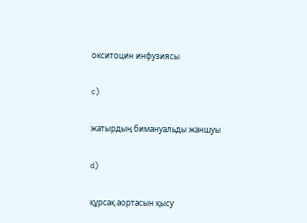окситоцин инфузиясы

c)

жатырдың бимануальды жаншуы

d)

құрсақ аортасын қысу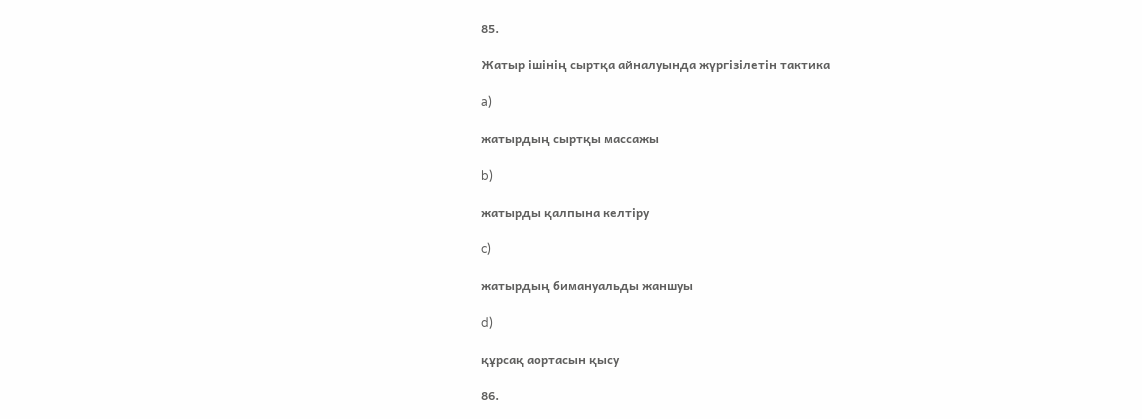85.

Жатыр ішінің сыртқа айналуында жүргізілетін тактика

a)

жатырдың сыртқы массажы

b)

жатырды қалпына келтіру

c)

жатырдың бимануальды жаншуы

d)

құрсақ аортасын қысу

86.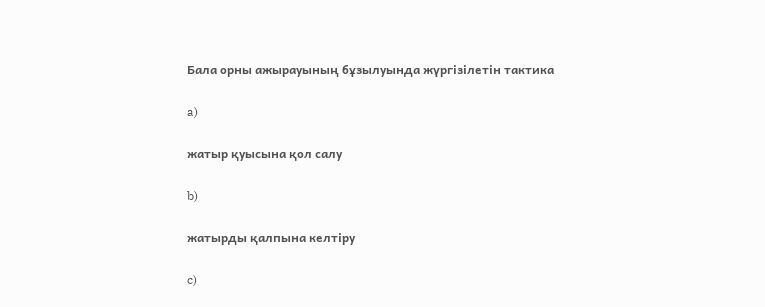Бала орны ажырауының бұзылуында жүргізілетін тактика

a)

жатыр қуысына қол салу

b)

жатырды қалпына келтіру

c)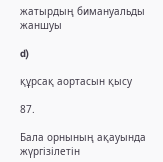жатырдың бимануальды жаншуы

d)

құрсақ аортасын қысу

87.

Бала орнының ақауында жүргізілетін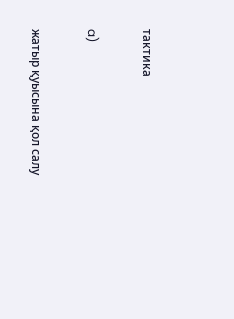тактика

a)

жатыр қуысына қол салу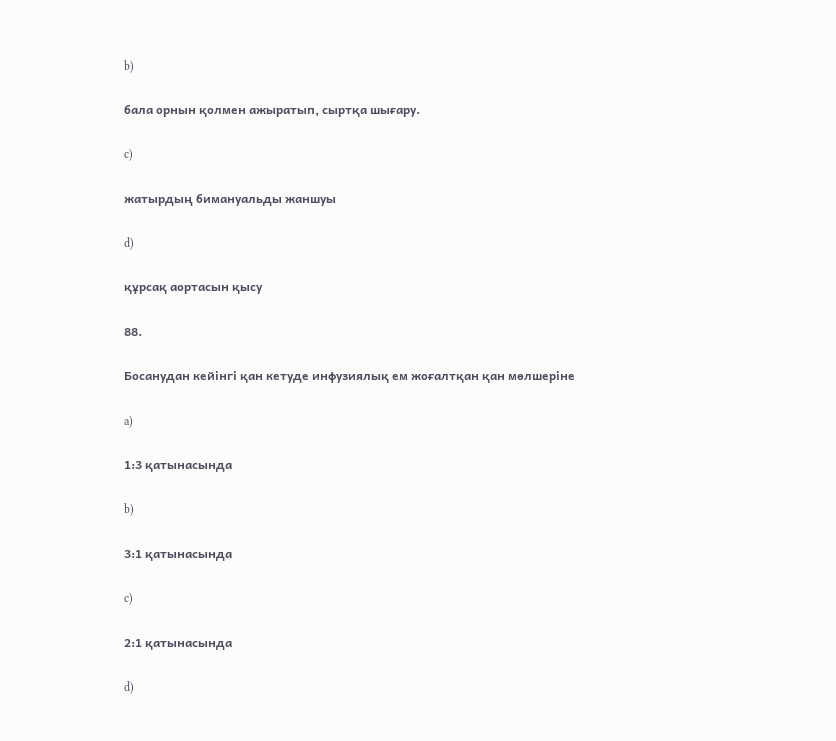b)

бала орнын қолмен ажыратып, сыртқа шығару.

c)

жатырдың бимануальды жаншуы

d)

құрсақ аортасын қысу

88.

Босанудан кейінгі қан кетуде инфузиялық ем жоғалтқан қан мөлшеріне

a)

1:3 қатынасында

b)

3:1 қатынасында

c)

2:1 қатынасында

d)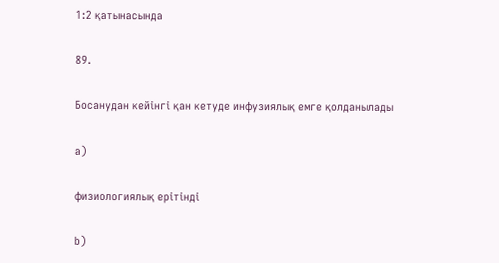1:2 қатынасында

89.

Босанудан кейінгі қан кетуде инфузиялық емге қолданылады

a)

физиологиялық ерітінді

b)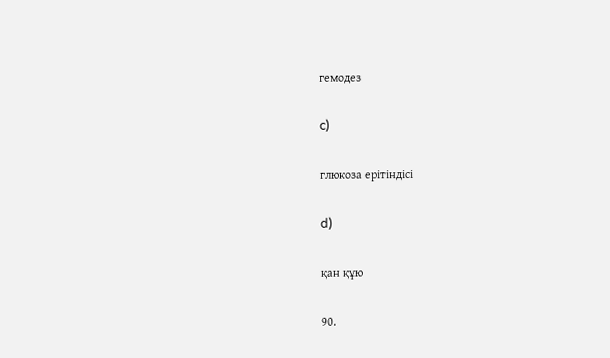гемодез

c)

глюкоза ерітіндісі

d)

қан құю

90.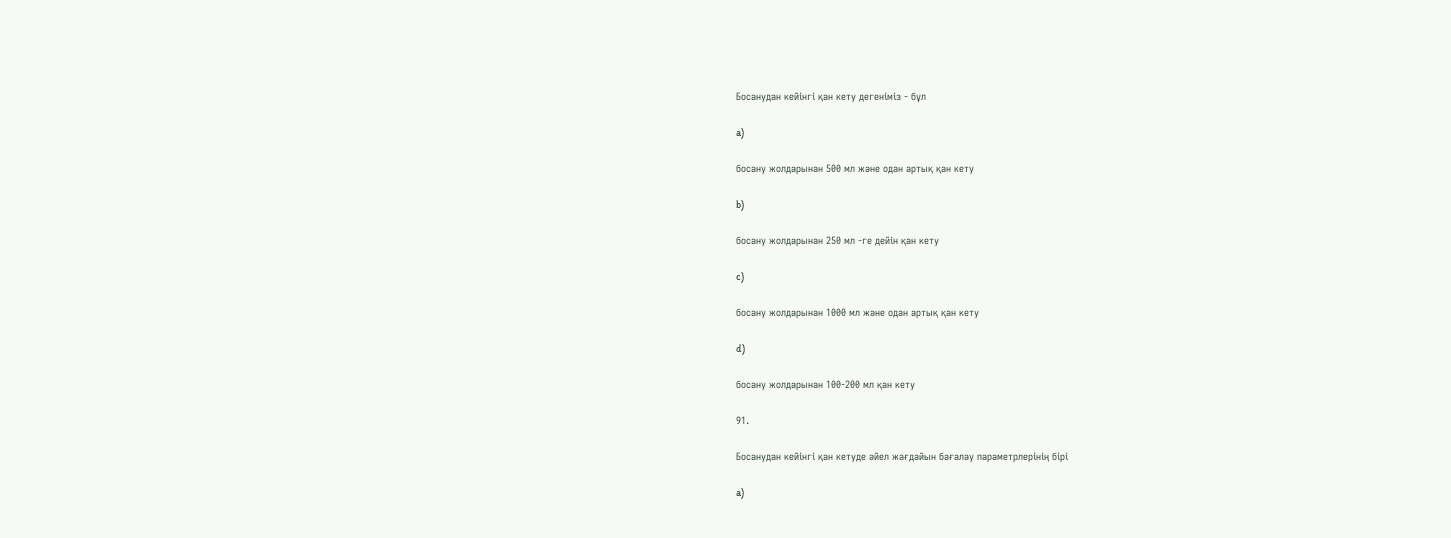Босанудан кейінгі қан кету дегеніміз - бұл

a)

босану жолдарынан 500 мл және одан артық қан кету

b)

босану жолдарынан 250 мл -ге дейін қан кету

c)

босану жолдарынан 1000 мл және одан артық қан кету

d)

босану жолдарынан 100-200 мл қан кету

91.

Босанудан кейінгі қан кетуде әйел жағдайын бағалау параметрлерінің бірі

a)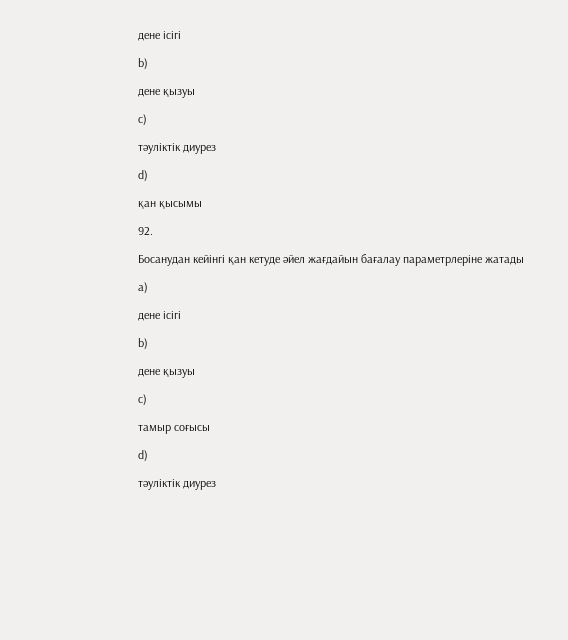дене ісігі

b)

дене қызуы

c)

тәуліктік диурез

d)

қан қысымы

92.

Босанудан кейінгі қан кетуде әйел жағдайын бағалау параметрлеріне жатады

a)

дене ісігі

b)

дене қызуы

c)

тамыр соғысы

d)

тәуліктік диурез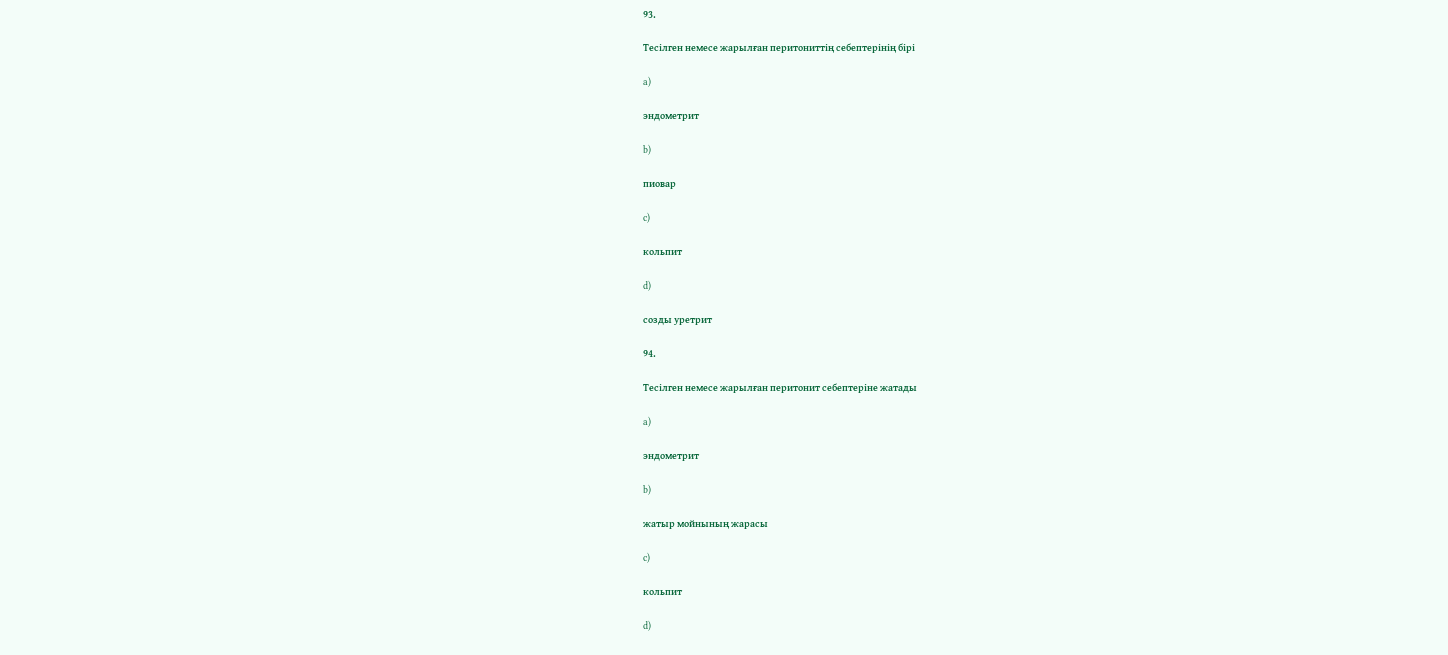93.

Тесілген немесе жарылған перитониттің себептерінің бірі

a)

эндометрит

b)

пиовар

c)

кольпит

d)

созды уретрит

94.

Тесілген немесе жарылған перитонит себептеріне жатады

a)

эндометрит

b)

жатыр мойнының жарасы

c)

кольпит

d)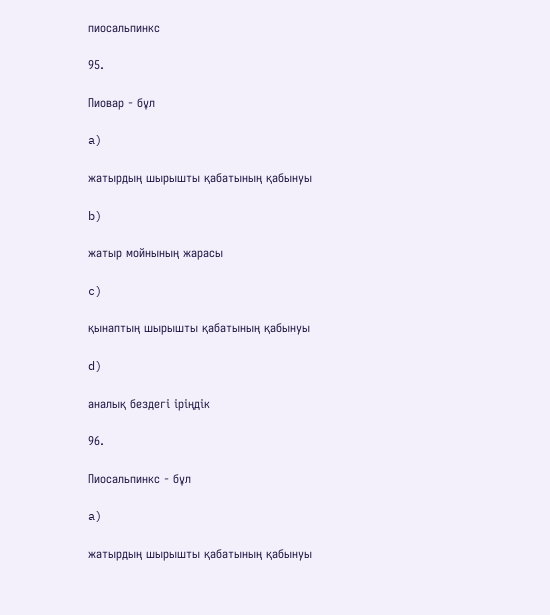пиосальпинкс

95.

Пиовар - бұл

a)

жатырдың шырышты қабатының қабынуы

b)

жатыр мойнының жарасы

c)

қынаптың шырышты қабатының қабынуы

d)

аналық бездегі іріңдік

96.

Пиосальпинкс - бұл

a)

жатырдың шырышты қабатының қабынуы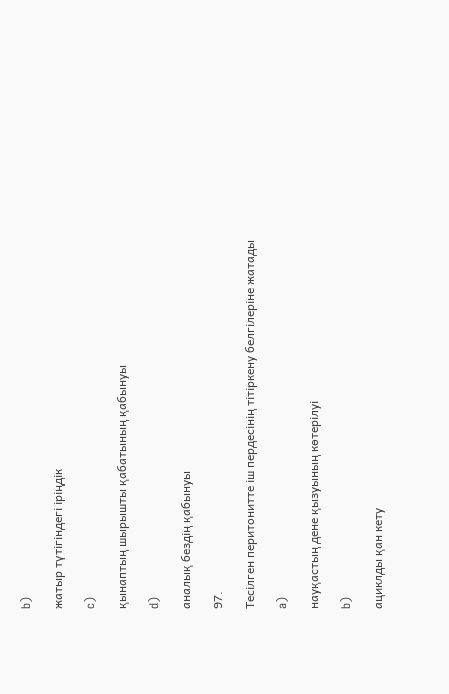b)

жатыр түтігіндегі іріңдік

c)

қынаптың шырышты қабатының қабынуы

d)

аналық бездің қабынуы

97.

Тесілген перитонитте іш пердесінің тітіркену белгілеріне жатады

a)

науқастың дене қызуының көтерілуі

b)

ациклды қан кету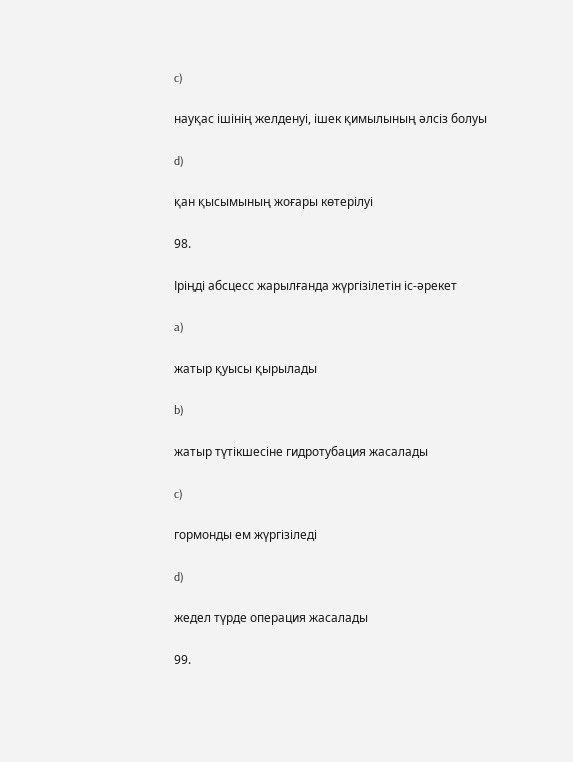c)

науқас ішінің желденуі, ішек қимылының әлсіз болуы

d)

қан қысымының жоғары көтерілуі

98.

Іріңді абсцесс жарылғанда жүргізілетін іс-әрекет

a)

жатыр қуысы қырылады

b)

жатыр түтікшесіне гидротубация жасалады

c)

гормонды ем жүргізіледі

d)

жедел түрде операция жасалады

99.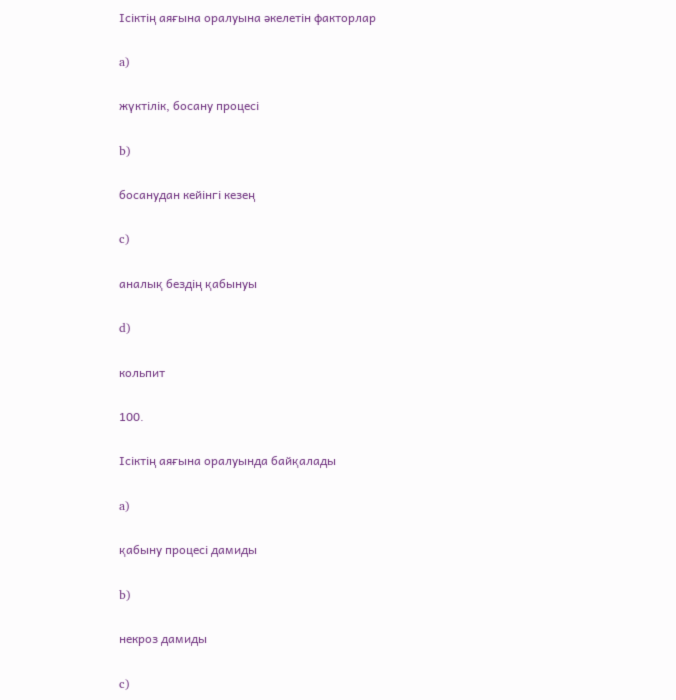Ісіктің аяғына оралуына әкелетін факторлар

a)

жүктілік, босану процесі

b)

босанудан кейінгі кезең

c)

аналық бездің қабынуы

d)

кольпит

100.

Ісіктің аяғына оралуында байқалады

a)

қабыну процесі дамиды

b)

некроз дамиды

c)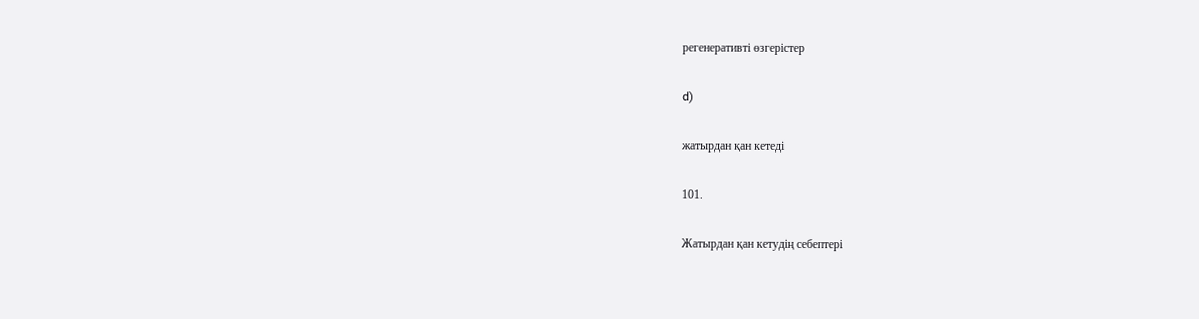регенеративті өзгерістер

d)

жатырдан қан кетеді

101.

Жатырдан қан кетудің себептері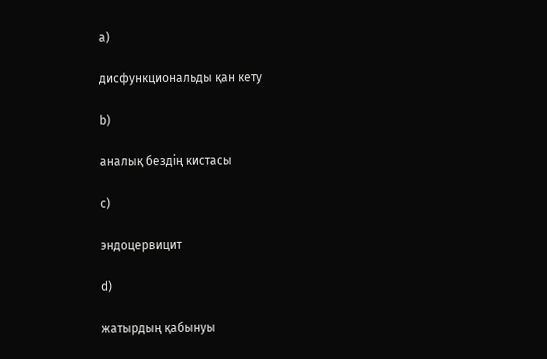a)

дисфункциональды қан кету

b)

аналық бездің кистасы

c)

эндоцервицит

d)

жатырдың қабынуы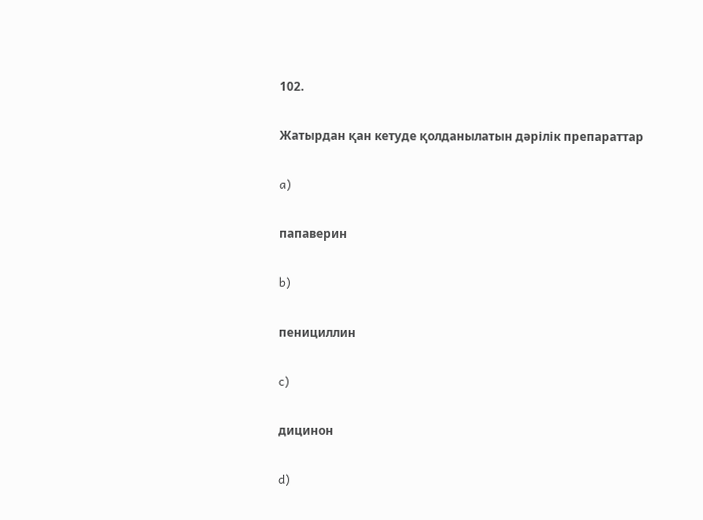102.

Жатырдан қан кетуде қолданылатын дәрілік препараттар

a)

папаверин

b)

пенициллин

c)

дицинон

d)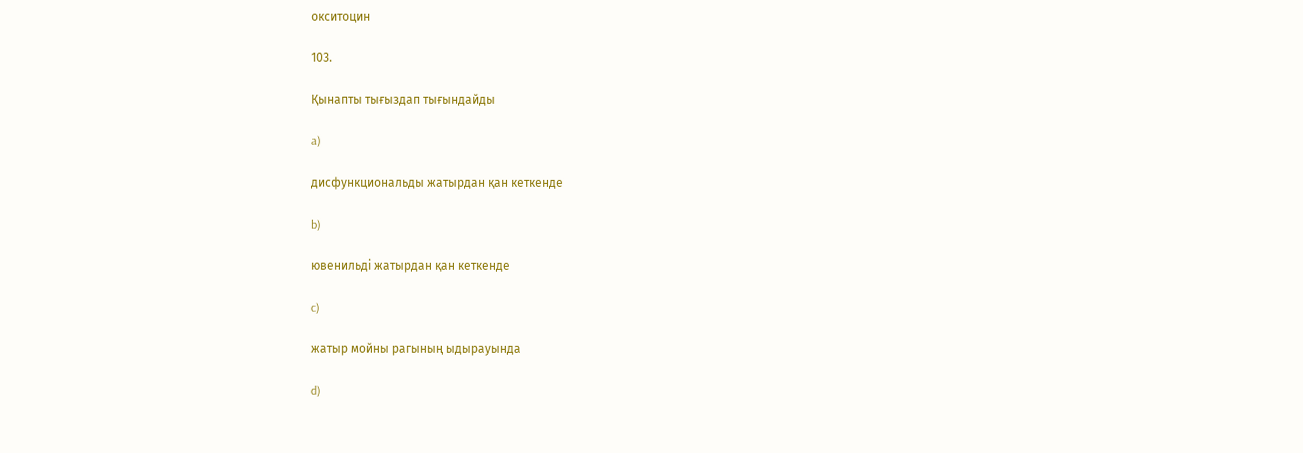окситоцин

103.

Қынапты тығыздап тығындайды

a)

дисфункциональды жатырдан қан кеткенде

b)

ювенильді жатырдан қан кеткенде

c)

жатыр мойны рагының ыдырауында

d)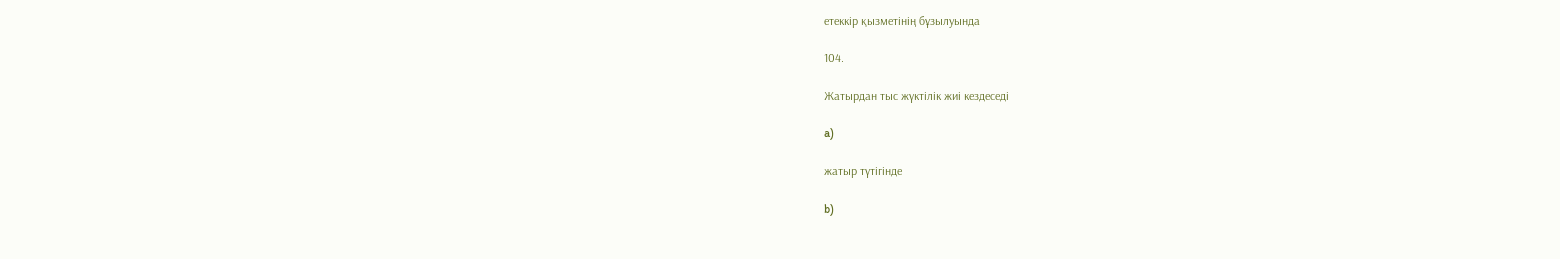етеккір қызметінің бұзылуында

104.

Жатырдан тыс жүктілік жиі кездеседі

a)

жатыр түтігінде

b)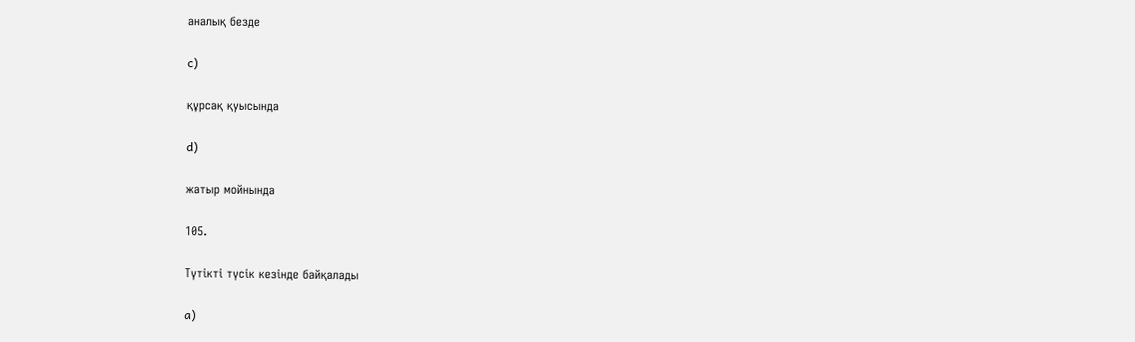аналық безде

c)

құрсақ қуысында

d)

жатыр мойнында

105.

Түтікті түсік кезінде байқалады

a)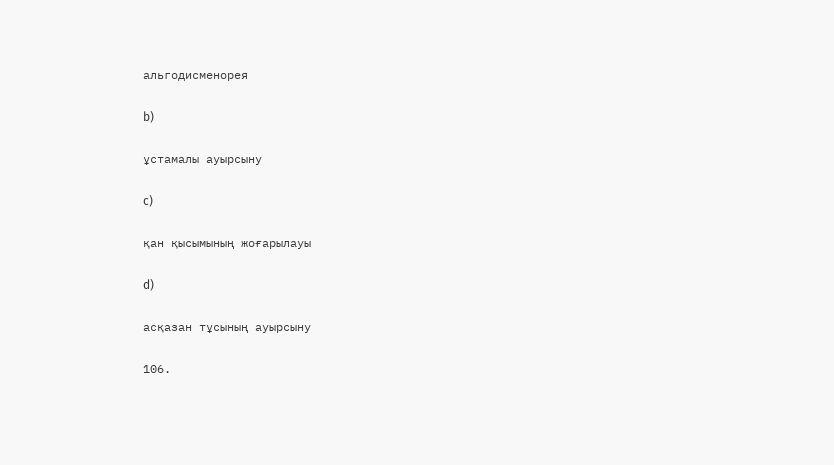альгодисменорея

b)

ұстамалы ауырсыну

c)

қан қысымының жоғарылауы

d)

асқазан тұсының ауырсыну

106.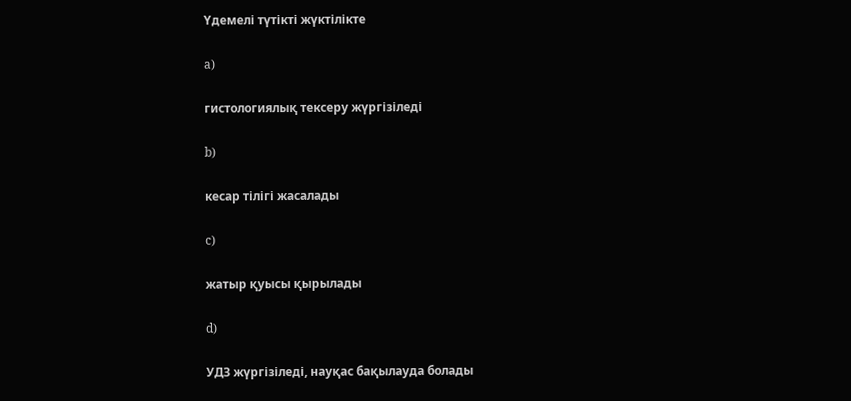Үдемелі түтікті жүктілікте

a)

гистологиялық тексеру жүргізіледі

b)

кесар тілігі жасалады

c)

жатыр қуысы қырылады

d)

УДЗ жүргізіледі, науқас бақылауда болады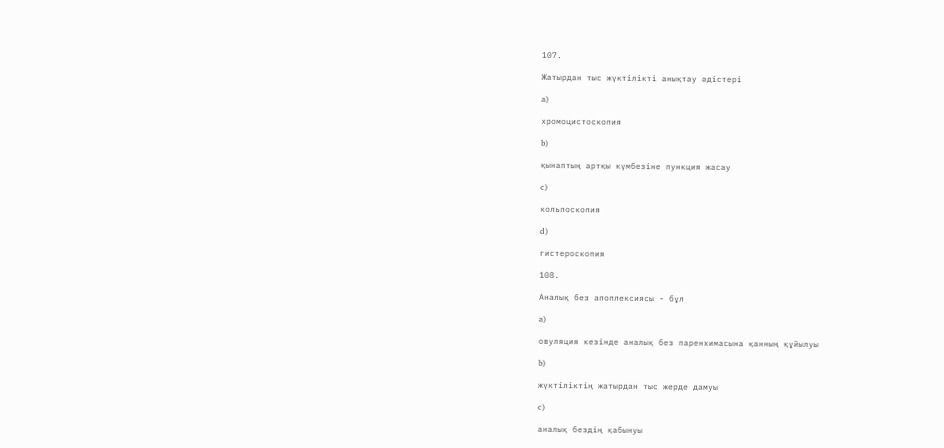107.

Жатырдан тыс жүктілікті анықтау әдістері

a)

хромоцистоскопия

b)

қынаптың артқы күмбезіне пункция жасау

c)

кольпоскопия

d)

гистероскопия

108.

Аналық без апоплексиясы - бұл

a)

овуляция кезінде аналық без паренхимасына қанның құйылуы

b)

жүктіліктің жатырдан тыс жерде дамуы

c)

аналық бездің қабынуы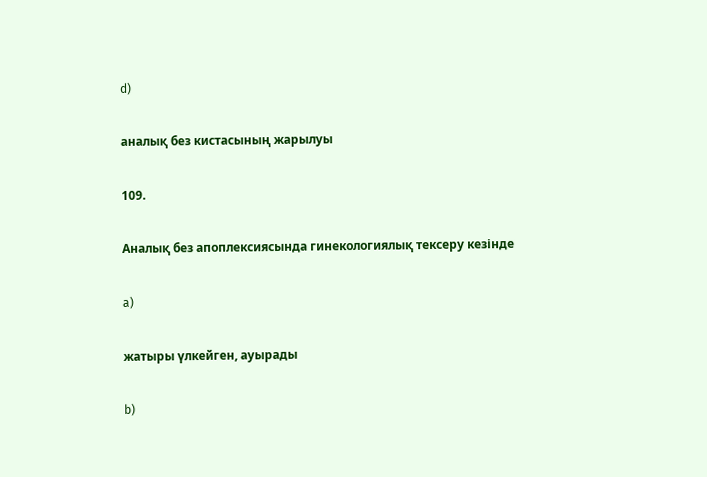d)

аналық без кистасының жарылуы

109.

Аналық без апоплексиясында гинекологиялық тексеру кезінде

a)

жатыры үлкейген, ауырады

b)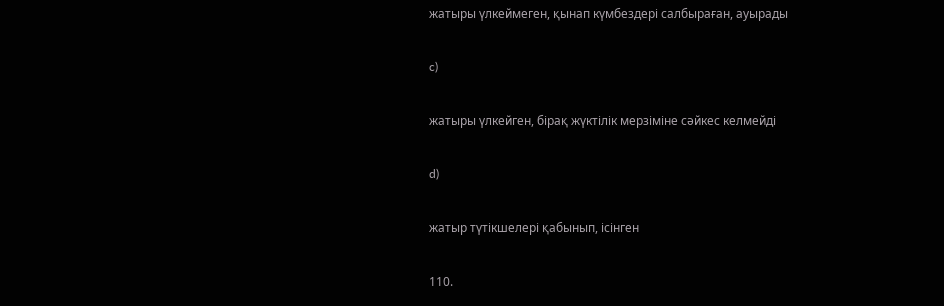жатыры үлкеймеген, қынап күмбездері салбыраған, ауырады

c)

жатыры үлкейген, бірақ жүктілік мерзіміне сәйкес келмейді

d)

жатыр түтікшелері қабынып, ісінген

110.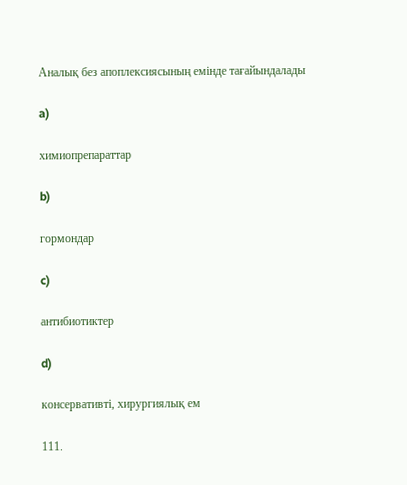Аналық без апоплексиясының емінде тағайындалады

a)

химиопрепараттар

b)

гормондар

c)

антибиотиктер

d)

консервативті, хирургиялық ем

111.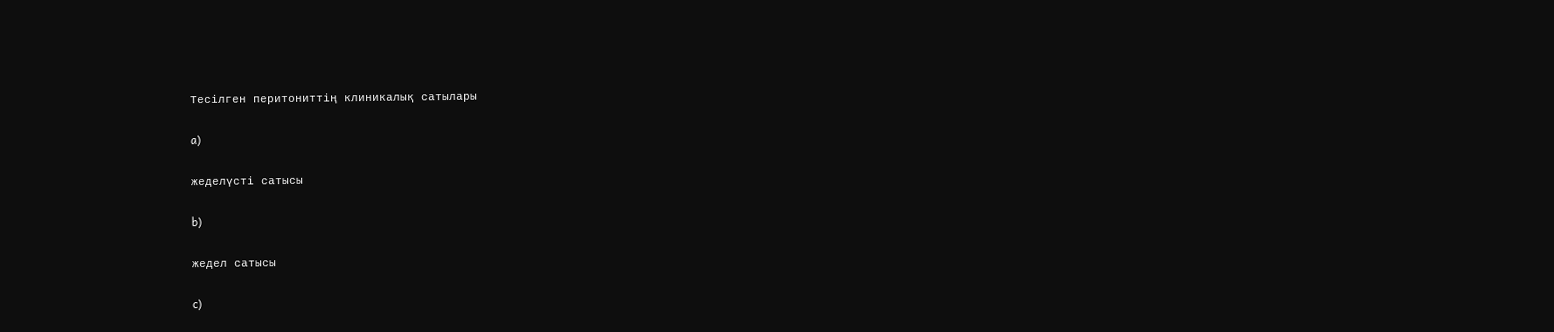Тесілген перитониттің клиникалық сатылары

a)

жеделүсті сатысы

b)

жедел сатысы

c)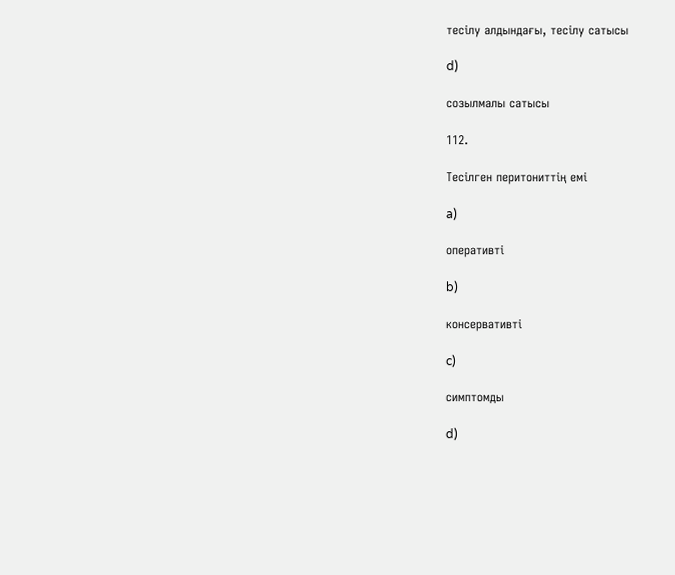тесілу алдындағы, тесілу сатысы

d)

созылмалы сатысы

112.

Тесілген перитониттің емі

a)

оперативті

b)

консервативті

c)

симптомды

d)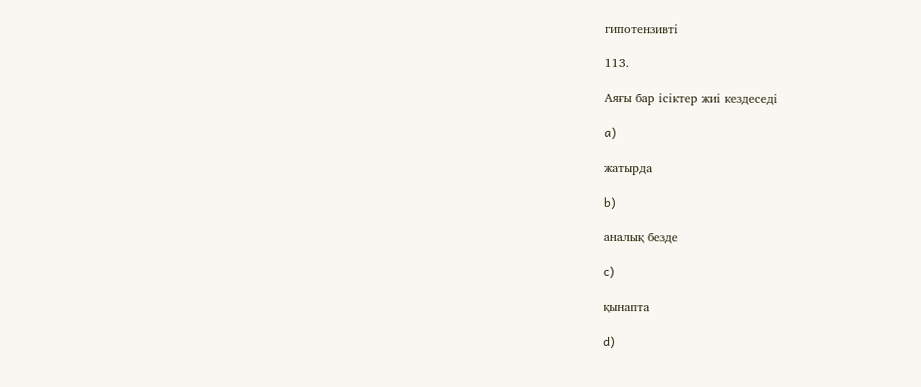гипотензивті

113.

Аяғы бар ісіктер жиі кездеседі

a)

жатырда

b)

аналық безде

c)

қынапта

d)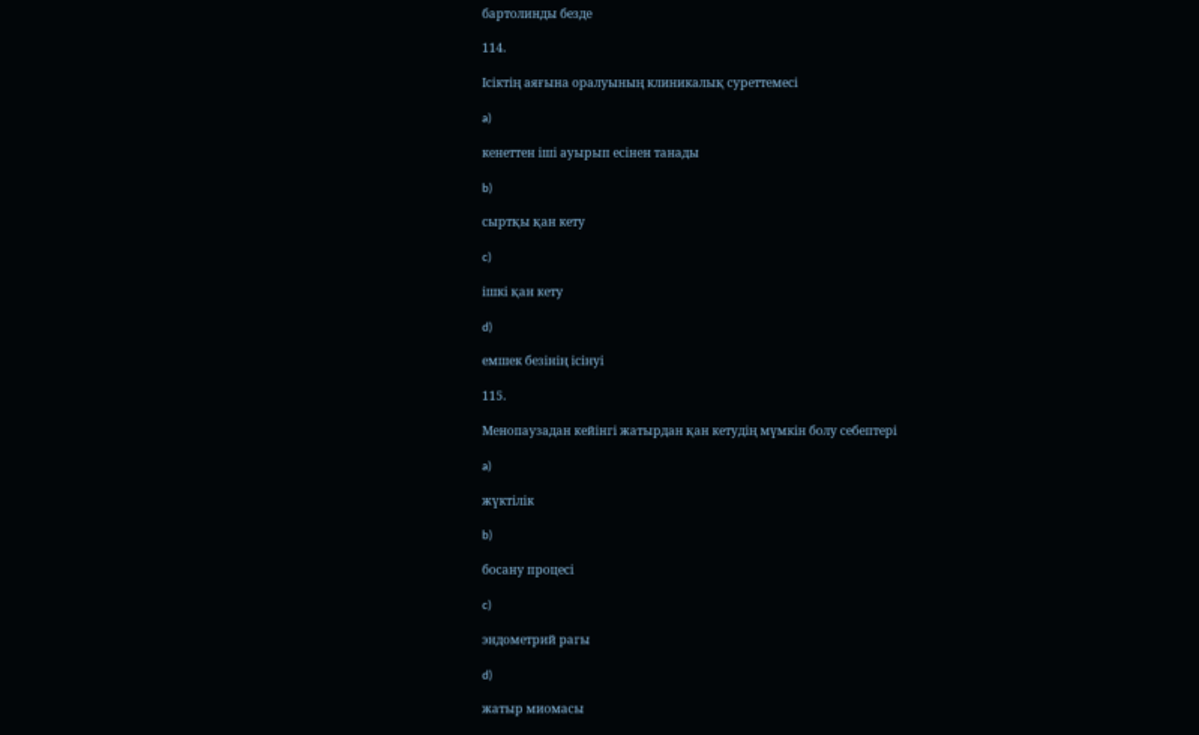бартолинды безде

114.

Ісіктің аяғына оралуының клиникалық суреттемесі

a)

кенеттен іші ауырып есінен танады

b)

сыртқы қан кету

c)

ішкі қан кету

d)

емшек безінің ісінуі

115.

Менопаузадан кейінгі жатырдан қан кетудің мүмкін болу себептері

a)

жүктілік

b)

босану процесі

c)

эндометрий рагы

d)

жатыр миомасы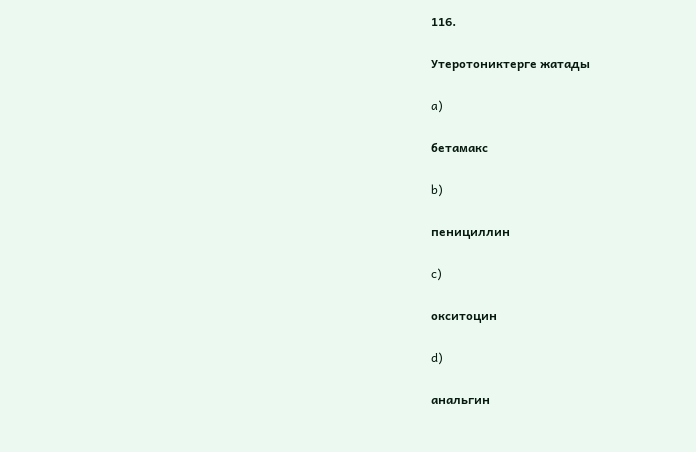116.

Утеротониктерге жатады

a)

бетамакс

b)

пенициллин

c)

окситоцин

d)

анальгин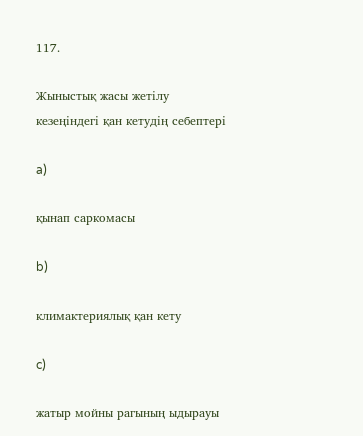117.

Жыныстық жасы жетілу кезеңіндегі қан кетудің себептері

a)

қынап саркомасы

b)

климактериялық қан кету

c)

жатыр мойны рагының ыдырауы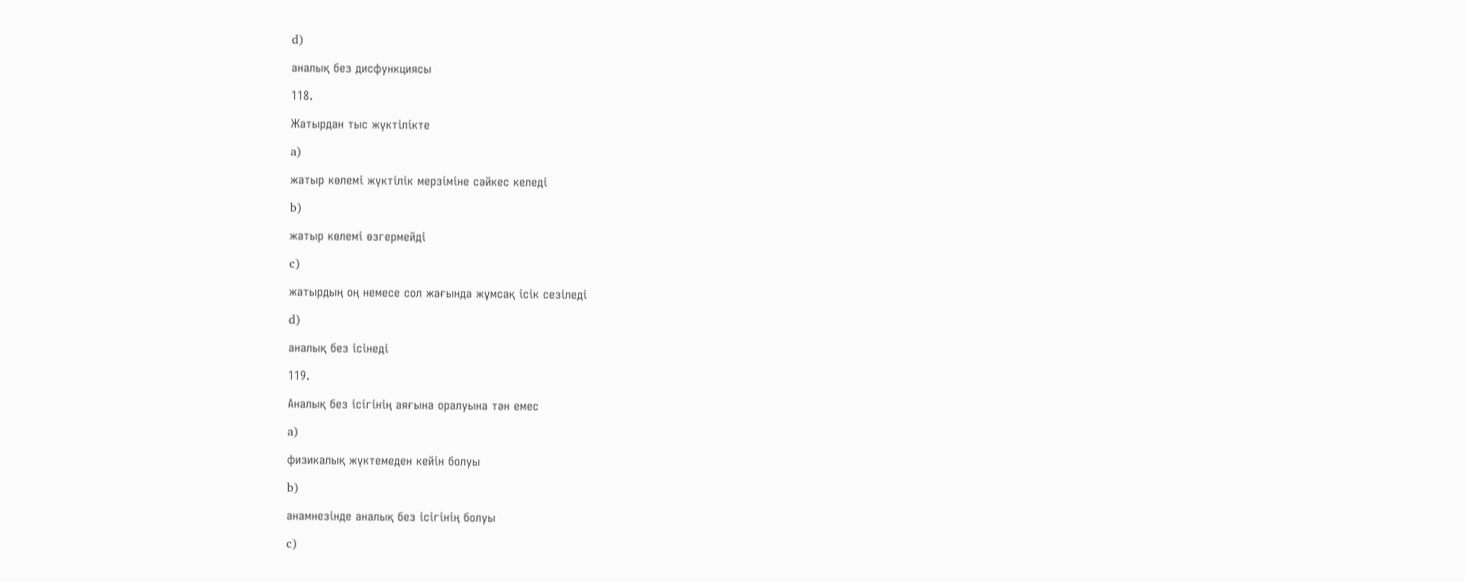d)

аналық без дисфункциясы

118.

Жатырдан тыс жүктілікте

a)

жатыр көлемі жүктілік мерзіміне сәйкес келеді

b)

жатыр көлемі өзгермейді

c)

жатырдың оң немесе сол жағында жұмсақ ісік сезіледі

d)

аналық без ісінеді

119.

Аналық без ісігінің аяғына оралуына тән емес

a)

физикалық жүктемеден кейін болуы

b)

анамнезінде аналық без ісігінің болуы

c)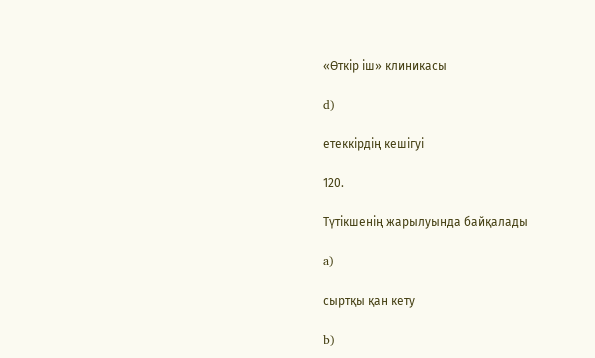«Өткір іш» клиникасы

d)

етеккірдің кешігуі

120.

Түтікшенің жарылуында байқалады

a)

сыртқы қан кету

b)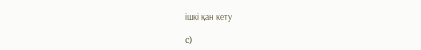ішкі қан кету

c)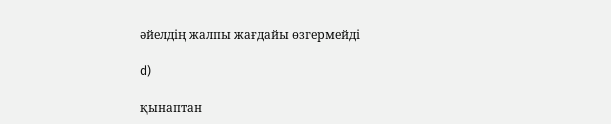әйелдің жалпы жағдайы өзгермейді

d)

қынаптан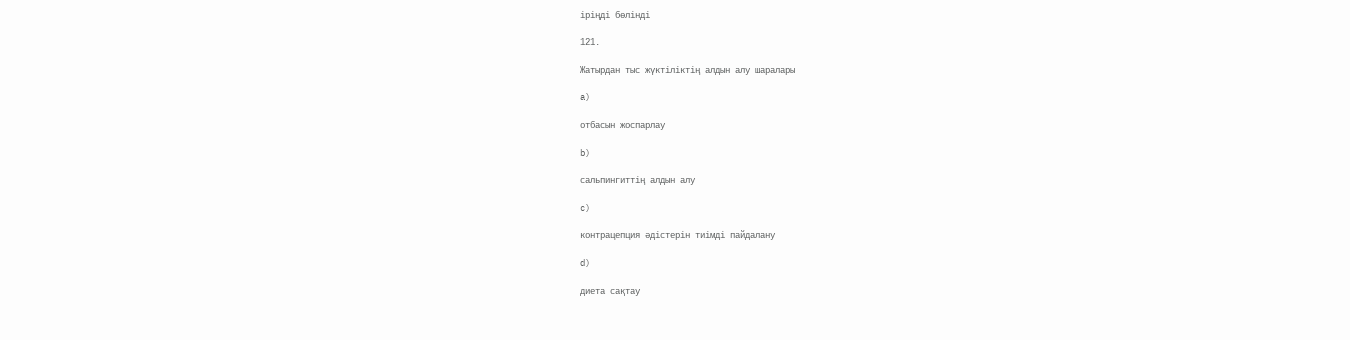іріңді бөлінді

121.

Жатырдан тыс жүктіліктің алдын алу шаралары

a)

отбасын жоспарлау

b)

сальпингиттің алдын алу

c)

контрацепция әдістерін тиімді пайдалану

d)

диета сақтау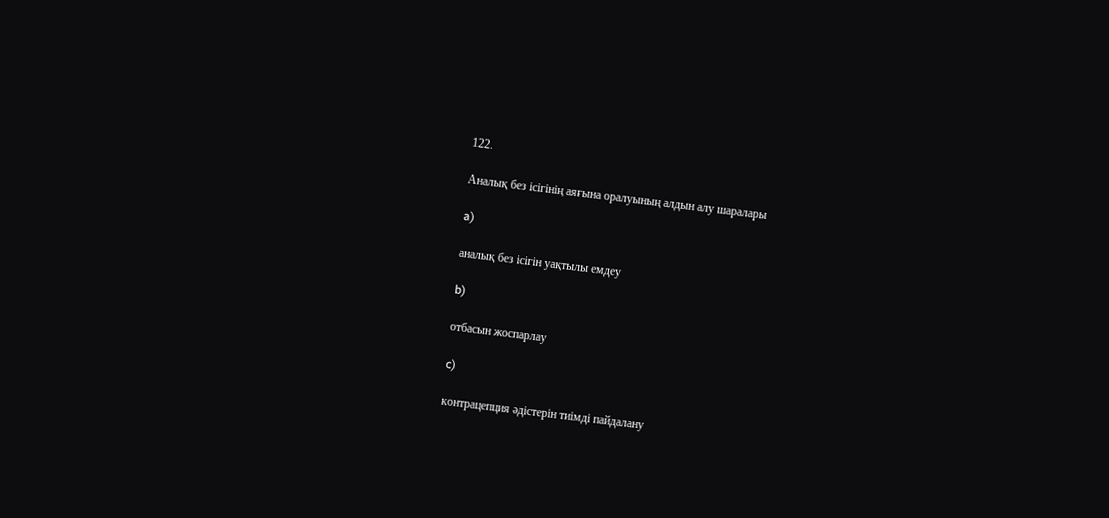122.

Аналық без ісігінің аяғына оралуының алдын алу шаралары

a)

аналық без ісігін уақтылы емдеу

b)

отбасын жоспарлау

c)

контрацепция әдістерін тиімді пайдалану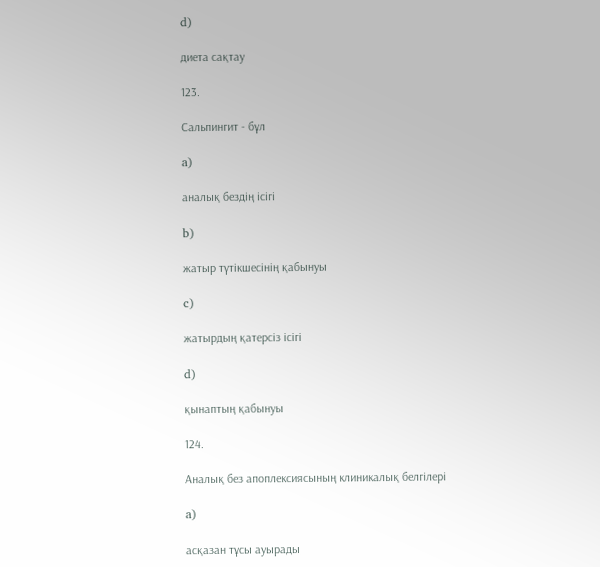d)

диета сақтау

123.

Сальпингит - бұл

a)

аналық бездің ісігі

b)

жатыр түтікшесінің қабынуы

c)

жатырдың қатерсіз ісігі

d)

қынаптың қабынуы

124.

Аналық без апоплексиясының клиникалық белгілері

a)

асқазан тұсы ауырады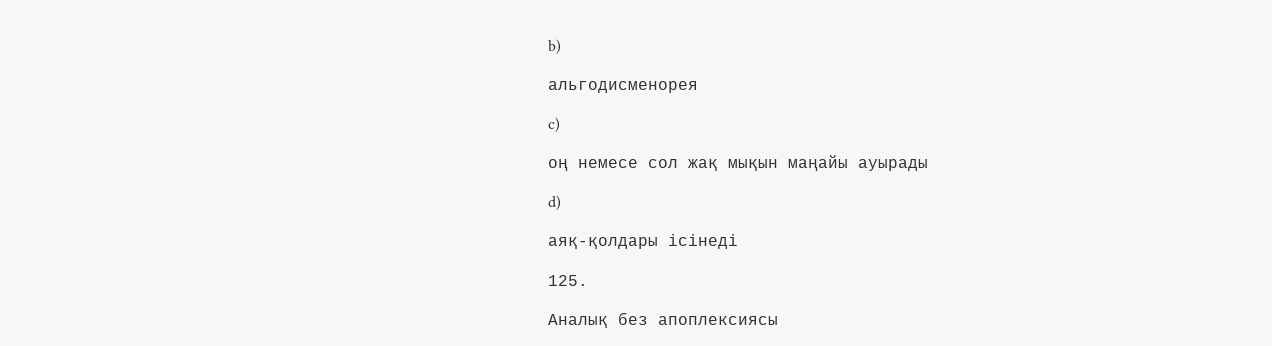b)

альгодисменорея

c)

оң немесе сол жақ мықын маңайы ауырады

d)

аяқ-қолдары ісінеді

125.

Аналық без апоплексиясы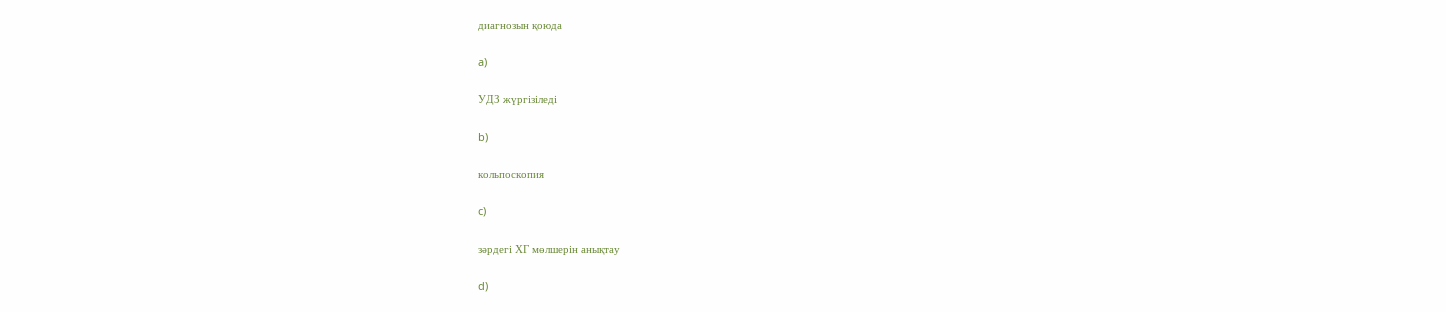диагнозын қоюда

a)

УДЗ жүргізіледі

b)

кольпоскопия

c)

зәрдегі ХГ мөлшерін анықтау

d)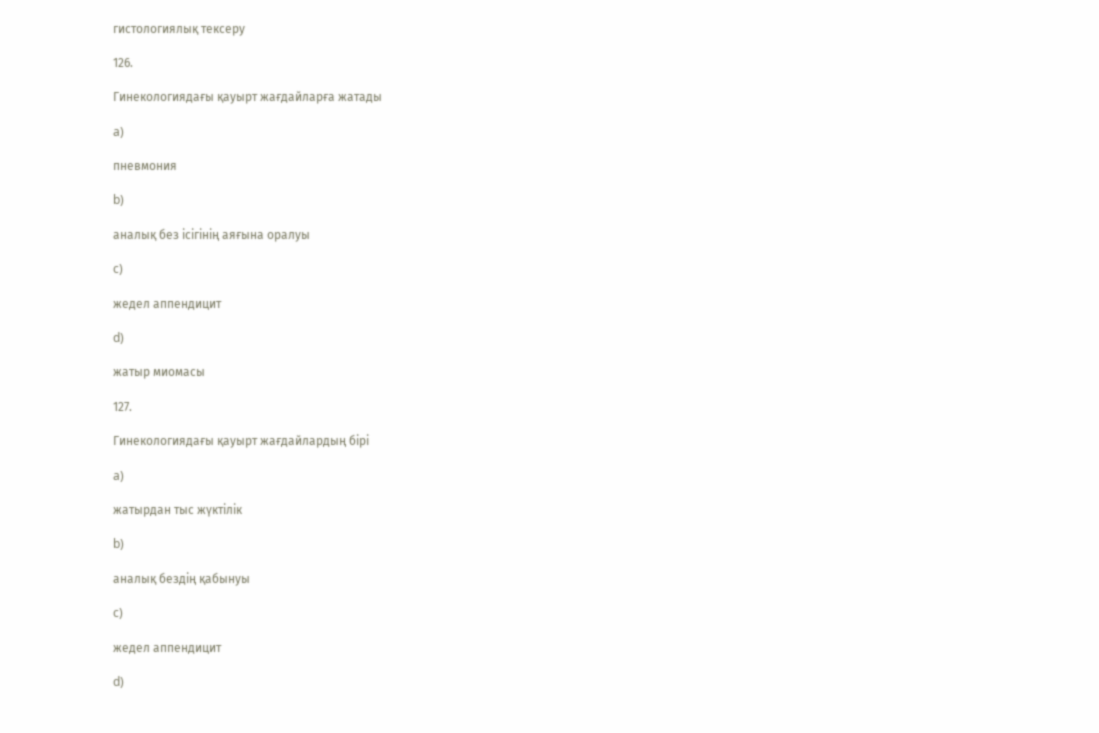гистологиялық тексеру

126.

Гинекологиядағы қауырт жағдайларға жатады

a)

пневмония

b)

аналық без ісігінің аяғына оралуы

c)

жедел аппендицит

d)

жатыр миомасы

127.

Гинекологиядағы қауырт жағдайлардың бірі

a)

жатырдан тыс жүктілік

b)

аналық бездің қабынуы

c)

жедел аппендицит

d)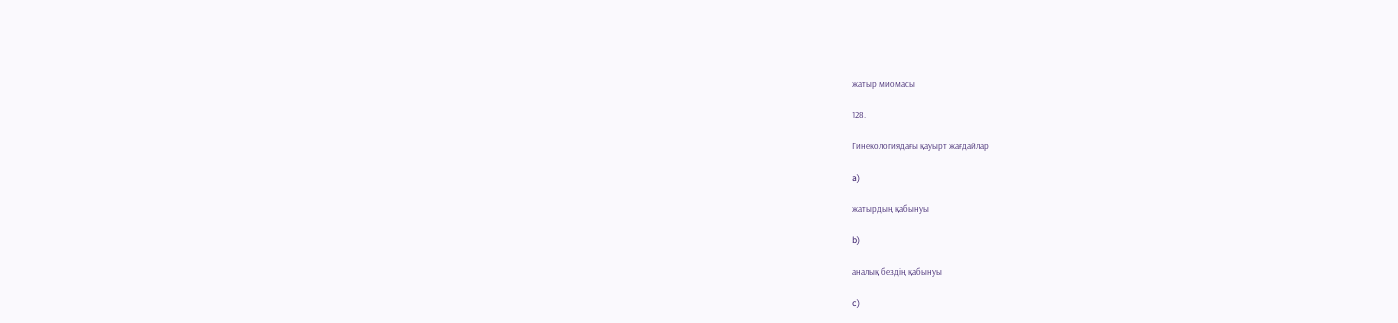жатыр миомасы

128.

Гинекологиядағы қауырт жағдайлар

a)

жатырдың қабынуы

b)

аналық бездің қабынуы

c)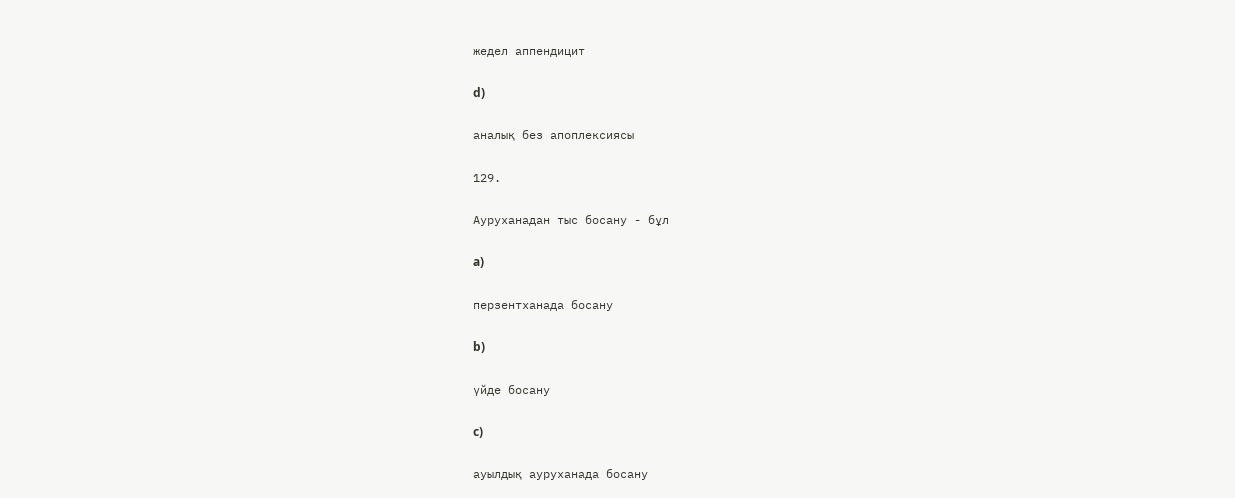жедел аппендицит

d)

аналық без апоплексиясы

129.

Ауруханадан тыс босану - бұл

a)

перзентханада босану

b)

үйде босану

c)

ауылдық ауруханада босану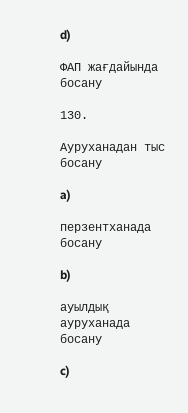d)

ФАП жағдайында босану

130.

Ауруханадан тыс босану

a)

перзентханада босану

b)

ауылдық ауруханада босану

c)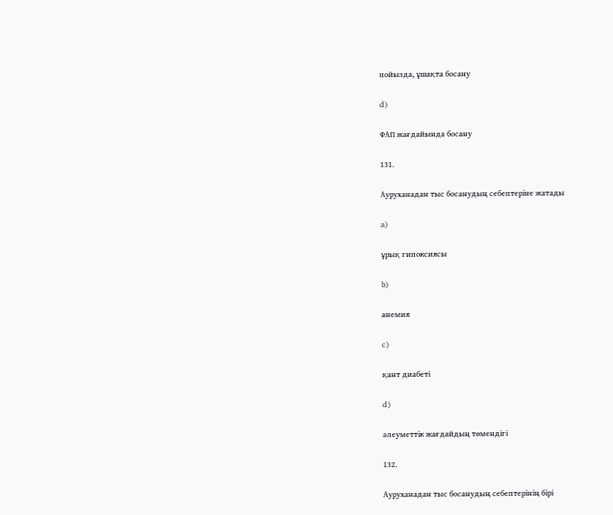пойызда, ұшақта босану

d)

ФАП жағдайында босану

131.

Ауруханадан тыс босанудың себептеріне жатады

a)

ұрық гипоксиясы

b)

анемия

c)

қант диабеті

d)

әлеуметтік жағдайдың төмендігі

132.

Ауруханадан тыс босанудың себептерінің бірі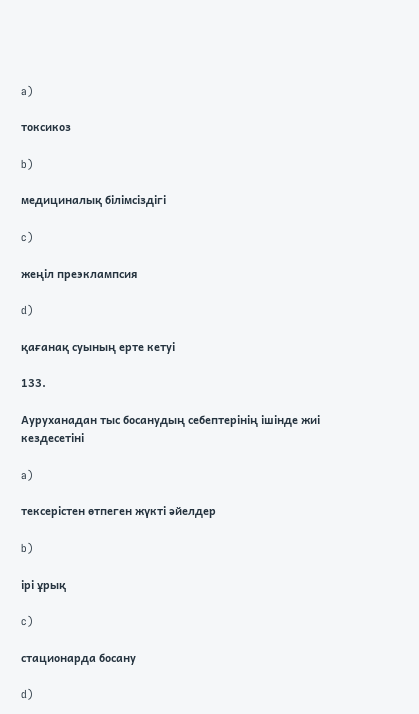a)

токсикоз

b)

медициналық білімсіздігі

c)

жеңіл преэклампсия

d)

қағанақ суының ерте кетуі

133.

Ауруханадан тыс босанудың себептерінің ішінде жиі кездесетіні

a)

тексерістен өтпеген жүкті әйелдер

b)

ірі ұрық

c)

стационарда босану

d)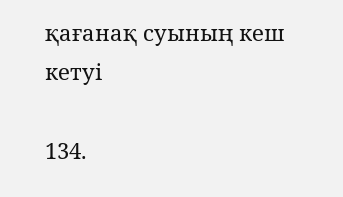қағанақ суының кеш кетуі

134.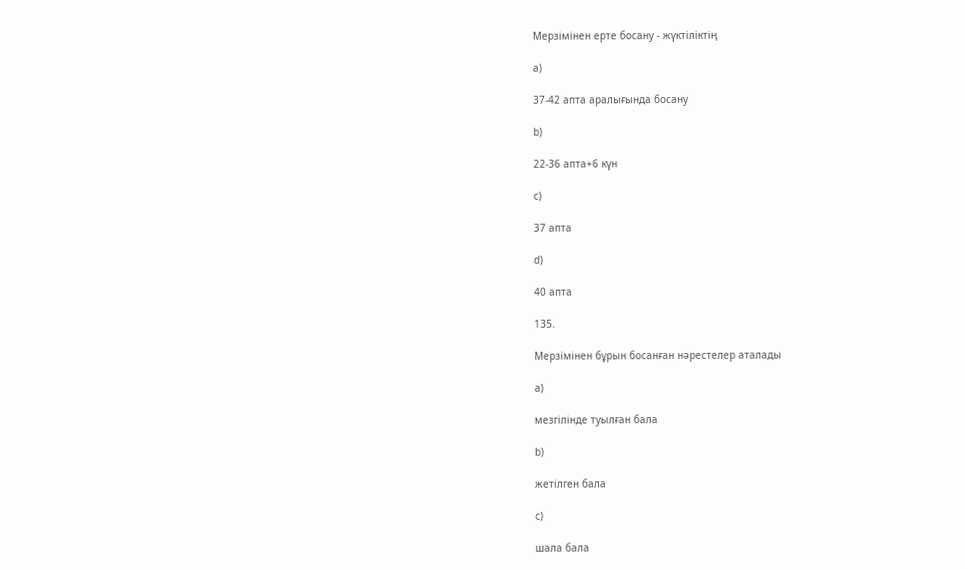Мерзімінен ерте босану - жүктіліктің

a)

37-42 апта аралығында босану

b)

22-36 апта+6 күн

c)

37 апта

d)

40 апта

135.

Мерзімінен бұрын босанған нәрестелер аталады

a)

мезгілінде туылған бала

b)

жетілген бала

c)

шала бала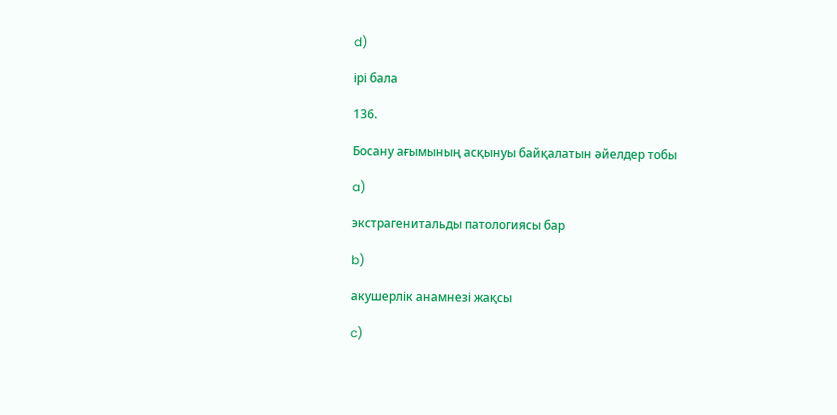d)

ірі бала

136.

Босану ағымының асқынуы байқалатын әйелдер тобы

a)

экстрагенитальды патологиясы бар

b)

акушерлік анамнезі жақсы

c)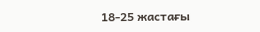18-25 жастағы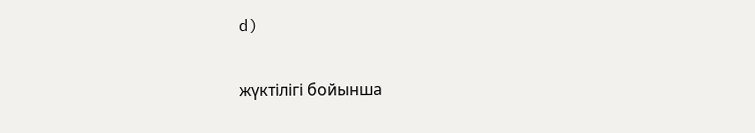d)

жүктілігі бойынша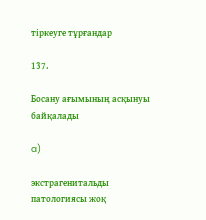тіркеуге тұрғандар

137.

Босану ағымының асқынуы байқалады

a)

экстрагенитальды патологиясы жоқ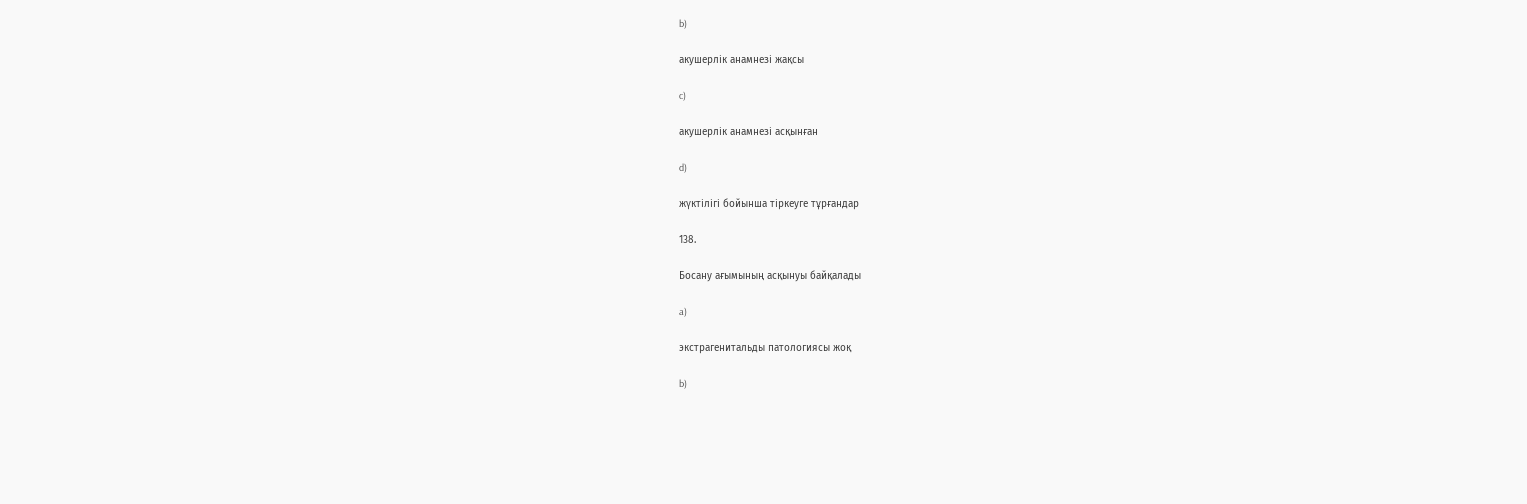b)

акушерлік анамнезі жақсы

c)

акушерлік анамнезі асқынған

d)

жүктілігі бойынша тіркеуге тұрғандар

138.

Босану ағымының асқынуы байқалады

a)

экстрагенитальды патологиясы жоқ

b)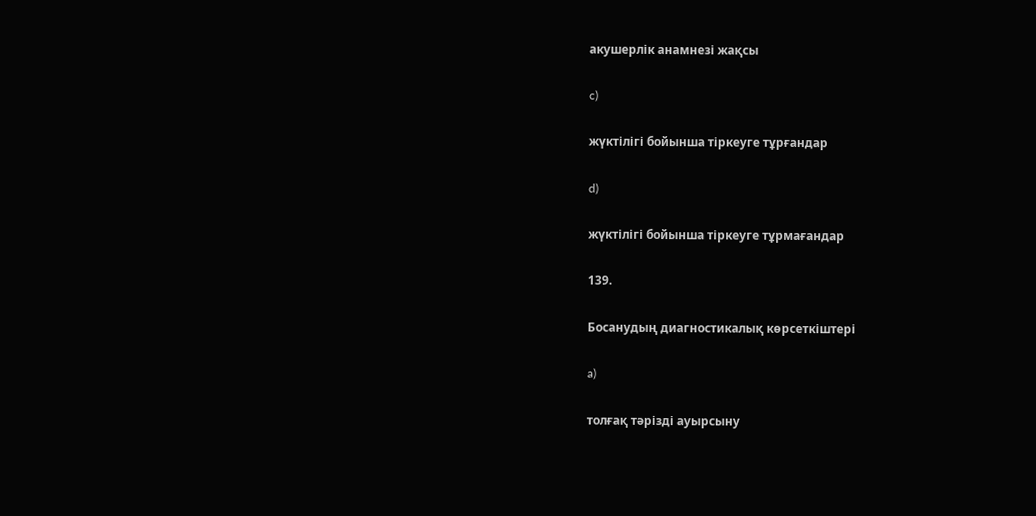акушерлік анамнезі жақсы

c)

жүктілігі бойынша тіркеуге тұрғандар

d)

жүктілігі бойынша тіркеуге тұрмағандар

139.

Босанудың диагностикалық көрсеткіштері

a)

толғақ тәрізді ауырсыну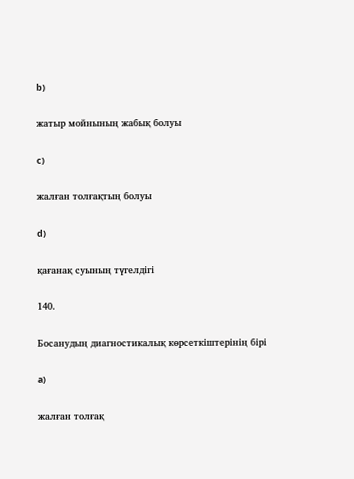b)

жатыр мойнының жабық болуы

c)

жалған толғақтың болуы

d)

қағанақ суының түгелдігі

140.

Босанудың диагностикалық көрсеткіштерінің бірі

a)

жалған толғақ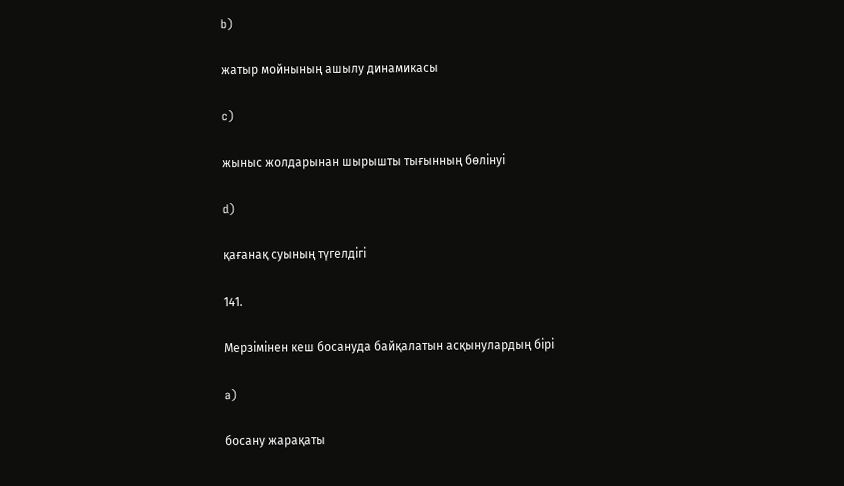b)

жатыр мойнының ашылу динамикасы

c)

жыныс жолдарынан шырышты тығынның бөлінуі

d)

қағанақ суының түгелдігі

141.

Мерзімінен кеш босануда байқалатын асқынулардың бірі

a)

босану жарақаты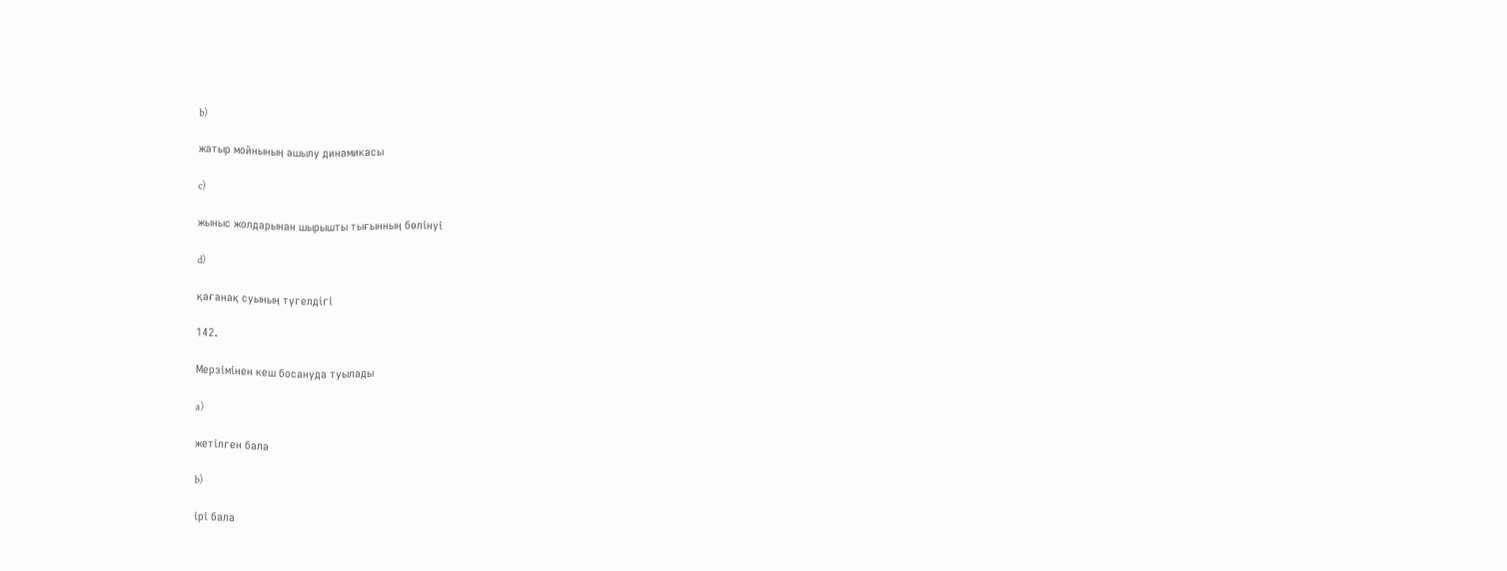b)

жатыр мойнының ашылу динамикасы

c)

жыныс жолдарынан шырышты тығынның бөлінуі

d)

қағанақ суының түгелдігі

142.

Мерзімінен кеш босануда туылады

a)

жетілген бала

b)

ірі бала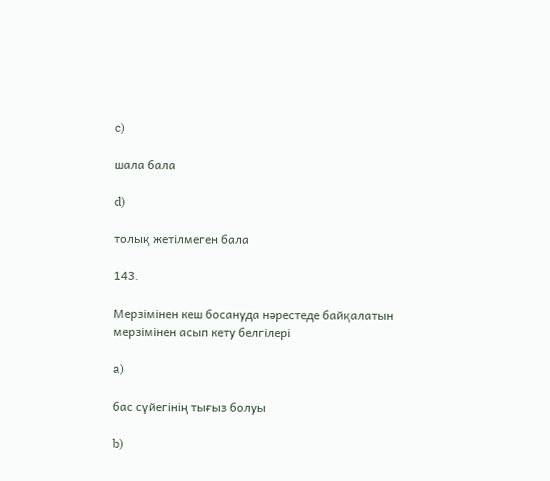c)

шала бала

d)

толық жетілмеген бала

143.

Мерзімінен кеш босануда нәрестеде байқалатын мерзімінен асып кету белгілері

a)

бас сүйегінің тығыз болуы

b)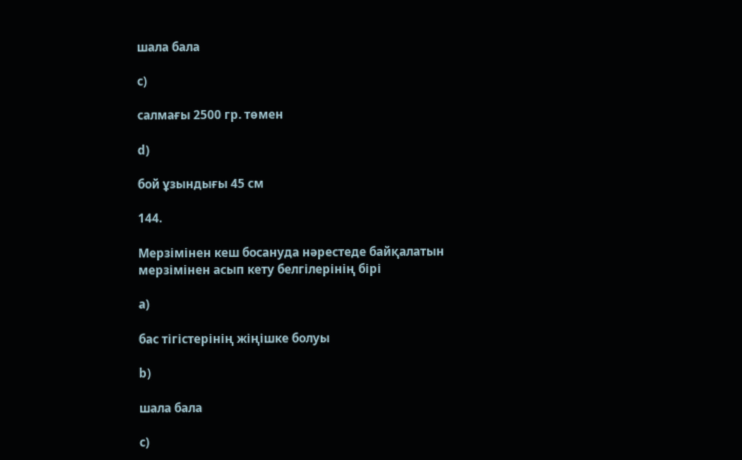шала бала

c)

салмағы 2500 гр. төмен

d)

бой ұзындығы 45 см

144.

Мерзімінен кеш босануда нәрестеде байқалатын мерзімінен асып кету белгілерінің бірі

a)

бас тігістерінің жіңішке болуы

b)

шала бала

c)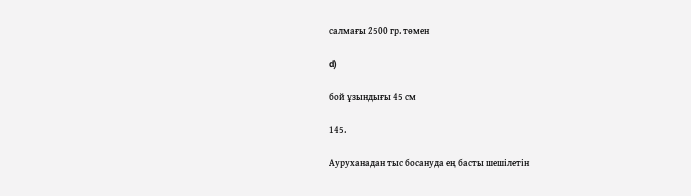салмағы 2500 гр. төмен

d)

бой ұзындығы 45 см

145.

Ауруханадан тыс босануда ең басты шешілетін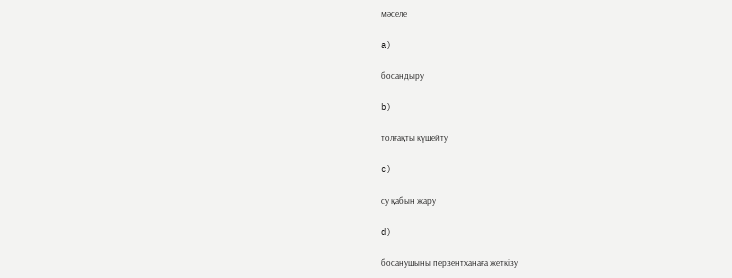мәселе

a)

босандыру

b)

толғақты күшейту

c)

су қабын жару

d)

босанушыны перзентханаға жеткізу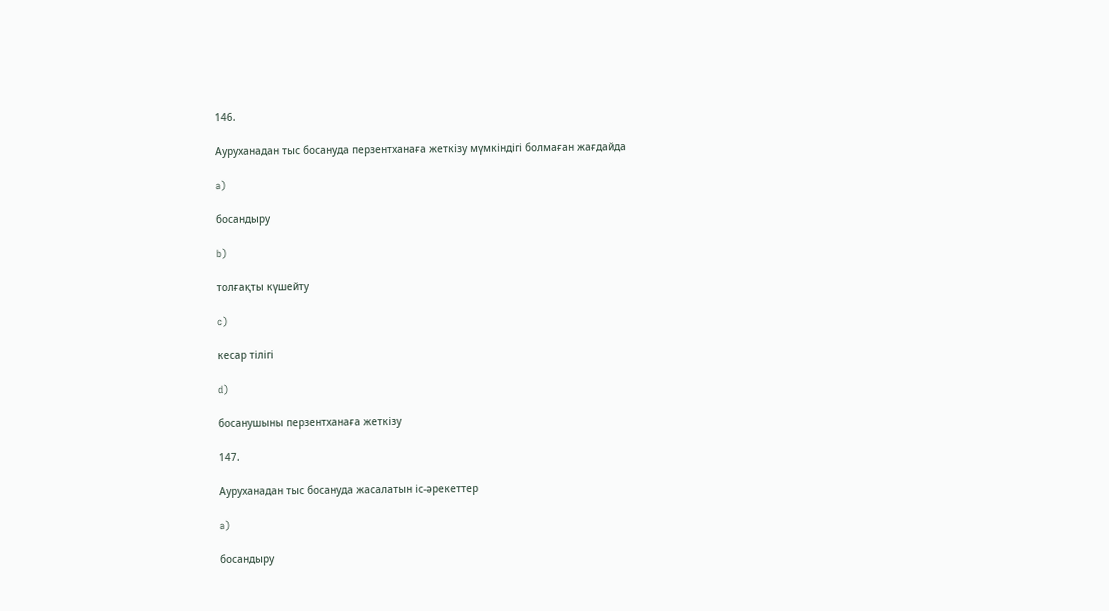146.

Ауруханадан тыс босануда перзентханаға жеткізу мүмкіндігі болмаған жағдайда

a)

босандыру

b)

толғақты күшейту

c)

кесар тілігі

d)

босанушыны перзентханаға жеткізу

147.

Ауруханадан тыс босануда жасалатын іс-әрекеттер

a)

босандыру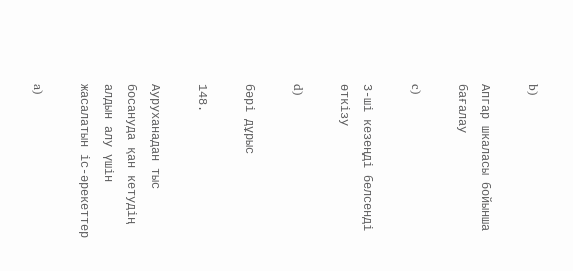b)

Апгар шкаласы бойынша бағалау

c)

3-ші кезеңді белсенді өткізу

d)

бәрі дұрыс

148.

Ауруханадан тыс босануда қан кетудің алдын алу үшін жасалатын іс-әрекеттер

a)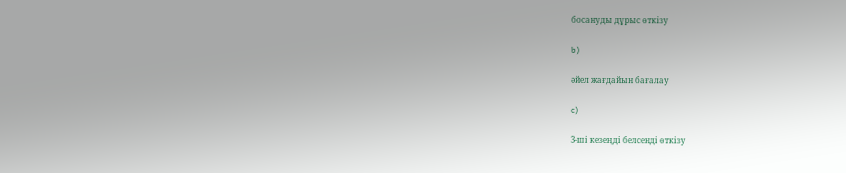босануды дұрыс өткізу

b)

әйел жағдайын бағалау

c)

3-ші кезеңді белсенді өткізу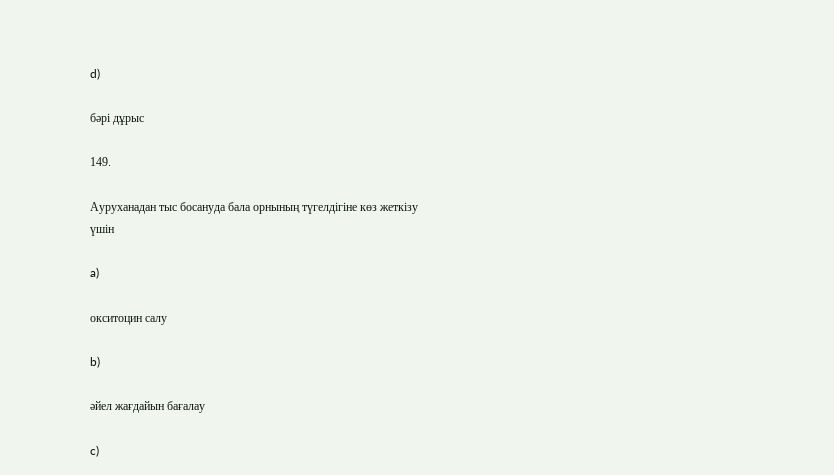d)

бәрі дұрыс

149.

Ауруханадан тыс босануда бала орнының түгелдігіне көз жеткізу үшін

a)

окситоцин салу

b)

әйел жағдайын бағалау

c)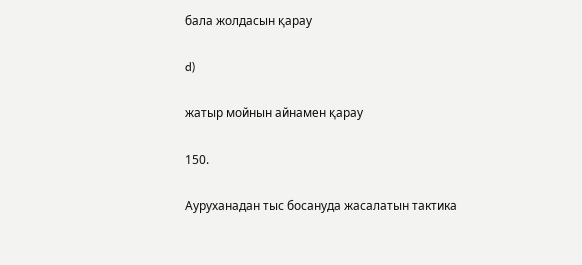бала жолдасын қарау

d)

жатыр мойнын айнамен қарау

150.

Ауруханадан тыс босануда жасалатын тактика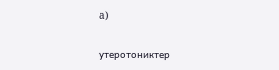a)

утеротониктер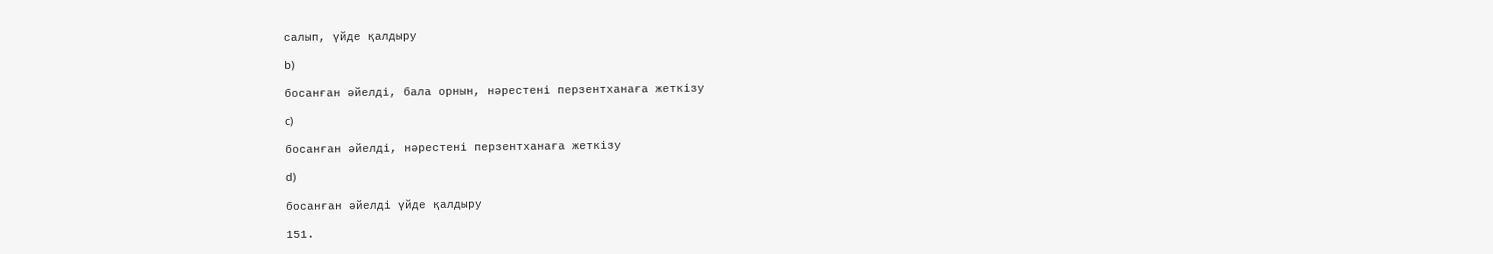салып, үйде қалдыру

b)

босанған әйелді, бала орнын, нәрестені перзентханаға жеткізу

c)

босанған әйелді, нәрестені перзентханаға жеткізу

d)

босанған әйелді үйде қалдыру

151.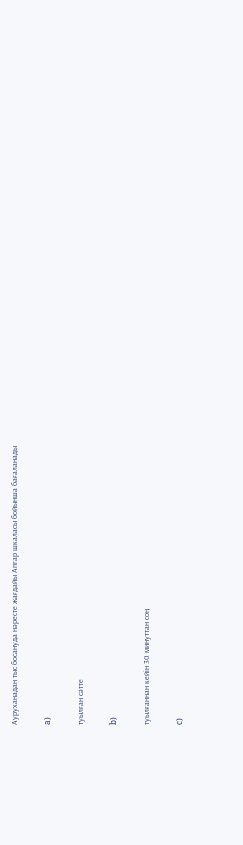Ауруханадан тыс босануда нәресте жағдайы Апгар шкаласы бойынша бағаланады

a)

туылған сәтте

b)

туылғаннан кейін 30 минуттан соң

c)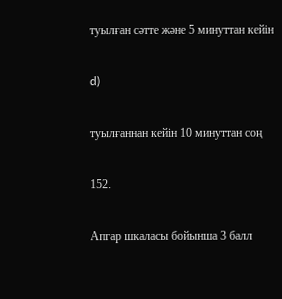туылған сәтте және 5 минуттан кейін

d)

туылғаннан кейін 10 минуттан соң

152.

Апгар шкаласы бойынша 3 балл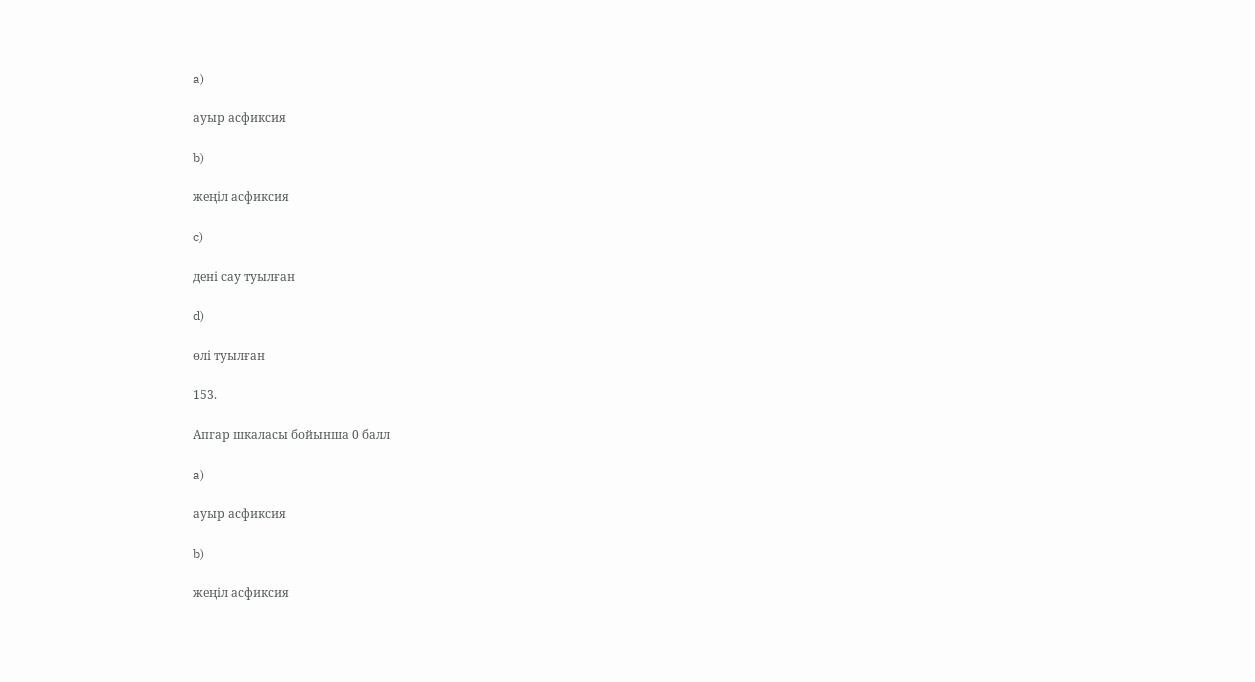a)

ауыр асфиксия

b)

жеңіл асфиксия

c)

дені сау туылған

d)

өлі туылған

153.

Апгар шкаласы бойынша 0 балл

a)

ауыр асфиксия

b)

жеңіл асфиксия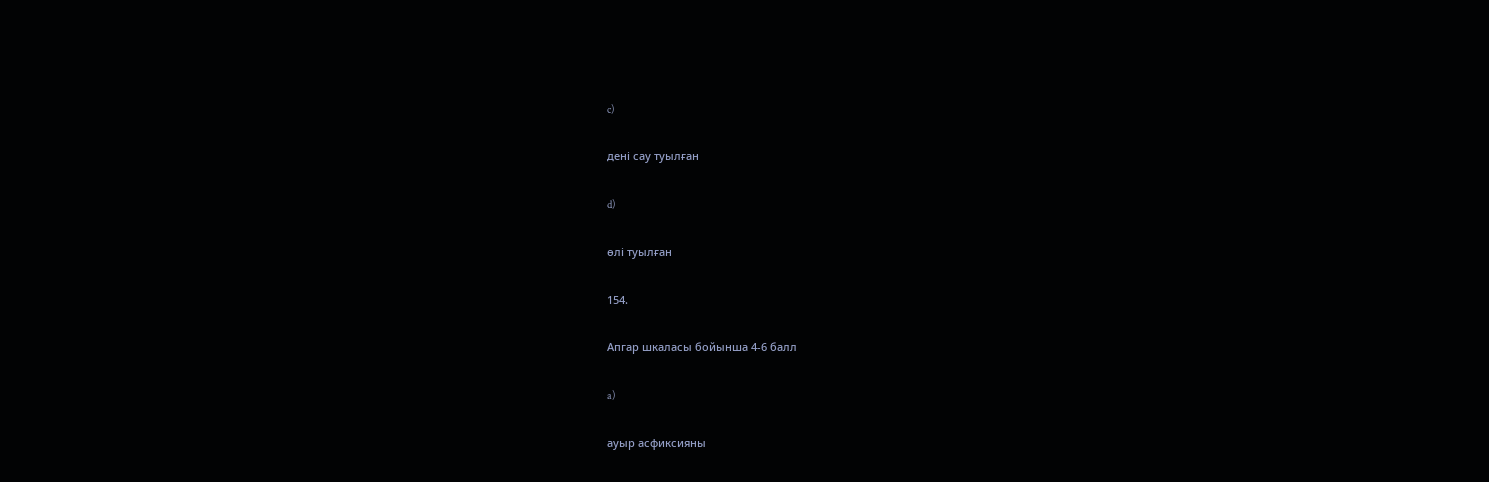c)

дені сау туылған

d)

өлі туылған

154.

Апгар шкаласы бойынша 4-6 балл

a)

ауыр асфиксияны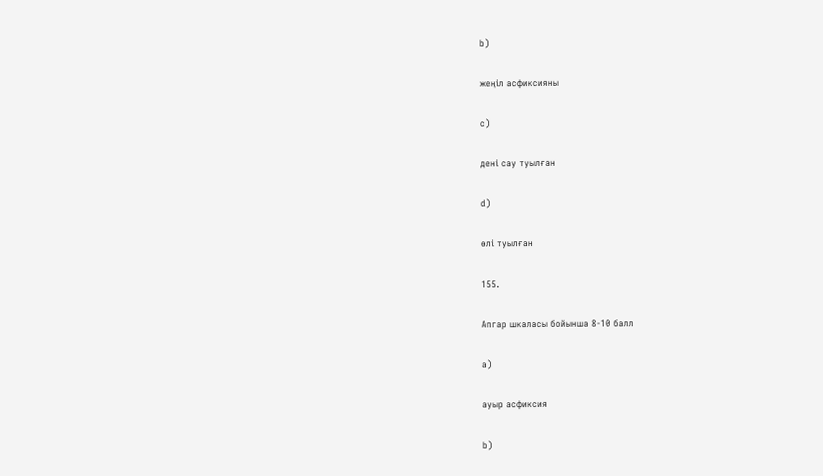b)

жеңіл асфиксияны

c)

дені сау туылған

d)

өлі туылған

155.

Апгар шкаласы бойынша 8-10 балл

a)

ауыр асфиксия

b)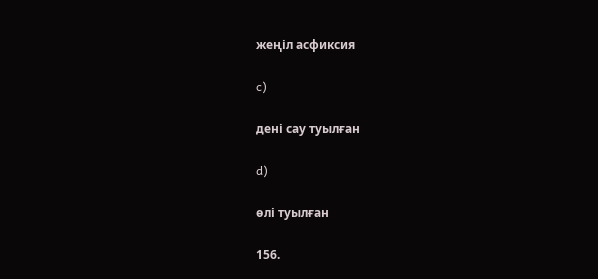жеңіл асфиксия

c)

дені сау туылған

d)

өлі туылған

156.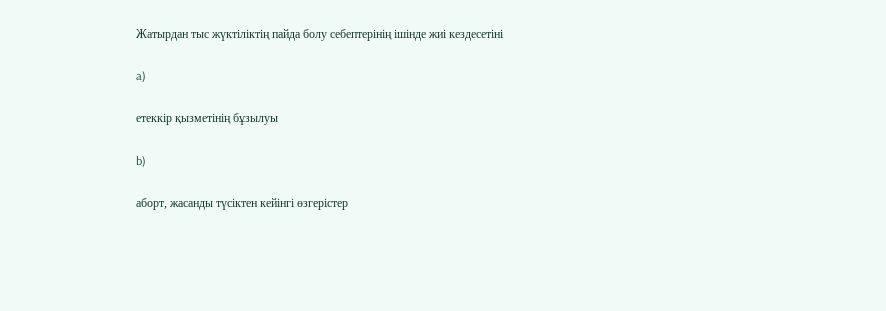Жатырдан тыс жүктіліктің пайда болу себептерінің ішінде жиі кездесетіні

a)

етеккір қызметінің бұзылуы

b)

аборт, жасанды түсіктен кейінгі өзгерістер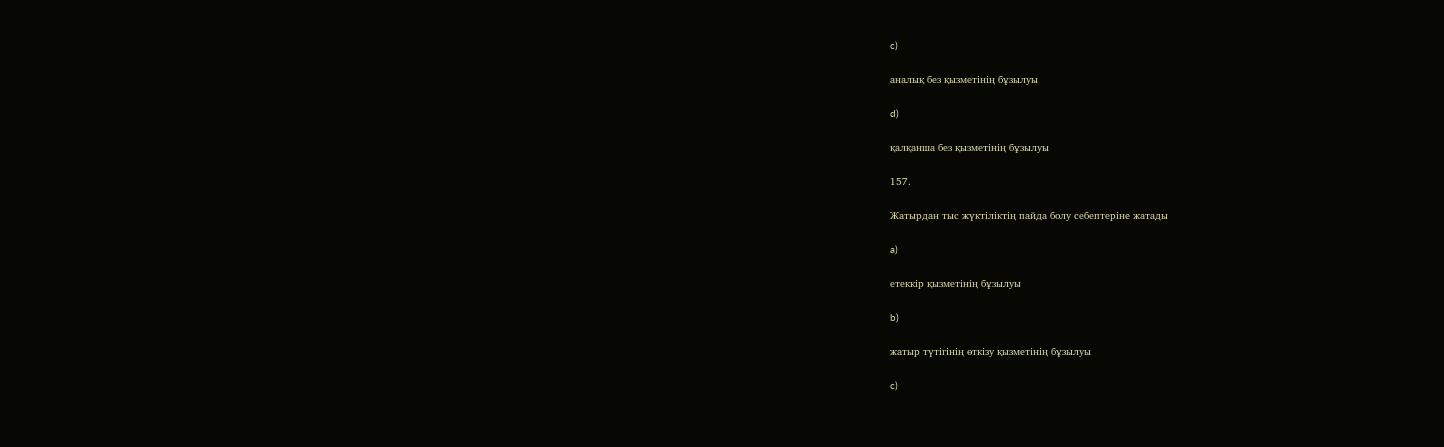c)

аналық без қызметінің бұзылуы

d)

қалқанша без қызметінің бұзылуы

157.

Жатырдан тыс жүктіліктің пайда болу себептеріне жатады

a)

етеккір қызметінің бұзылуы

b)

жатыр түтігінің өткізу қызметінің бұзылуы

c)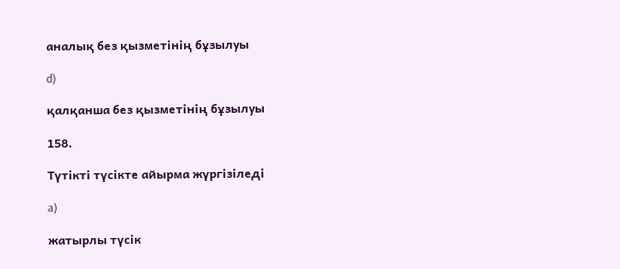аналық без қызметінің бұзылуы

d)

қалқанша без қызметінің бұзылуы

158.

Түтікті түсікте айырма жүргізіледі

a)

жатырлы түсік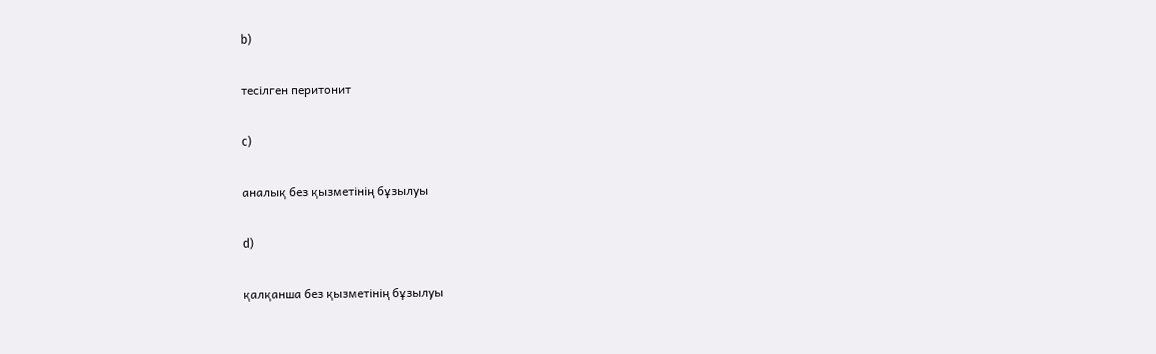b)

тесілген перитонит

c)

аналық без қызметінің бұзылуы

d)

қалқанша без қызметінің бұзылуы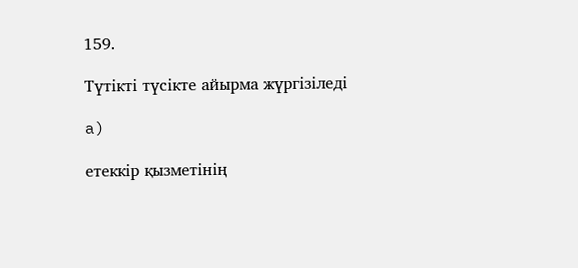159.

Түтікті түсікте айырма жүргізіледі

a)

етеккір қызметінің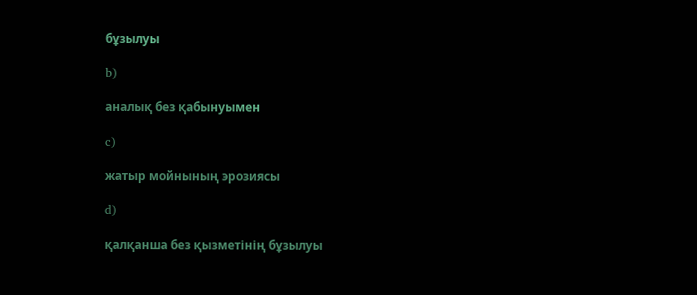бұзылуы

b)

аналық без қабынуымен

c)

жатыр мойнының эрозиясы

d)

қалқанша без қызметінің бұзылуы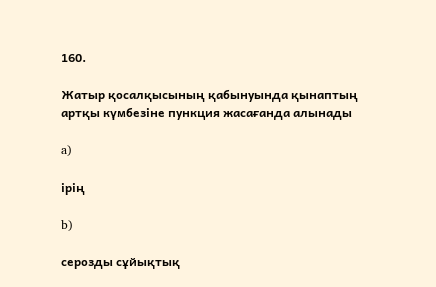160.

Жатыр қосалқысының қабынуында қынаптың артқы күмбезіне пункция жасағанда алынады

a)

ірің

b)

серозды сұйықтық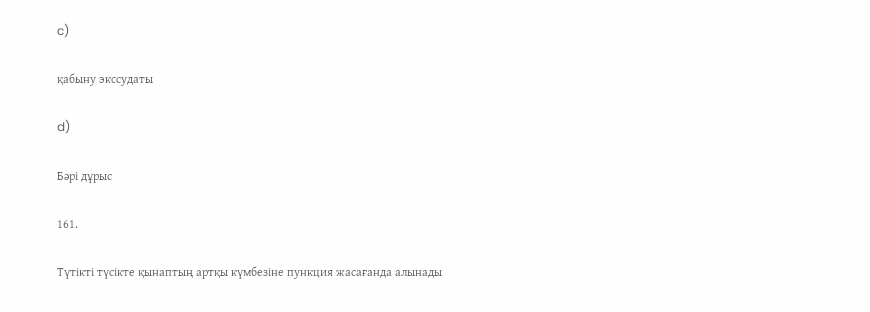c)

қабыну экссудаты

d)

Бәрі дұрыс

161.

Түтікті түсікте қынаптың артқы күмбезіне пункция жасағанда алынады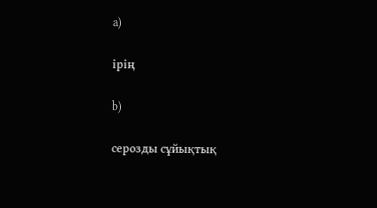a)

ірің

b)

серозды сұйықтық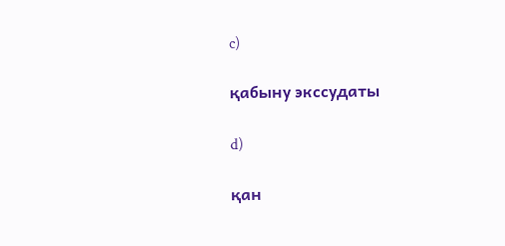c)

қабыну экссудаты

d)

қан